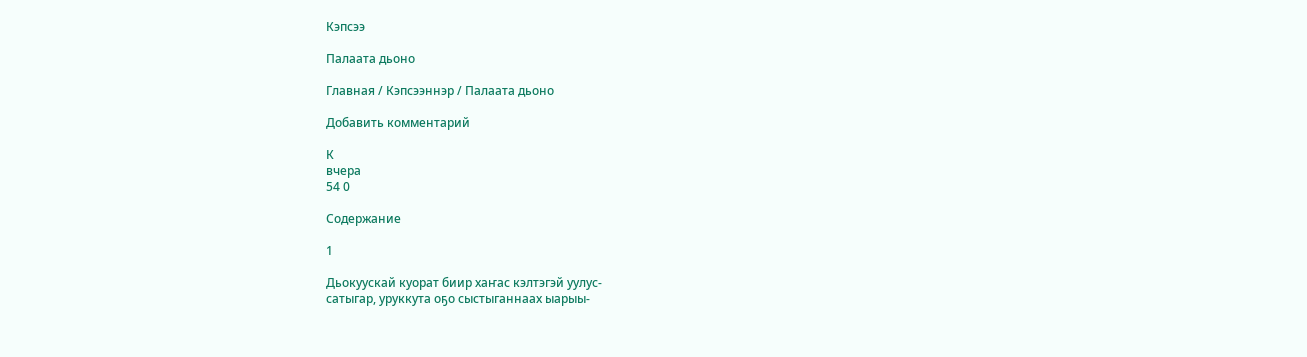Кэпсээ

Палаата дьоно

Главная / Кэпсээннэр / Палаата дьоно

Добавить комментарий

К
вчера
54 0

Содержание

1

Дьокуускай куорат биир хаҥас кэлтэгэй уулус-
сатыгар, уруккута оҕо сыстыганнаах ыарыы-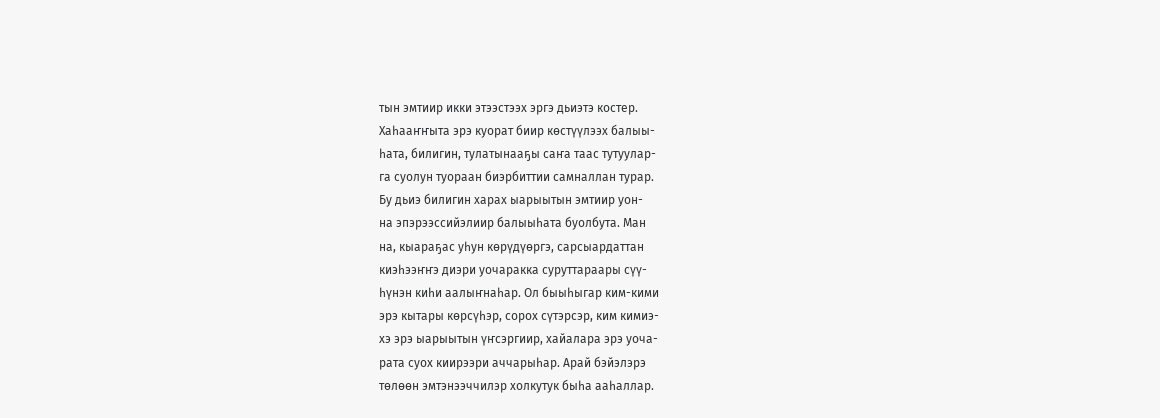тын эмтиир икки этээстээх эргэ дьиэтэ костер.
Хаһааҥҥыта эрэ куорат биир көстүүлээх балыы-
һата, билигин, тулатынааҕы саҥа таас тутуулар-
га суолун туораан биэрбиттии самналлан турар.
Бу дьиэ билигин харах ыарыытын эмтиир уон-
на эпэрээссийэлиир балыыһата буолбута. Ман
на, кыараҕас уһун көрүдүөргэ, сарсыардаттан
киэһээҥҥэ диэри уочаракка суруттараары сүү-
һүнэн киһи аалыҥнаһар. Ол быыһыгар ким-кими
эрэ кытары көрсүһэр, сорох сүтэрсэр, ким кимиэ-
хэ эрэ ыарыытын үҥсэргиир, хайалара эрэ уоча-
рата суох киирээри аччарыһар. Арай бэйэлэрэ
төлөөн эмтэнээччилэр холкутук быһа ааһаллар.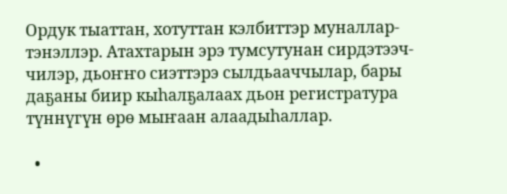Ордук тыаттан, хотуттан кэлбиттэр муналлар-
тэнэллэр. Атахтарын эрэ тумсутунан сирдэтээч-
чилэр, дьоҥҥо сиэттэрэ сылдьааччылар, бары
даҕаны биир кыһалҕалаах дьон регистратура
түннүгүн өрө мыҥаан алаадыһаллар.

  •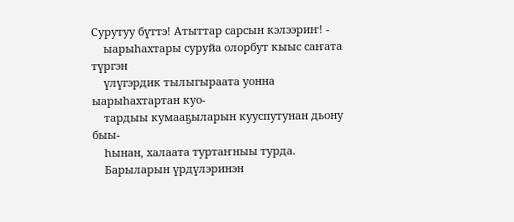Сурутуу бүттэ! Атыттар сарсын кэлээриҥ! -
    ыарыһахтары суруйа олорбут кыыс саҥата түргэн
    үлүгэрдик тылыгыраата уонна ыарыһахтартан куо-
    тардыы кумааҕыларын кууспутунан дьону быы-
    һынан, халаата туртаҥныы турда.
    Барыларын үрдүлэринэн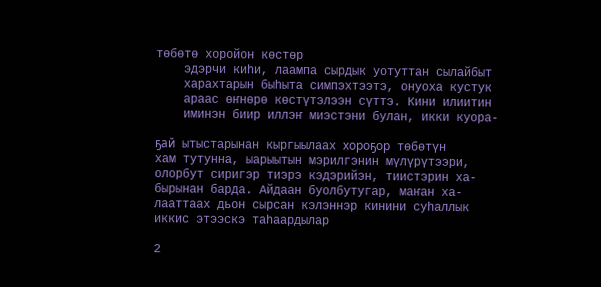төбөтө хоройон көстөр
    эдэрчи киһи, лаампа сырдык уотуттан сылайбыт
    харахтарын быһыта симпэхтээтэ, онуоха кустук
    араас өҥнөрө көстүтэлээн сүттэ. Кини илиитин
    иминэн биир иллэҥ миэстэни булан, икки куора-

ҕай ытыстарынан кыргыылаах хороҕор төбөтүн
хам тутунна, ыарыытын мэрилгэнин мүлүрүтээри,
олорбут сиригэр тиэрэ кэдэрийэн, тиистэрин ха-
бырынан барда. Айдаан буолбутугар, маҥан ха-
лааттаах дьон сырсан кэлэннэр кинини суһаллык
иккис этээскэ таһаардылар

2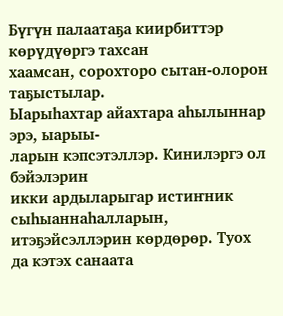Бүгүн палаатаҕа киирбиттэр көрүдүөргэ тахсан
хаамсан, сорохторо сытан-олорон таҕыстылар.
Ыарыһахтар айахтара аһылыннар эрэ, ыарыы-
ларын кэпсэтэллэр. Кинилэргэ ол бэйэлэрин
икки ардыларыгар истиҥник сыһыаннаһалларын,
итэҕэйсэллэрин көрдөрөр. Туох да кэтэх санаата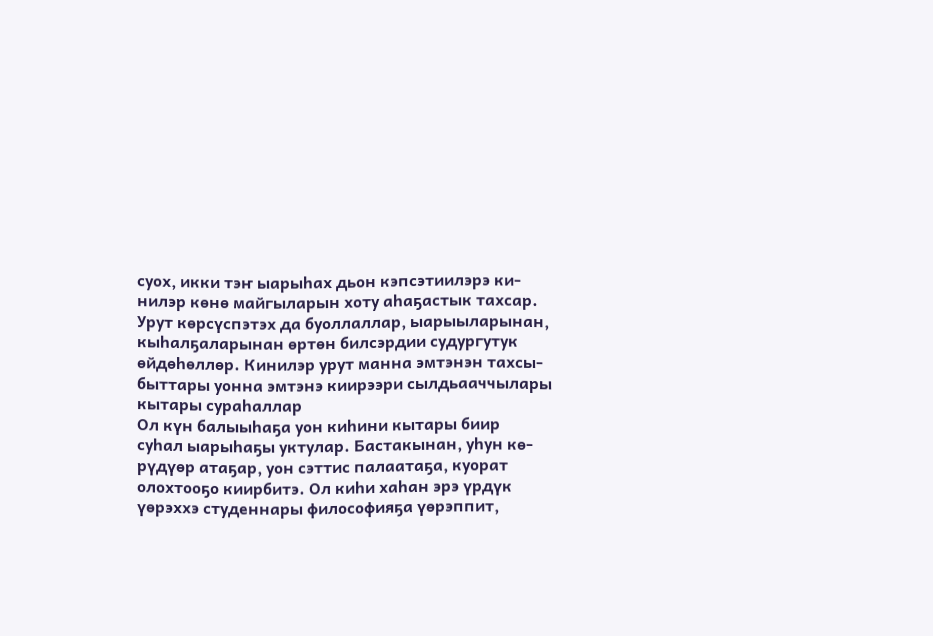суох, икки тэҥ ыарыһах дьон кэпсэтиилэрэ ки-
нилэр көнө майгыларын хоту аһаҕастык тахсар.
Урут көрсүспэтэх да буоллаллар, ыарыыларынан,
кыһалҕаларынан өртөн билсэрдии судургутук
өйдөһөллөр. Кинилэр урут манна эмтэнэн тахсы-
быттары уонна эмтэнэ киирээри сылдьааччылары
кытары сураһаллар
Ол күн балыыһаҕа уон киһини кытары биир
суһал ыарыһаҕы уктулар. Бастакынан, уһун кө-
рүдүөр атаҕар, уон сэттис палаатаҕа, куорат
олохтооҕо киирбитэ. Ол киһи хаһан эрэ үрдүк
үөрэххэ студеннары философияҕа үөрэппит,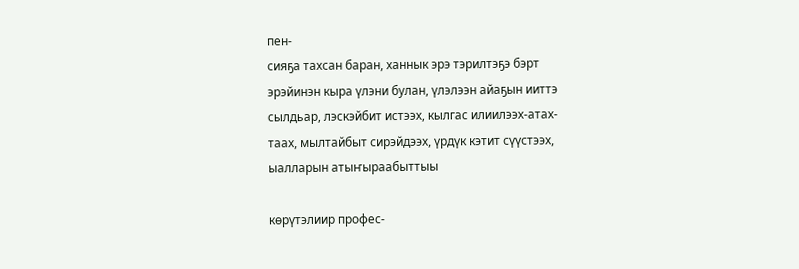пен-
сияҕа тахсан баран, ханнык эрэ тэрилтэҕэ бэрт
эрэйинэн кыра үлэни булан, үлэлээн айаҕын ииттэ
сылдьар, лэскэйбит истээх, кылгас илиилээх-атах-
таах, мылтайбыт сирэйдээх, үрдүк кэтит сүүстээх,
ыалларын атыҥыраабыттыы

көрүтэлиир профес-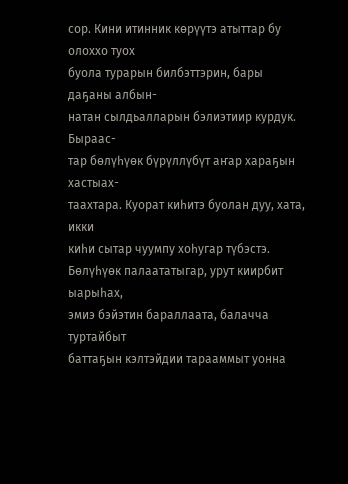сор. Кини итинник көрүүтэ атыттар бу олоххо туох
буола турарын билбэттэрин, бары даҕаны албын-
натан сылдьалларын бэлиэтиир курдук. Быраас-
тар бөлүһүөк бүрүллүбүт аҥар хараҕын хастыах-
таахтара. Куорат киһитэ буолан дуу, хата, икки
киһи сытар чуумпу хоһугар түбэстэ.
Бөлүһүөк палаататыгар, урут киирбит ыарыһах,
эмиэ бэйэтин бараллаата, балачча туртайбыт
баттаҕын кэлтэйдии тарааммыт уонна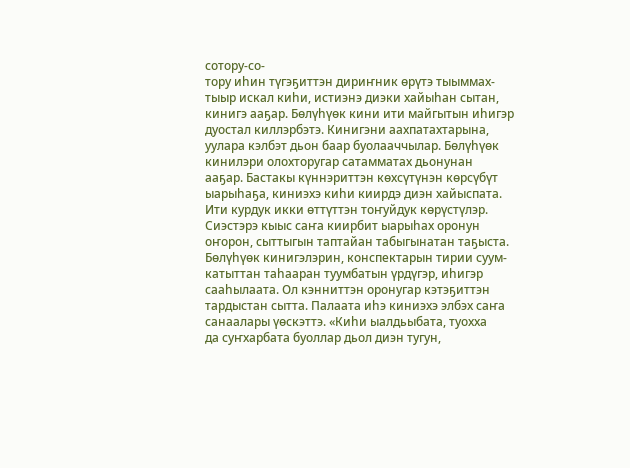сотору-со-
тору иһин түгэҕиттэн дириҥник өрүтэ тыыммах-
тыыр искал киһи, истиэнэ диэки хайыһан сытан,
кинигэ ааҕар. Бөлүһүөк кини ити майгытын иһигэр
дуостал киллэрбэтэ. Кинигэни аахпатахтарына,
уулара кэлбэт дьон баар буолааччылар. Бөлүһүөк
кинилэри олохторугар сатамматах дьонунан
ааҕар. Бастакы күннэриттэн көхсүтүнэн көрсүбүт
ыарыһаҕа, киниэхэ киһи киирдэ диэн хайыспата.
Ити курдук икки өттүттэн тоҥуйдук көрүстүлэр.
Сиэстэрэ кыыс саҥа киирбит ыарыһах оронун
оҥорон, сыттыгын таптайан табыгынатан таҕыста.
Бөлүһүөк кинигэлэрин, конспектарын тирии суум-
катыттан таһааран туумбатын үрдүгэр, иһигэр
сааһылаата. Ол кэнниттэн оронугар кэтэҕиттэн
тардыстан сытта. Палаата иһэ киниэхэ элбэх саҥа
санаалары үөскэттэ. «Киһи ыалдьыбата, туохха
да суҥхарбата буоллар дьол диэн тугун,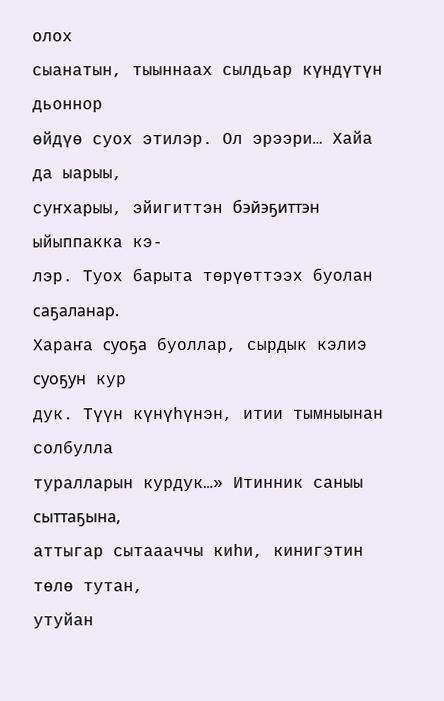олох
сыанатын, тыыннаах сылдьар күндүтүн дьоннор
өйдүө суох этилэр. Ол эрээри… Хайа да ыарыы,
суҥхарыы, эйигиттэн бэйэҕиттэн ыйыппакка кэ-
лэр. Туох барыта төрүөттээх буолан саҕаланар.
Хараҥа суоҕа буоллар, сырдык кэлиэ суоҕун кур
дук. Түүн күнүһүнэн, итии тымныынан солбулла
туралларын курдук…» Итинник саныы сыттаҕына,
аттыгар сытаааччы киһи, кинигэтин төлө тутан,
утуйан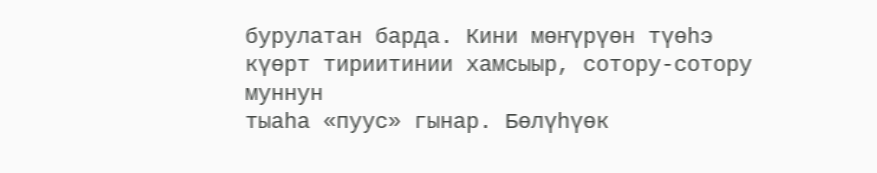бурулатан барда. Кини мөҥүрүөн түөһэ
күөрт тириитинии хамсыыр, сотору-сотору муннун
тыаһа «пуус» гынар. Бөлүһүөк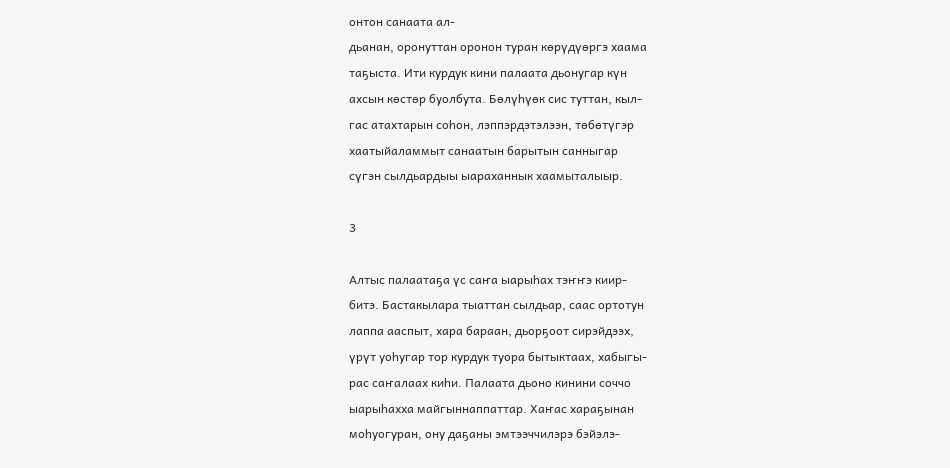онтон санаата ал-
дьанан, оронуттан оронон туран көрүдүөргэ хаама
таҕыста. Ити курдук кини палаата дьонугар күн
ахсын көстөр буолбута. Бөлүһүөк сис туттан, кыл-
гас атахтарын соһон, лэппэрдэтэлээн, төбөтүгэр
хаатыйаламмыт санаатын барытын санныгар
сүгэн сылдьардыы ыараханнык хаамыталыыр.

3

Алтыс палаатаҕа үс саҥа ыарыһах тэҥҥэ киир-
битэ. Бастакылара тыаттан сылдьар, саас ортотун
лаппа ааспыт, хара бараан, дьорҕоот сирэйдээх,
үрүт уоһугар тор курдук туора бытыктаах, хабыгы-
рас саҥалаах киһи. Палаата дьоно кинини соччо
ыарыһахха майгыннаппаттар. Хаҥас хараҕынан
моһуогуран, ону даҕаны эмтээччилэрэ бэйэлэ-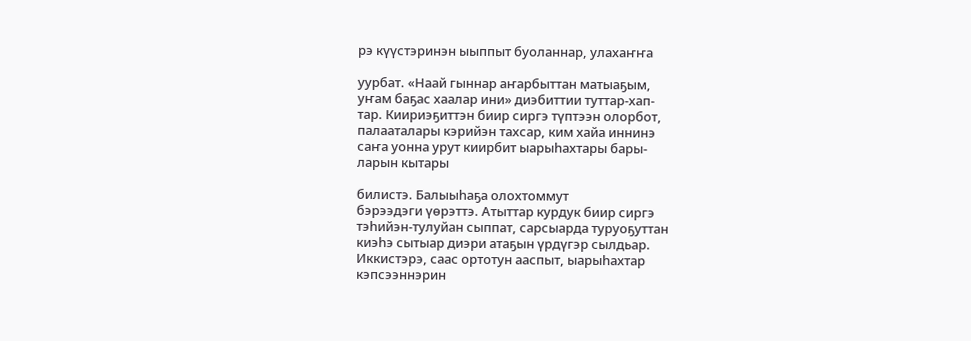рэ күүстэринэн ыыппыт буоланнар, улахаҥҥа

уурбат. «Наай гыннар аҥарбыттан матыаҕым,
уҥам баҕас хаалар ини» диэбиттии туттар-хап-
тар. Киириэҕиттэн биир сиргэ түптээн олорбот,
палааталары кэрийэн тахсар, ким хайа иннинэ
саҥа уонна урут киирбит ыарыһахтары бары-
ларын кытары

билистэ. Балыыһаҕа олохтоммут
бэрээдэги үөрэттэ. Атыттар курдук биир сиргэ
тэһийэн-тулуйан сыппат, сарсыарда туруоҕуттан
киэһэ сытыар диэри атаҕын үрдүгэр сылдьар.
Иккистэрэ, саас ортотун ааспыт, ыарыһахтар
кэпсээннэрин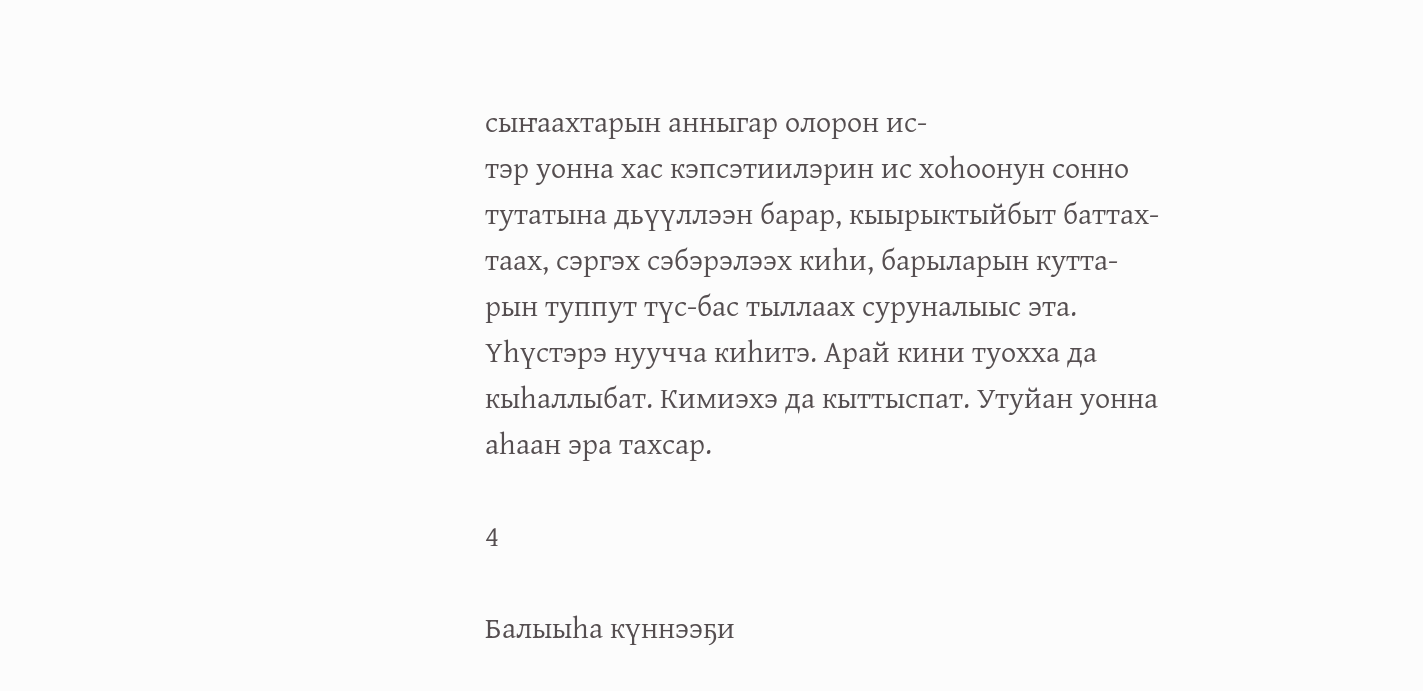сыҥаахтарын анныгар олорон ис-
тэр уонна хас кэпсэтиилэрин ис хоһоонун сонно
тутатына дьүүллээн барар, кыырыктыйбыт баттах-
таах, сэргэх сэбэрэлээх киһи, барыларын кутта-
рын туппут түс-бас тыллаах суруналыыс эта.
Үһүстэрэ нуучча киһитэ. Арай кини туохха да
кыһаллыбат. Кимиэхэ да кыттыспат. Утуйан уонна
аһаан эра тахсар.

4

Балыыһа күннээҕи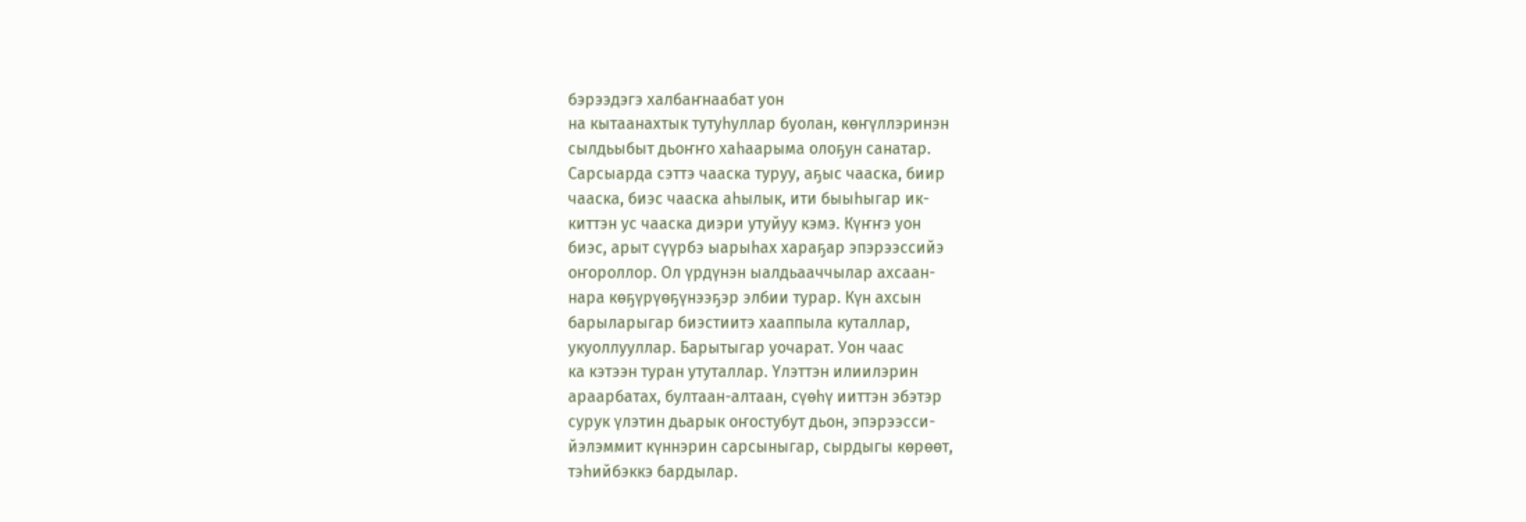бэрээдэгэ халбаҥнаабат уон
на кытаанахтык тутуһуллар буолан, көҥүллэринэн
сылдьыбыт дьоҥҥо хаһаарыма олоҕун санатар.
Сарсыарда сэттэ чааска туруу, аҕыс чааска, биир
чааска, биэс чааска аһылык, ити быыһыгар ик-
киттэн ус чааска диэри утуйуу кэмэ. Күҥҥэ уон
биэс, арыт сүүрбэ ыарыһах хараҕар эпэрээссийэ
оҥороллор. Ол үрдүнэн ыалдьааччылар ахсаан-
нара көҕүрүөҕүнээҕэр элбии турар. Күн ахсын
барыларыгар биэстиитэ хааппыла куталлар,
укуоллууллар. Барытыгар уочарат. Уон чаас
ка кэтээн туран утуталлар. Үлэттэн илиилэрин
араарбатах, бултаан-алтаан, сүөһү ииттэн эбэтэр
сурук үлэтин дьарык оҥостубут дьон, эпэрээсси-
йэлэммит күннэрин сарсыныгар, сырдыгы көрөөт,
тэһийбэккэ бардылар.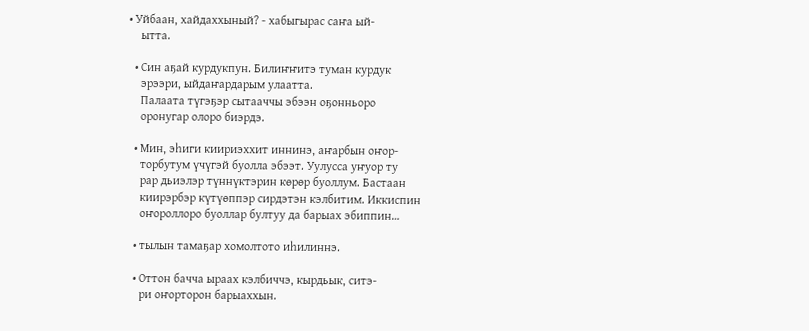• Уйбаан, хайдаххыный? - хабыгырас саҥа ый-
    ытта.

  • Син аҕай курдукпун. Билиҥҥитэ туман курдук
    эрээри, ыйдаҥардарым улаатта.
    Палаата түгэҕэр сытааччы эбээн оҕонньоро
    оронугар олоро биэрдэ.

  • Мин, эһиги киириэххит иннинэ, аҥарбын оҥор-
    торбутум үчүгэй буолла эбээт. Уулусса уҥуор ту
    рар дьиэлэр түннүктэрин көрөр буоллум. Бастаан
    киирэрбэр күтүөппэр сирдэтэн кэлбитим. Иккиспин
    оҥороллоро буоллар бултуу да барыах эбиппин…

  • тылын тамаҕар хомолтото иһилиннэ.

  • Оттон бачча ыраах кэлбиччэ, кырдьык, ситэ-
    ри оҥорторон барыаххын.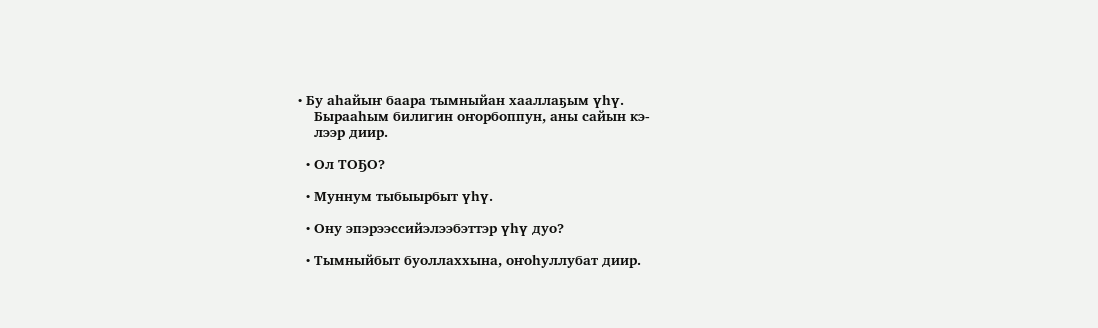• Бу аһайыҥ баара тымныйан хааллаҕым үһү.
    Бырааһым билигин оҥорбоппун, аны сайын кэ-
    лээр диир.

  • Ол ТОҔО?

  • Муннум тыбыырбыт үһү.

  • Ону эпэрээссийэлээбэттэр үһү дуо?

  • Тымныйбыт буоллаххына, оҥоһуллубат диир.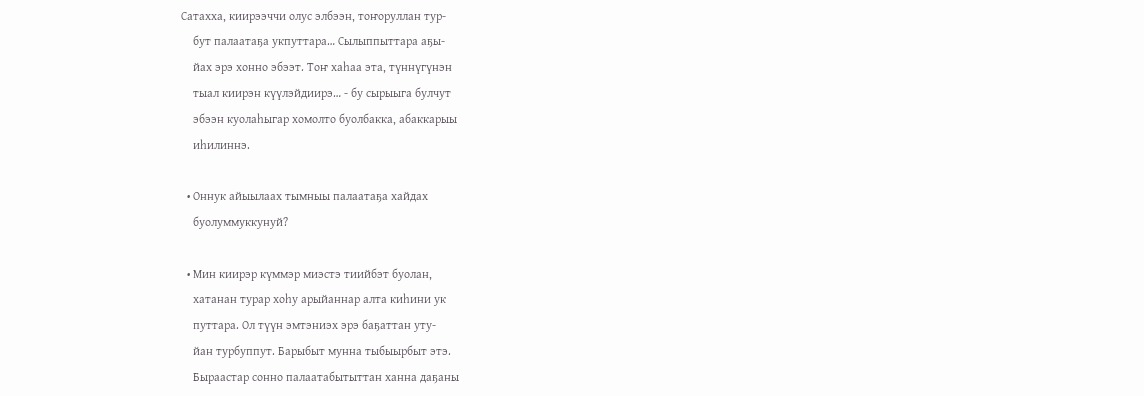Сатахха, киирээччи олус элбээн, тоҥоруллан тур-
    бут палаатаҕа укпуттара… Сылыппыттара аҕы-
    йах эрэ хонно эбээт. Тоҥ хаһаа эта, түннүгүнэн
    тыал киирэн күүлэйдиирэ… - бу сырыыга булчут
    эбээн куолаһыгар хомолто буолбакка, абаккарыы
    иһилиннэ.

  • Оннук айыылаах тымныы палаатаҕа хайдах
    буолуммуккунуй?

  • Мин киирэр күммэр миэстэ тиийбэт буолан,
    хатанан турар хоһу арыйаннар алта киһини ук
    путтара. Ол түүн эмтэниэх эрэ баҕаттан уту-
    йан турбуппут. Барыбыт мунна тыбыырбыт этэ.
    Быраастар сонно палаатабытыттан ханна даҕаны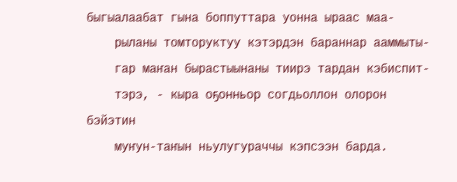быгыалаабат гына боппуттара уонна ыраас маа-
    рыланы томторуктуу кэтэрдэн бараннар ааммыты-
    гар маҥан бырастыынаны тиирэ тардан кэбиспит-
    тэрэ, - кыра оҕонньор согдьоллон олорон бэйэтин
    муҥун-таҥын ньулугураччы кэпсээн барда.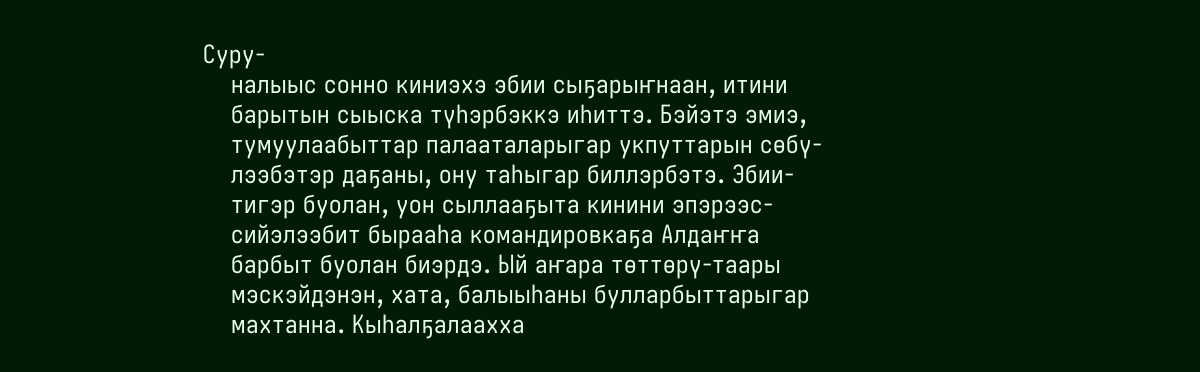Суру-
    налыыс сонно киниэхэ эбии сыҕарыҥнаан, итини
    барытын сыыска түһэрбэккэ иһиттэ. Бэйэтэ эмиэ,
    тумуулаабыттар палааталарыгар укпуттарын сөбү-
    лээбэтэр даҕаны, ону таһыгар биллэрбэтэ. Эбии-
    тигэр буолан, уон сыллааҕыта кинини эпэрээс-
    сийэлээбит бырааһа командировкаҕа Алдаҥҥа
    барбыт буолан биэрдэ. Ый аҥара төттөрү-таары
    мэскэйдэнэн, хата, балыыһаны булларбыттарыгар
    махтанна. Кыһалҕалаахха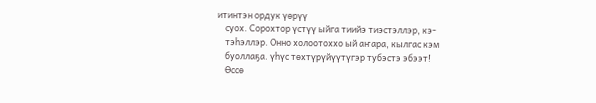итинтэн ордук үөрүү
    суох. Сорохтор үстүү ыйга тиийэ тиэстэллэр, кэ-
    тэһэллэр. Онно холоотоххо ый аҥара, кылгас кэм
    буоллаҕа. үһүс төхтүрүйүүтүгэр тубэстэ эбээт!
    Өссө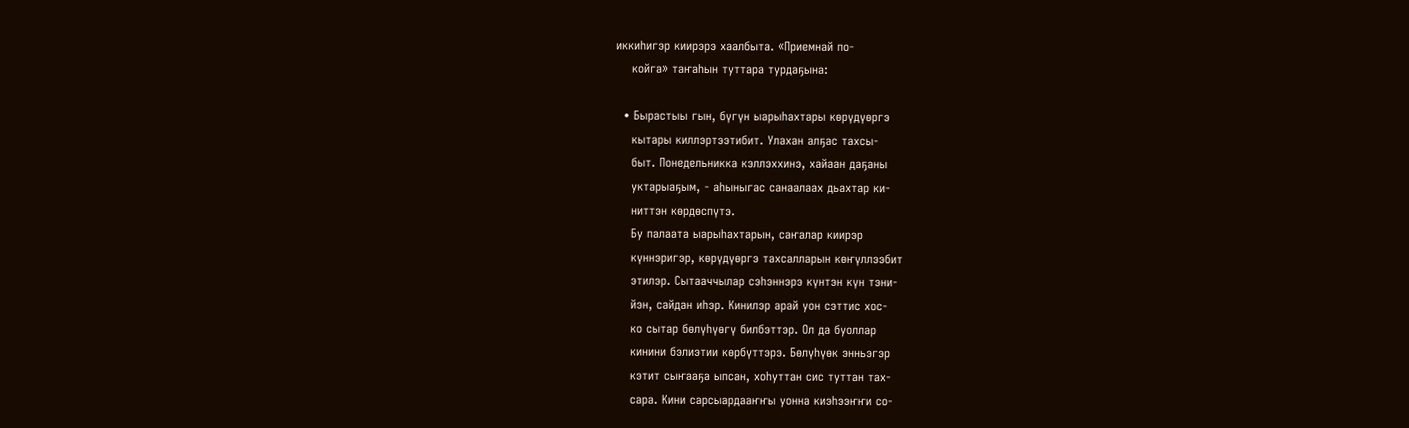иккиһигэр киирэрэ хаалбыта. «Приемнай по-
    койга» таҥаһын туттара турдаҕына:

  • Бырастыы гын, бүгүн ыарыһахтары көрүдүөргэ
    кытары киллэртээтибит. Улахан алҕас тахсы-
    быт. Понедельникка кэллэххинэ, хайаан даҕаны
    уктарыаҕым, - аһыныгас санаалаах дьахтар ки-
    ниттэн көрдөспүтэ.
    Бу палаата ыарыһахтарын, саҥалар киирэр
    күннэригэр, көрүдүөргэ тахсалларын көҥүллээбит
    этилэр. Сытааччылар сэһэннэрэ күнтэн күн тэни-
    йэн, сайдан иһэр. Кинилэр арай уон сэттис хос-
    ко сытар бөлүһүөгү билбэттэр. Ол да буоллар
    кинини бэлиэтии көрбүттэрэ. Бөлүһүөк энньэгэр
    кэтит сыҥааҕа ыпсан, хоһуттан сис туттан тах-
    сара. Кини сарсыардааҥҥы уонна киэһээҥҥи со-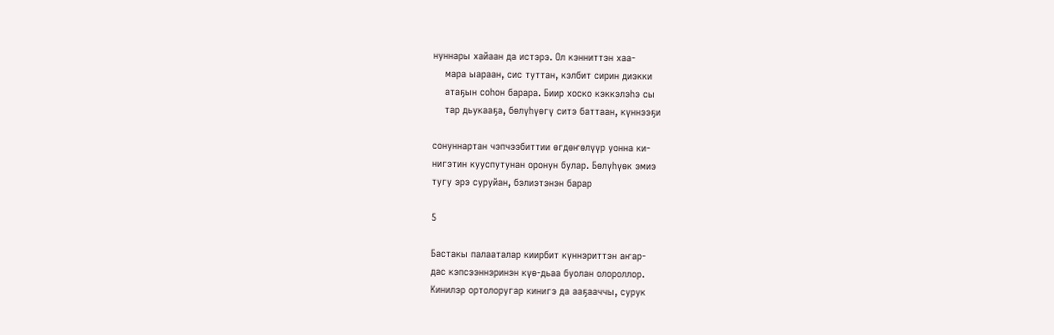нуннары хайаан да истэрэ. Ол кэнниттэн хаа-
    мара ыараан, сис туттан, кэлбит сирин диэкки
    атаҕын соһон барара. Биир хоско кэккэлэһэ сы
    тар дьукааҕа, бөлүһүөгү ситэ баттаан, күннээҕи

сонуннартан чэпчээбиттии өгдөҥөлүүр уонна ки-
нигэтин кууспутунан оронун булар. Бөлүһүөк эмиэ
тугу эрэ суруйан, бэлиэтэнэн барар

5

Бастакы палааталар киирбит күннэриттэн аҥар-
дас кэпсээннэринэн күө-дьаа буолан олороллор.
Кинилэр ортолоругар кинигэ да ааҕааччы, сурук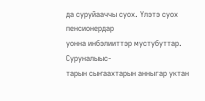да суруйааччы суох. Үлэтэ суох пенсионердар
уонна инбэлииттэр мустубуттар. Суруналыыс-
тарын сыҥаахтарын анныгар уктан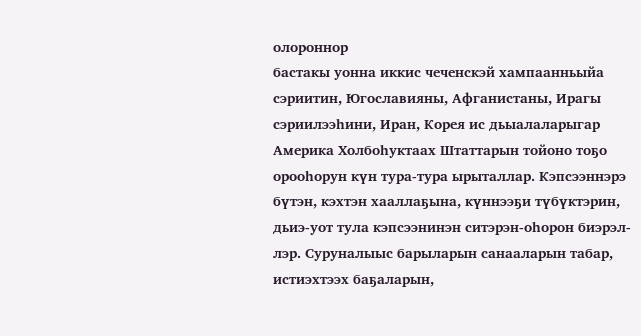олороннор
бастакы уонна иккис чеченскэй хампаанньыйа
сэриитин, Югославияны, Афганистаны, Ирагы
сэриилээһини, Иран, Корея ис дьыалаларыгар
Америка Холбоһуктаах Штаттарын тойоно тоҕо
орооһорун күн тура-тура ырыталлар. Кэпсээннэрэ
бүтэн, кэхтэн хааллаҕына, күннээҕи түбүктэрин,
дьиэ-уот тула кэпсээнинэн ситэрэн-оһорон биэрэл-
лэр. Суруналыыс барыларын санааларын табар,
истиэхтээх баҕаларын,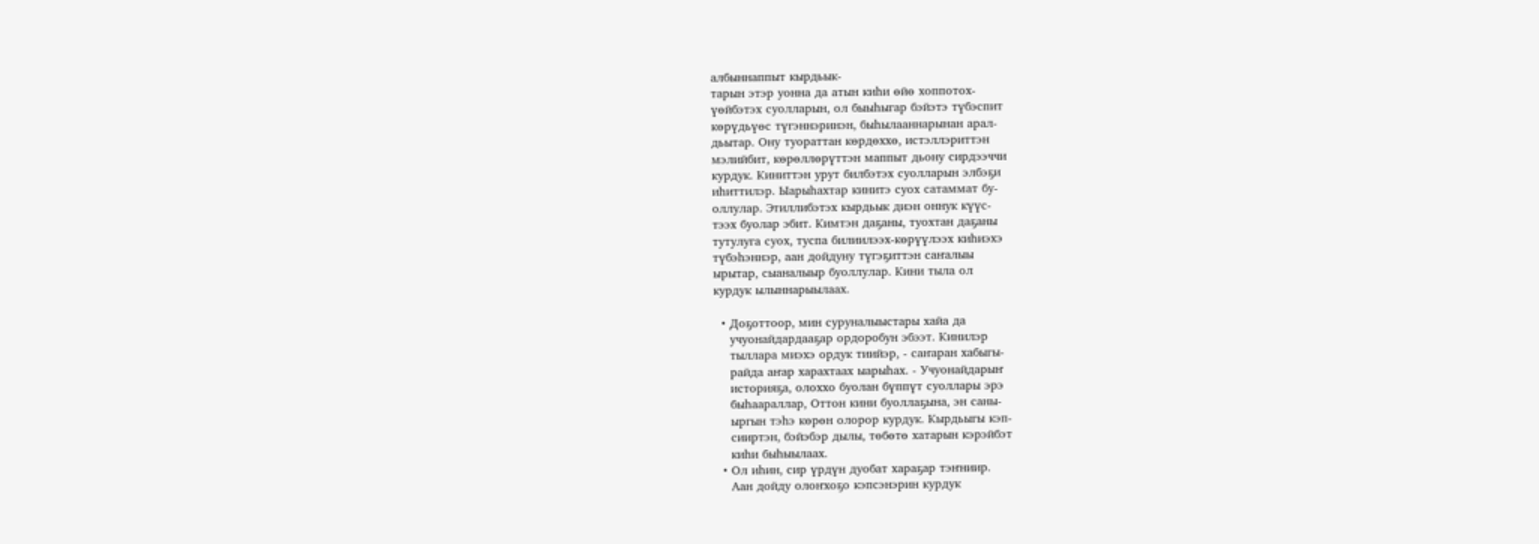албыннаппыт кырдьык-
тарын этэр уонна да атын киһи өйө хоппотох-
үөйбэтэх суолларын, ол быыһыгар бэйэтэ түбэспит
көрүдьүөс түгэннэринэн, быһылааннарынан арал-
дьытар. Ону туораттан көрдөххө, истэллэриттэн
мэлийбит, көрөллөрүттэн маппыт дьону сирдээччи
курдук. Киниттэн урут билбэтэх суолларын элбэҕи
иһиттилэр. Ыарыһахтар кинитэ суох сатаммат бу-
оллулар. Этиллибэтэх кырдьык диэн оннук күүс-
тээх буолар эбит. Кимтэн даҕаны, туохтан даҕаны
тутулуга суох, туспа билиилээх-көрүүлээх киһиэхэ
түбэһэннэр, аан дойдуну түгэҕиттэн саҥалыы
ырытар, сыаналыыр буоллулар. Кини тыла ол
курдук ылыннарыылаах.

  • Доҕоттоор, мин суруналыыстары хайа да
    учуонайдардааҕар ордоробун эбээт. Кинилэр
    тыллара миэхэ ордук тиийэр, - саҥаран хабыгы-
    райда аҥар харахтаах ыарыһах. - Учуонайдарыҥ
    историяҕа, олоххо буолан бүппүт суоллары эрэ
    быһаараллар, Оттон кини буоллаҕына, эн саны-
    ыргын тэһэ көрөн олорор курдук. Кырдьыгы кэп-
    сииртэн, бэйэбэр дылы, төбөтө хатарын кэрэйбэт
    киһи быһыылаах.
  • Ол иһин, сир үрдүн дуобат хараҕар тэҥниир.
    Аан дойду олоҥхоҕо кэпсэнэрин курдук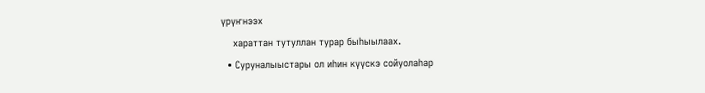үрүҥнээх
    хараттан тутуллан турар быһыылаах.
  • Суруналыыстары ол иһин күүскэ сойуолаһар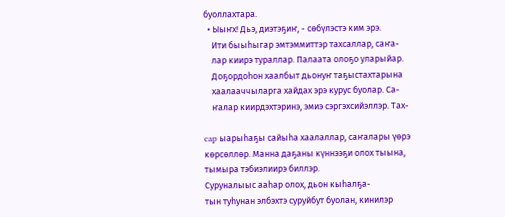буоллахтара.
  • Ыыҥх! Дьэ, диэтэҕиҥ, - сөбүлэстэ ким эрэ.
    Ити быыһыгар эмтэммиттэр тахсаллар, саҥа-
    лар киирэ тураллар. Палаата олоҕо уларыйар.
    Доҕордоһон хаалбыт дьонуҥ таҕыстахтарына
    хаалааччыларга хайдах эрэ курус буолар. Са-
    ҥалар киирдэхтэринэ, эмиэ сэргэхсийэллэр. Тах-

cap ыарыһаҕы сайыһа хаалаллар, саҥалары үөрэ
көрсөллөр. Манна даҕаны күннээҕи олох тыына,
тымыра тэбиэлиирэ биллэр.
Суруналыыс ааһар олох, дьон кыһалҕа-
тын туһунан элбэхтэ суруйбут буолан, кинилэр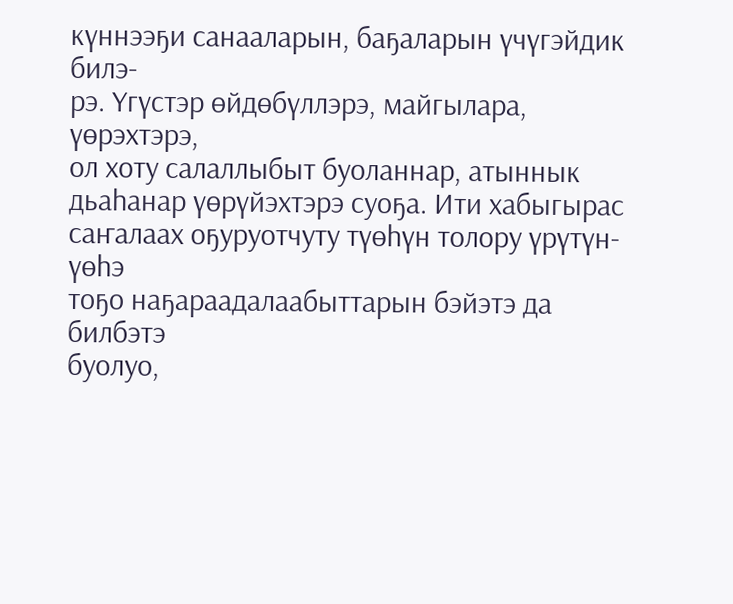күннээҕи санааларын, баҕаларын үчүгэйдик билэ-
рэ. Үгүстэр өйдөбүллэрэ, майгылара, үөрэхтэрэ,
ол хоту салаллыбыт буоланнар, атыннык
дьаһанар үөрүйэхтэрэ суоҕа. Ити хабыгырас
саҥалаах оҕуруотчуту түөһүн толору үрүтүн-үөһэ
тоҕо наҕараадалаабыттарын бэйэтэ да билбэтэ
буолуо,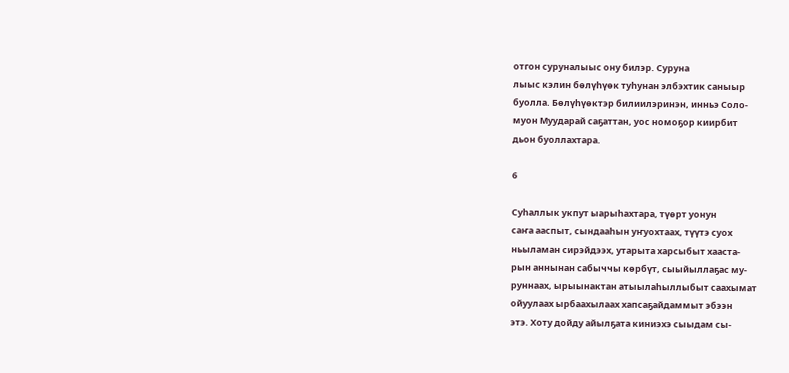отгон суруналыыс ону билэр. Суруна
лыыс кэлин бөлүһүөк туһунан элбэхтик саныыр
буолла. Бөлүһүөктэр билиилэринэн, инньэ Соло-
муон Муударай саҕаттан, уос номоҕор киирбит
дьон буоллахтара.

6

Суһаллык укпут ыарыһахтара, түөрт уонун
саҥа ааспыт, сындааһын уҥуохтаах, түүтэ суох
ньыламан сирэйдээх, утарыта харсыбыт хааста-
рын аннынан сабыччы көрбүт, сыыйыллаҕас му-
руннаах, ырыынактан атыылаһыллыбыт саахымат
ойуулаах ырбаахылаах хапсаҕайдаммыт эбээн
этэ. Хоту дойду айылҕата киниэхэ сыыдам сы-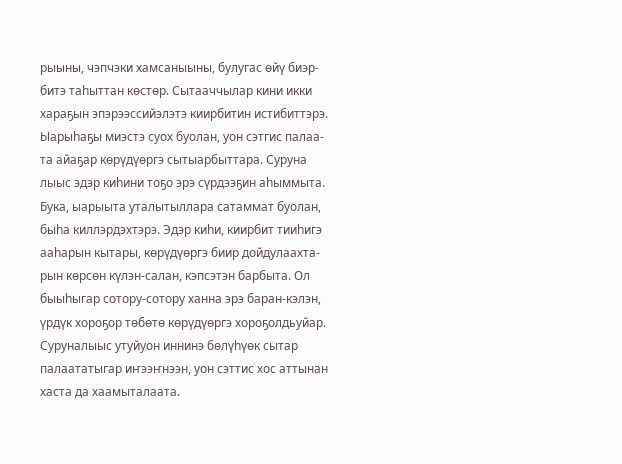рыыны, чэпчэки хамсаныыны, булугас өйү биэр-
битэ таһыттан көстөр. Сытааччылар кини икки
хараҕын эпэрээссийэлэтэ киирбитин истибиттэрэ.
Ыарыһаҕы миэстэ суох буолан, уон сэтгис палаа-
та айаҕар көрүдүөргэ сытыарбыттара. Суруна
лыыс эдэр киһини тоҕо эрэ сүрдээҕин аһыммыта.
Бука, ыарыыта уталытыллара сатаммат буолан,
быһа киллэрдэхтэрэ. Эдэр киһи, киирбит тииһигэ
ааһарын кытары, көрүдүөргэ биир дойдулаахта-
рын көрсөн күлэн-салан, кэпсэтэн барбыта. Ол
быыһыгар сотору-сотору ханна эрэ баран-кэлэн,
үрдүк хороҕор төбөтө көрүдүөргэ хороҕолдьуйар.
Суруналыыс утуйуон иннинэ бөлүһүөк сытар
палаататыгар иҥээҥнээн, уон сэттис хос аттынан
хаста да хаамыталаата.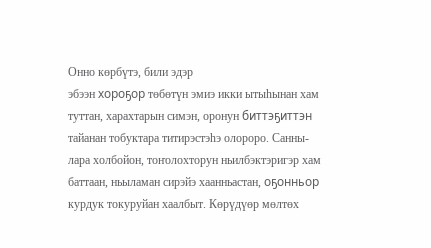Онно көрбүтэ, били эдэр
эбээн хороҕор төбөтүн эмиэ икки ытыһынан хам
туттан, харахтарын симэн, оронун биттэҕиттэн
тайанан тобуктара титирэстэһэ олороро. Санны-
лара холбойон, тоҥолохторун ньилбэктэригэр хам
баттаан, ньыламан сирэйэ хаанньастан, оҕонньор
курдук токуруйан хаалбыт. Көрүдүөр мөлтөх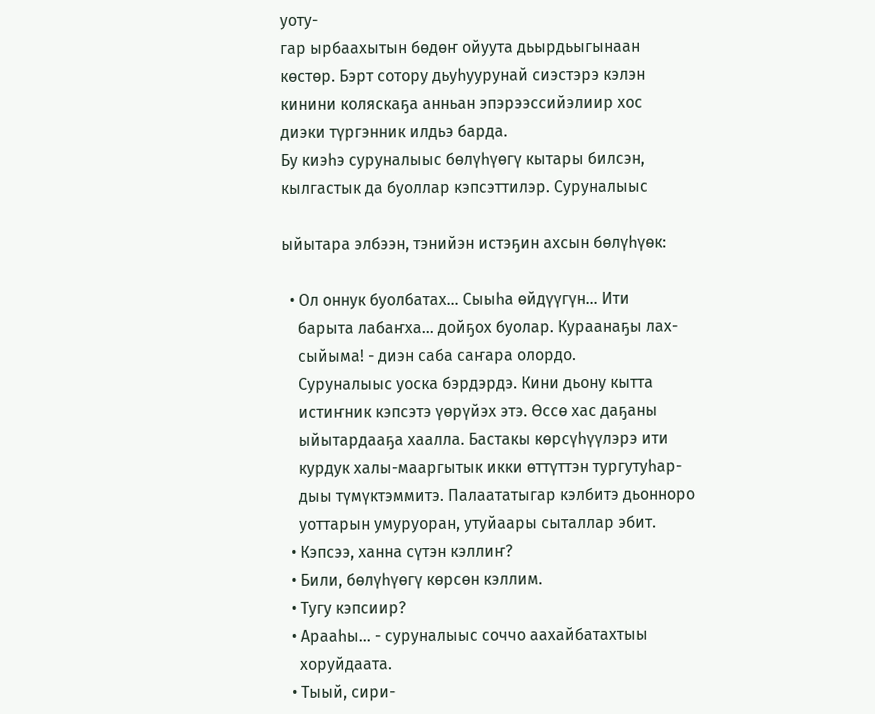уоту-
гар ырбаахытын бөдөҥ ойуута дьырдьыгынаан
көстөр. Бэрт сотору дьуһуурунай сиэстэрэ кэлэн
кинини коляскаҕа анньан эпэрээссийэлиир хос
диэки түргэнник илдьэ барда.
Бу киэһэ суруналыыс бөлүһүөгү кытары билсэн,
кылгастык да буоллар кэпсэттилэр. Суруналыыс

ыйытара элбээн, тэнийэн истэҕин ахсын бөлүһүөк:

  • Ол оннук буолбатах… Сыыһа өйдүүгүн… Ити
    барыта лабаҥха… дойҕох буолар. Кураанаҕы лах-
    сыйыма! - диэн саба саҥара олордо.
    Суруналыыс уоска бэрдэрдэ. Кини дьону кытта
    истиҥник кэпсэтэ үөрүйэх этэ. Өссө хас даҕаны
    ыйытардааҕа хаалла. Бастакы көрсүһүүлэрэ ити
    курдук халы-мааргытык икки өттүттэн тургутуһар-
    дыы түмүктэммитэ. Палаататыгар кэлбитэ дьонноро
    уоттарын умуруоран, утуйаары сыталлар эбит.
  • Кэпсээ, ханна сүтэн кэллиҥ?
  • Били, бөлүһүөгү көрсөн кэллим.
  • Тугу кэпсиир?
  • Арааһы… - суруналыыс соччо аахайбатахтыы
    хоруйдаата.
  • Тыый, сири-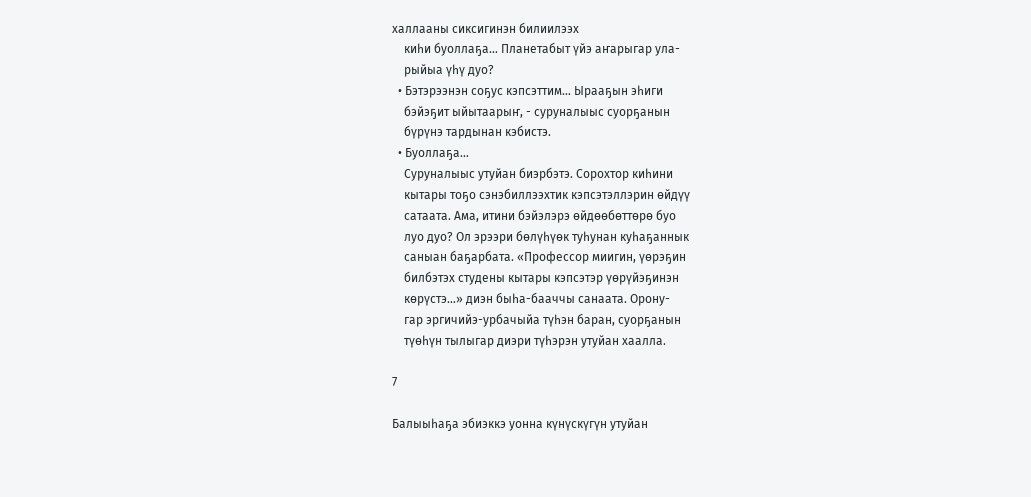халлааны сиксигинэн билиилээх
    киһи буоллаҕа… Планетабыт үйэ аҥарыгар ула-
    рыйыа үһү дуо?
  • Бэтэрээнэн соҕус кэпсэттим… Ырааҕын эһиги
    бэйэҕит ыйытаарыҥ, - суруналыыс суорҕанын
    бүрүнэ тардынан кэбистэ.
  • Буоллаҕа…
    Суруналыыс утуйан биэрбэтэ. Сорохтор киһини
    кытары тоҕо сэнэбиллээхтик кэпсэтэллэрин өйдүү
    сатаата. Ама, итини бэйэлэрэ өйдөөбөттөрө буо
    луо дуо? Ол эрээри бөлүһүөк туһунан куһаҕаннык
    саныан баҕарбата. «Профессор миигин, үөрэҕин
    билбэтэх студены кытары кэпсэтэр үөрүйэҕинэн
    көрүстэ…» диэн быһа-бааччы санаата. Орону-
    гар эргичийэ-урбачыйа түһэн баран, суорҕанын
    түөһүн тылыгар диэри түһэрэн утуйан хаалла.

7

Балыыһаҕа эбиэккэ уонна күнүскүгүн утуйан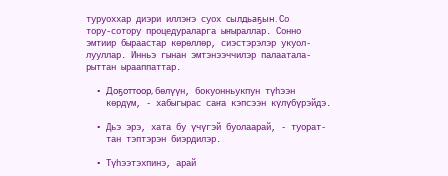туруоххар диэри иллэҥэ суох сылдьаҕын. Со
тору-сотору процедураларга ыҥыраллар. Сонно
эмтиир быраастар көрөллөр, сиэстэрэлэр укуол-
лууллар. Инньэ гынан эмтэнээччилэр палаатала-
рыттан ырааппаттар.

  • Доҕоттоор, бөлүүн, бокуонньукпун түһээн
    көрдүм, - хабыгырас саҥа кэпсээн күлүбүрэйдэ.

  • Дьэ эрэ, хата бу үчүгэй буолаарай, - туорат-
    тан тэптэрэн биэрдилэр.

  • Түһээтэхпинэ, арай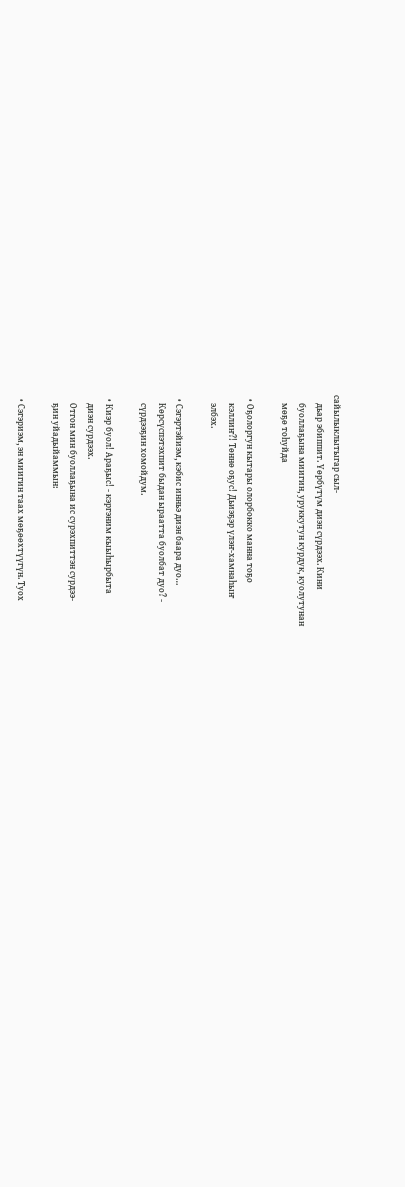сайылыклытыгар сыл-
    дьар эбиппит. Үөрбүтүм диэн сүрдээх. Кини
    буоллаҕына миигин, уруккутун курдук, куолутунан
    мөҕө тоһуйда

  • Оҕолоргун кытары олорбокко манна тоҕо
    кэллиҥ?! Төннө оҕус! Дьиэҕэр үлэҥ-хамнаһыҥ
    элбэх.

  • Сэгэртэйиэм, кэбис инньэ диэн баара дуо…
    Көрсүспэтэхпит быдан ыраатта буолбат дуо? -
    сүрдээҕин хомойдум.

  • Киэр буол! Араҕыс! - кэргэним кыыһырбыта
    диэн сурдээх.
    Отгон мин буоллаҕына ис сурэхпиттэн сурдээ-
    ҕин уйадыйаммын:

  • Сэгэриэм, эн миигин таах мөҕөөхтүүгүн. Туох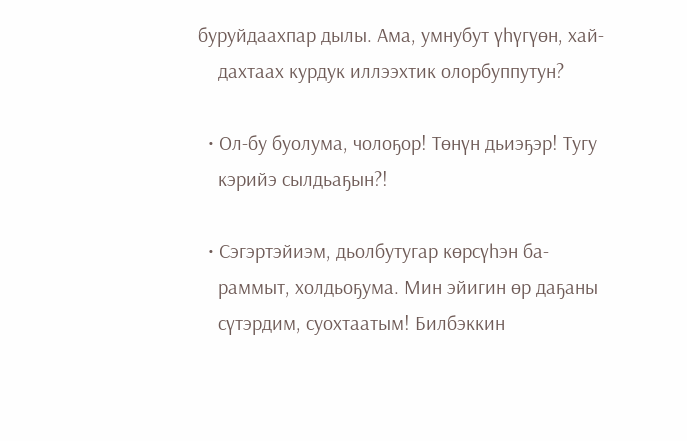буруйдаахпар дылы. Ама, умнубут үһүгүөн, хай-
    дахтаах курдук иллээхтик олорбуппутун?

  • Ол-бу буолума, чолоҕор! Төнүн дьиэҕэр! Тугу
    кэрийэ сылдьаҕын?!

  • Сэгэртэйиэм, дьолбутугар көрсүһэн ба-
    раммыт, холдьоҕума. Мин эйигин өр даҕаны
    сүтэрдим, суохтаатым! Билбэккин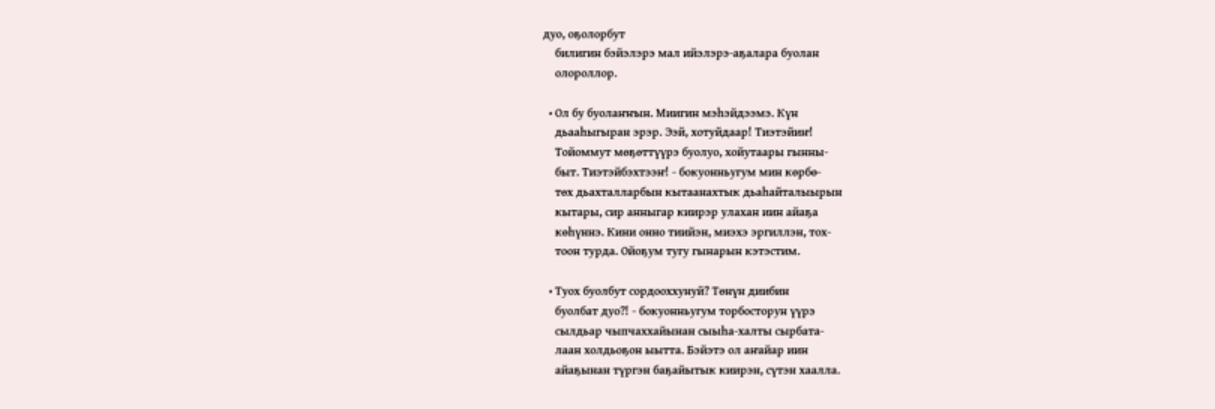дуо, оҕолорбут
    билигин бэйэлэрэ мал ийэлэрэ-аҕалара буолан
    олороллор.

  • Ол бу буолаҥҥын. Миигин мэһэйдээмэ. Күн
    дьааһыгыран эрэр. Ээй, хотуйдаар! Тиэтэйиҥ!
    Тойоммут мөҕөттүүрэ буолуо, хойутаары гынны-
    быт. Тиэтэйбэхтээҥ! - бокуонньугум мин көрбө-
    төх дьахталларбын кытаанахтык дьаһайталыырын
    кытары, сир анныгар киирэр улахан иин айаҕа
    көһүннэ. Кини онно тиийэн, миэхэ эргиллэн, тох-
    тоон турда. Ойоҕум тугу гынарын кэтэстим.

  • Туох буолбут сордооххунуй? Төнүн диибин
    буолбат дуо?! - бокуонньугум торбосторун үүрэ
    сылдьар чыпчаххайынан сыыһа-халты сырбата-
    лаан холдьоҕон ыытта. Бэйэтэ ол аҥайар иин
    айаҕынан түргэн баҕайытык киирэн, сүтэн хаалла.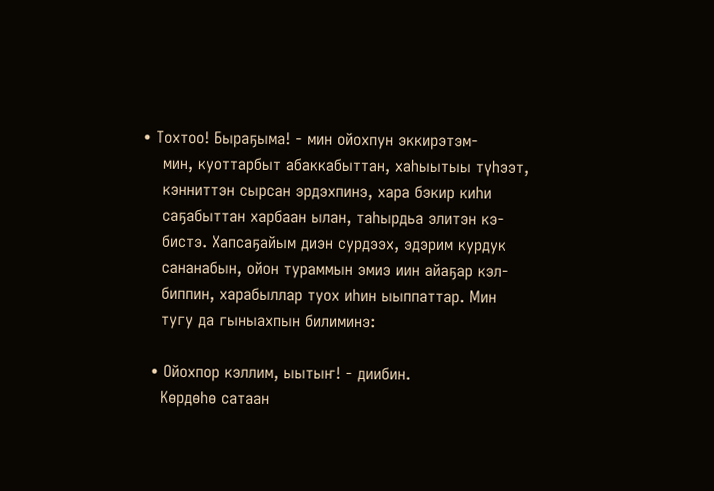• Тохтоо! Быраҕыма! - мин ойохпун эккирэтэм-
    мин, куоттарбыт абаккабыттан, хаһыытыы түһээт,
    кэнниттэн сырсан эрдэхпинэ, хара бэкир киһи
    саҕабыттан харбаан ылан, таһырдьа элитэн кэ-
    бистэ. Хапсаҕайым диэн сурдээх, эдэрим курдук
    сананабын, ойон тураммын эмиэ иин айаҕар кэл-
    биппин, харабыллар туох иһин ыыппаттар. Мин
    тугу да гыныахпын билиминэ:

  • Ойохпор кэллим, ыытыҥ! - диибин.
    Көрдөһө сатаан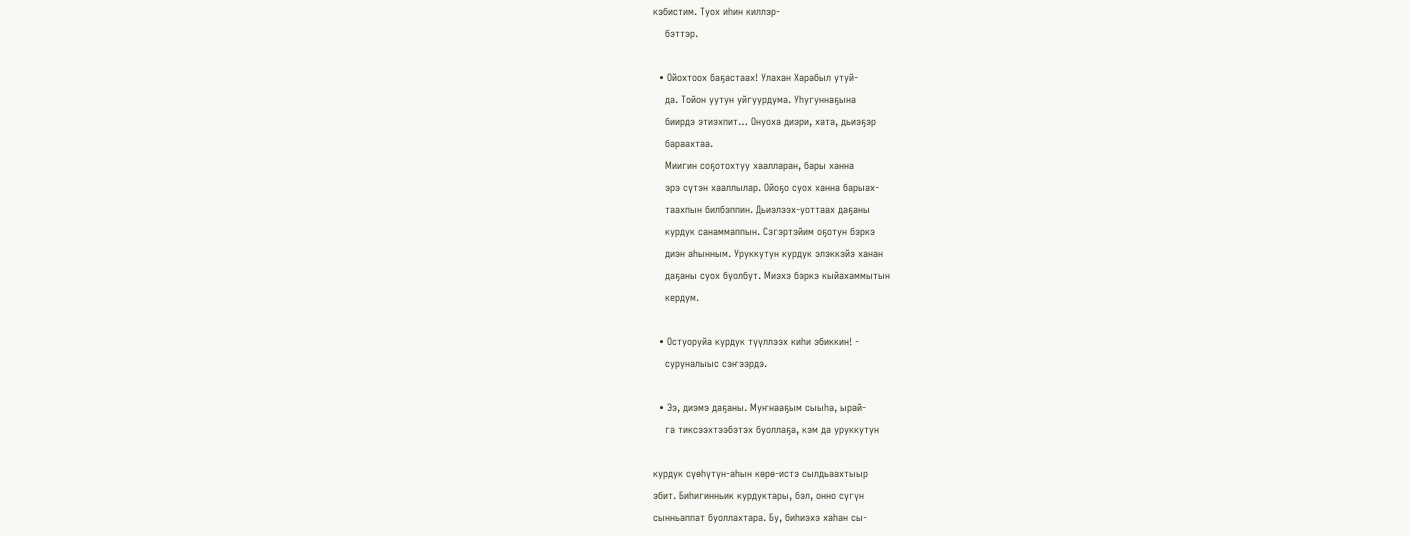кэбистим. Туох иһин киллэр-
    бэттэр.

  • Ойохтоох баҕастаах! Улахан Харабыл утуй-
    да. Тойон уутун уйгуурдума. Уһугуннаҕына
    биирдэ этиэхпит… Онуоха диэри, хата, дьиэҕэр
    бараахтаа.
    Миигин соҕотохтуу хаалларан, бары ханна
    эрэ сүтэн хааллылар. Ойоҕо суох ханна барыах-
    таахпын билбэппин. Дьиэлээх-уоттаах даҕаны
    курдук санаммаппын. Сэгэртэйим оҕотун бэркэ
    диэн аһынным. Уруккутун курдук элэккэйэ ханан
    даҕаны суох буолбут. Миэхэ бэркэ кыйахаммытын
    кердум.

  • Остуоруйа курдук түүллээх киһи эбиккин! -
    суруналыыс сэҥээрдэ.

  • Ээ, диэмэ даҕаны. Муҥнааҕым сыыһа, ырай-
    га тиксээхтээбэтэх буоллаҕа, кэм да уруккутун

курдук сүөһүтүн-аһын көрө-истэ сылдьаахтыыр
эбит. Биһигинньик курдуктары, бэл, онно сүгүн
сынньаппат буоллахтара. Бу, биһиэхэ хаһан сы-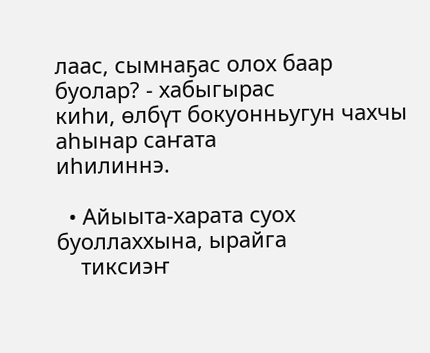лаас, сымнаҕас олох баар буолар? - хабыгырас
киһи, өлбүт бокуонньугун чахчы аһынар саҥата
иһилиннэ.

  • Айыыта-харата суох буоллаххына, ырайга
    тиксиэҥ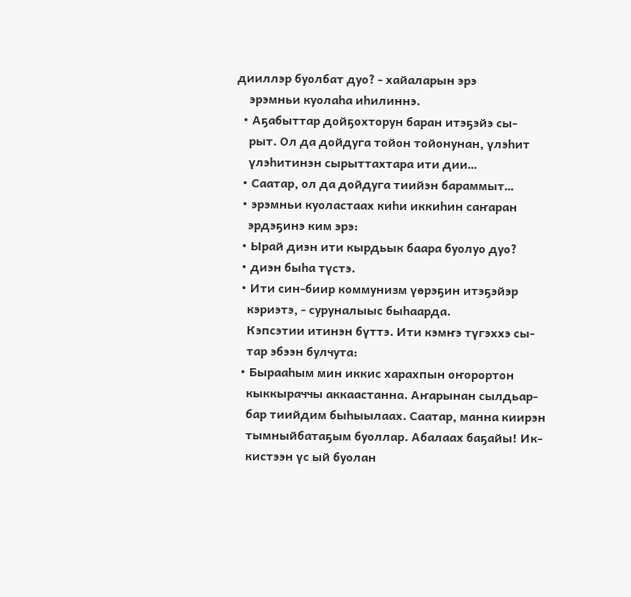дииллэр буолбат дуо? - хайаларын эрэ
    эрэмньи куолаһа иһилиннэ.
  • Аҕабыттар дойҕохторун баран итэҕэйэ сы-
    рыт. Ол да дойдуга тойон тойонунан, үлэһит
    үлэһитинэн сырыттахтара ити дии…
  • Саатар, ол да дойдуга тиийэн бараммыт…
  • эрэмньи куоластаах киһи иккиһин саҥаран
    эрдэҕинэ ким эрэ:
  • Ырай диэн ити кырдьык баара буолуо дуо?
  • диэн быһа түстэ.
  • Ити син-биир коммунизм үөрэҕин итэҕэйэр
    кэриэтэ, - суруналыыс быһаарда.
    Кэпсэтии итинэн бүттэ. Ити кэмҥэ түгэххэ сы-
    тар эбээн булчута:
  • Бырааһым мин иккис харахпын оҥорортон
    кыккыраччы аккаастанна. Аҥарынан сылдьар-
    бар тиийдим быһыылаах. Саатар, манна киирэн
    тымныйбатаҕым буоллар. Абалаах баҕайы! Ик-
    кистээн үс ый буолан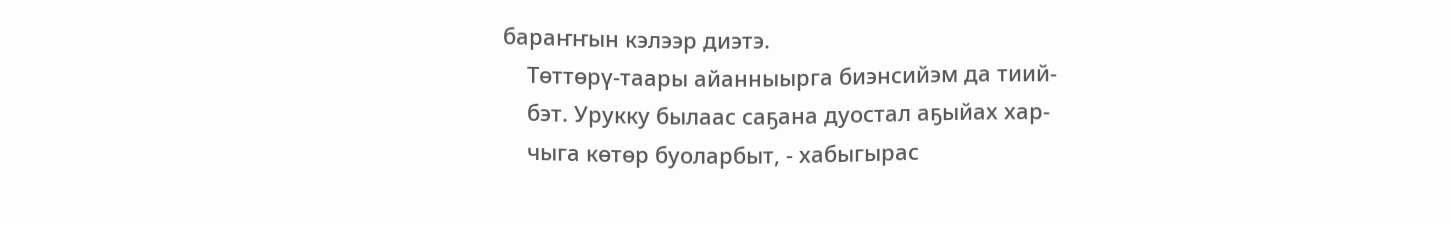бараҥҥын кэлээр диэтэ.
    Төттөрү-таары айанныырга биэнсийэм да тиий-
    бэт. Урукку былаас саҕана дуостал аҕыйах хар-
    чыга көтөр буоларбыт, - хабыгырас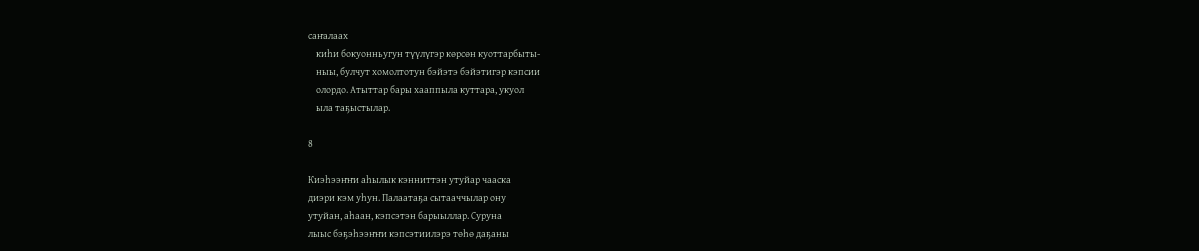саҥалаах
    киһи бокуонньугун түүлүгэр көрсөн куоттарбыты-
    ныы, булчут хомолтотун бэйэтэ бэйэтигэр кэпсии
    олордо. Атыттар бары хааппыла куттара, укуол
    ыла таҕыстылар.

8

Киэһээҥҥи аһылык кэнниттэн утуйар чааска
диэри кэм уһун. Палаатаҕа сытааччылар ону
утуйан, аһаан, кэпсэтэн барыыллар. Суруна
лыыс бэҕэһээҥҥи кэпсэтиилэрэ төһө даҕаны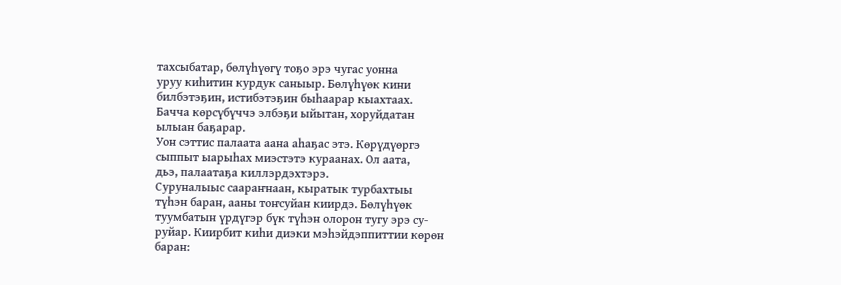тахсыбатар, бөлүһүөгү тоҕо эрэ чугас уонна
уруу киһитин курдук саныыр. Бөлүһүөк кини
билбэтэҕин, истибэтэҕин быһаарар кыахтаах.
Бачча көрсүбүччэ элбэҕи ыйытан, хоруйдатан
ылыан баҕарар.
Уон сэттис палаата аана аһаҕас этэ. Көрүдүөргэ
сыппыт ыарыһах миэстэтэ кураанах. Ол аата,
дьэ, палаатаҕа киллэрдэхтэрэ.
Суруналыыс саараҥнаан, кыратык турбахтыы
түһэн баран, ааны тоҥсуйан киирдэ. Бөлүһүөк
туумбатын үрдүгэр бүк түһэн олорон тугу эрэ су-
руйар. Киирбит киһи диэки мэһэйдэппиттии көрөн
баран: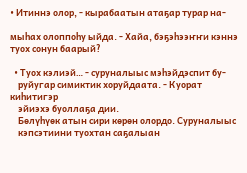• Итиннэ олор, - кырабаатын атаҕар турар на-

мыһах олоппоһу ыйда. - Хайа, бэҕэһээҥҥи кэннэ
туох сонун баарый?

  • Туох кэлиэй… - суруналыыс мэһэйдэспит бу-
    руйугар симиктик хоруйдаата. - Куорат киһитигэр
    эйиэхэ буоллаҕа дии.
    Бөлүһүөк атын сири көрөн олордо. Суруналыыс
    кэпсэтиини туохтан саҕалыан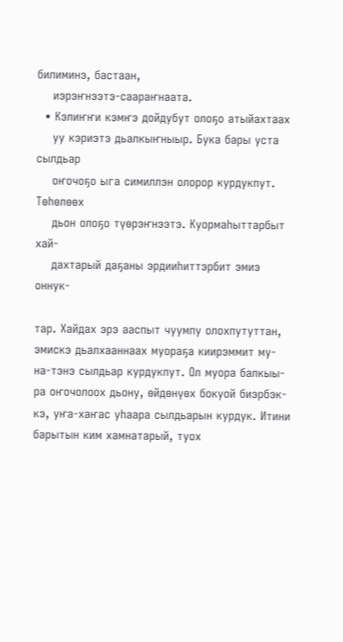билиминэ, бастаан,
    иэрэҥнээтэ-саараҥнаата.
  • Кэлиҥҥи кэмҥэ дойдубут олоҕо атыйахтаах
    уу кэриэтэ дьалкыҥныыр. Бука бары уста сылдьар
    оҥочоҕо ыга симиллэн олорор курдукпут. Төһөлөөх
    дьон олоҕо түөрэҥнээтэ. Куормаһыттарбыт хай-
    дахтарый даҕаны эрдииһиттэрбит эмиэ оннук-

тар. Хайдах эрэ ааспыт чуумпу олохпутуттан,
эмискэ дьалхааннаах муораҕа киирэммит му-
на-тэнэ сылдьар курдукпут. Ол муора балкыы-
ра оҥочолоох дьону, өйдөнүөх бокуой биэрбэк-
кэ, уҥа-хаҥас уһаара сылдьарын курдук. Итини
барытын ким хамнатарый, туох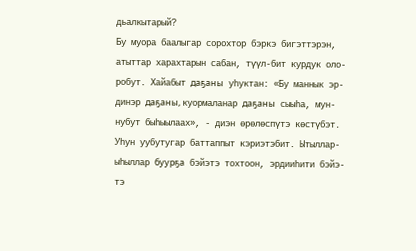дьалкытарый?
Бу муора баалыгар сорохтор бэркэ бигэттэрэн,
атыттар харахтарын сабан, түүл-бит курдук оло-
робут. Хайабыт даҕаны уһуктан: «Бу маннык эр-
динэр даҕаны, куормаланар даҕаны сыыһа, мун-
нубут быһыылаах», - диэн өрөлөспүтэ көстүбэт.
Уһун уубутугар баттаппыт кэриэтэбит. Ытыллар-
ыһыллар буурҕа бэйэтэ тохтоон, эрдииһити бэйэ-
тэ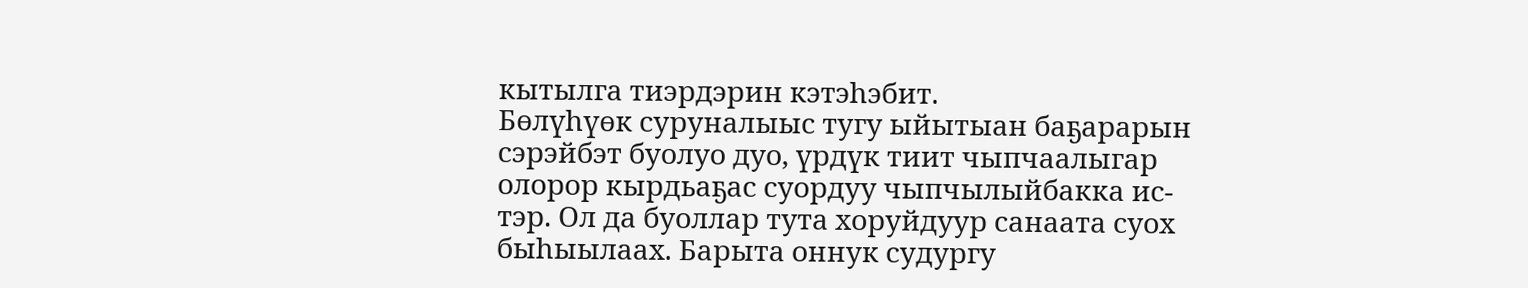кытылга тиэрдэрин кэтэһэбит.
Бөлүһүөк суруналыыс тугу ыйытыан баҕарарын
сэрэйбэт буолуо дуо, үрдүк тиит чыпчаалыгар
олорор кырдьаҕас суордуу чыпчылыйбакка ис-
тэр. Ол да буоллар тута хоруйдуур санаата суох
быһыылаах. Барыта оннук судургу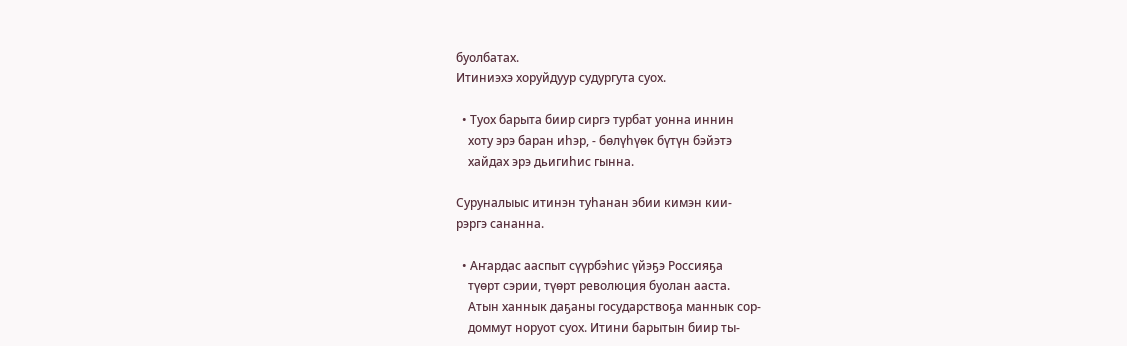буолбатах.
Итиниэхэ хоруйдуур судургута суох.

  • Туох барыта биир сиргэ турбат уонна иннин
    хоту эрэ баран иһэр, - бөлүһүөк бүтүн бэйэтэ
    хайдах эрэ дьигиһис гынна.

Суруналыыс итинэн туһанан эбии кимэн кии-
рэргэ сананна.

  • Аҥардас ааспыт сүүрбэһис үйэҕэ Россияҕа
    түөрт сэрии, түөрт революция буолан ааста.
    Атын ханнык даҕаны государствоҕа маннык сор-
    доммут норуот суох. Итини барытын биир ты-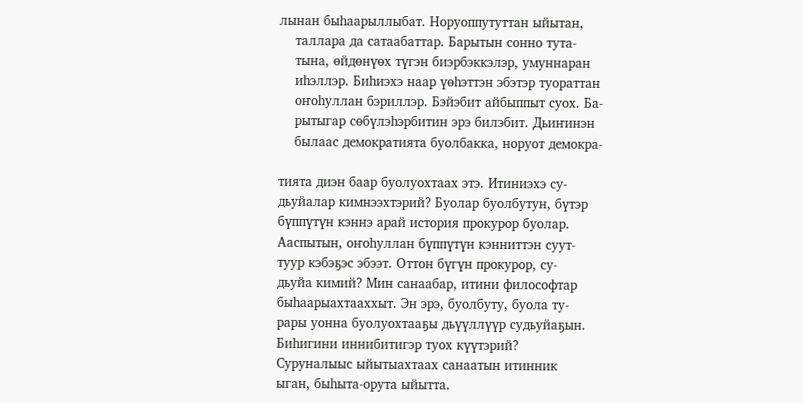лынан быһаарыллыбат. Норуоппутуттан ыйытан,
    таллара да сатаабаттар. Барытын сонно тута-
    тына, өйдөнүөх түгэн биэрбэккэлэр, умуннаран
    иһэллэр. Биһиэхэ наар үөһэттэн эбэтэр туораттан
    оҥоһуллан бэриллэр. Бэйэбит айбыппыт суох. Ба-
    рытыгар сөбүлэһэрбитин эрэ билэбит. Дьиҥинэн
    былаас демократията буолбакка, норуот демокра-

тията диэн баар буолуохтаах этэ. Итиниэхэ су-
дьуйалар кимнээхтэрий? Буолар буолбутун, бүтэр
бүппүтүн кэннэ арай история прокурор буолар.
Ааспытын, оҥоһуллан бүппүтүн кэнниттэн суут-
туур кэбэҕэс эбээт. Оттон бүгүн прокурор, су-
дьуйа кимий? Мин санаабар, итини философтар
быһаарыахтааххыт. Эн эрэ, буолбуту, буола ту-
рары уонна буолуохтааҕы дьүүллүүр судьуйаҕын.
Биһигини иннибитигэр туох күүтэрий?
Суруналыыс ыйытыахтаах санаатын итинник
ыган, быһыта-орута ыйытта.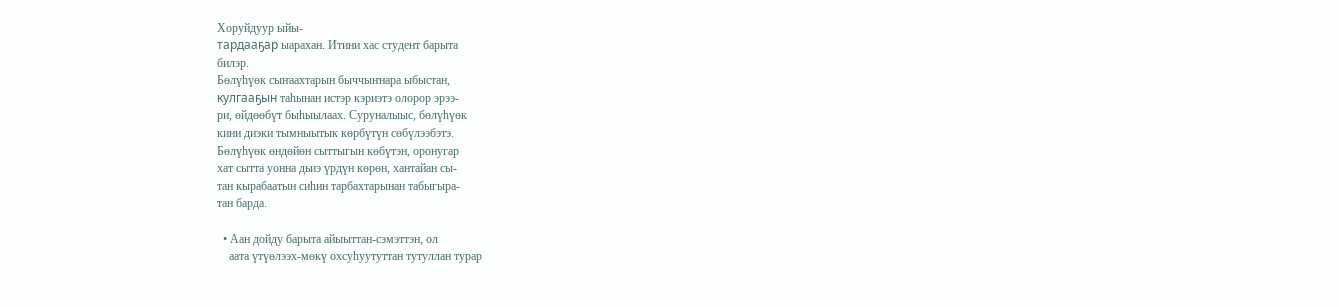Хоруйдуур ыйы-
тардааҕар ыарахан. Итини хас студент барыта
билэр.
Бөлүһүөк сыҥаахтарын быччыҥнара ыбыстан,
кулгааҕын таһынан истэр кэриэтэ олорор эрээ-
ри, өйдөөбүт быһыылаах. Суруналыыс, бөлүһүөк
кини диэки тымныытык көрбүтүн сөбүлээбэтэ.
Бөлүһүөк өндөйөн сыттыгын көбүтэн, оронугар
хат сытта уонна дьиэ үрдүн көрөн, хантайан сы-
тан кырабаатын сиһин тарбахтарынан табыгыра-
тан барда.

  • Аан дойду барыта айыыттан-сэмэттэн, ол
    аата үтүөлээх-мөкү охсуһуутуттан тутуллан турар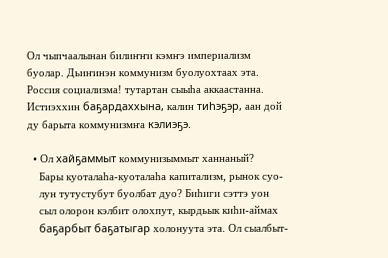Ол чыпчаалынан билиҥҥи кэмҥэ империализм
буолар. Дьиҥинэн коммунизм буолуохтаах эта.
Россия социализма! тутартан сыыһа аккаастанна.
Истиэххин баҕардаххына, калин тиһэҕэр, аан дой
ду барыта коммунизмҥа кэлиэҕэ.

  • Ол хайҕаммыт коммунизыммыт ханнаный?
    Бары куоталаһа-куоталаһа капитализм, рынок суо-
    лун тутустубут буолбат дуо? Биһиги сэттэ уон
    сыл олорон кэлбит олохпут, кырдьык киһи-аймах
    баҕарбыт баҕатыгар холонуута эта. Ол сыалбыт-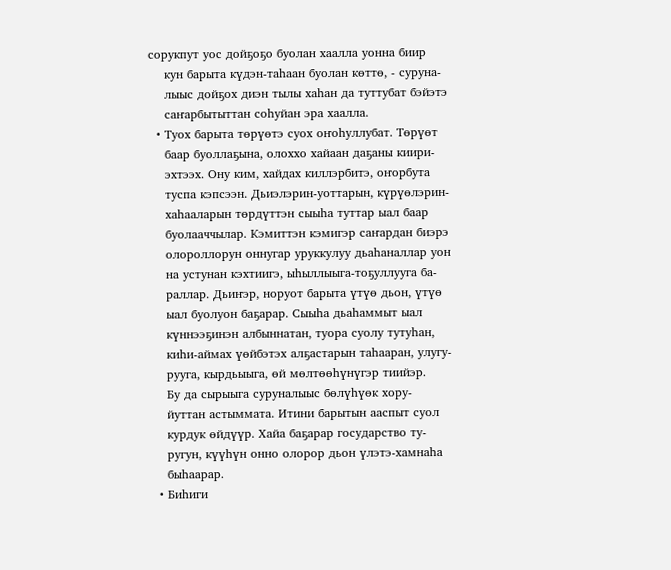сорукпут уос дойҕоҕо буолан хаалла уонна биир
    кун барыта күдэн-таһаан буолан көттө, - суруна-
    лыыс дойҕох диэн тылы хаһан да туттубат бэйэтэ
    саҥарбытыттан соһуйан эра хаалла.
  • Туох барыта төрүөтэ суох оҥоһуллубат. Төрүөт
    баар буоллаҕына, олоххо хайаан даҕаны киири-
    эхтээх. Ону ким, хайдах киллэрбитэ, оҥорбута
    туспа кэпсээн. Дьиэлэрин-уоттарын, күрүөлэрин-
    хаһааларын төрдүттэн сыыһа туттар ыал баар
    буолааччылар. Кэмиттэн кэмигэр саҥардан биэрэ
    олороллорун оннугар уруккулуу дьаһаналлар уон
    на устунан кэхтиигэ, ыһыллыыга-тоҕуллууга ба-
    раллар. Дьиҥэр, норуот барыта үтүө дьон, үтүө
    ыал буолуон баҕарар. Сыыһа дьаһаммыт ыал
    күннээҕинэн албыннатан, туора суолу тутуһан,
    киһи-аймах үөйбэтэх алҕастарын таһааран, улугу-
    рууга, кырдьыыга, өй мөлтөөһүнүгэр тиийэр.
    Бу да сырыыга суруналыыс бөлүһүөк хору-
    йуттан астыммата. Итини барытын ааспыт суол
    курдук өйдүүр. Хайа баҕарар государство ту-
    ругун, күүһүн онно олорор дьон үлэтэ-хамнаһа
    быһаарар.
  • Биһиги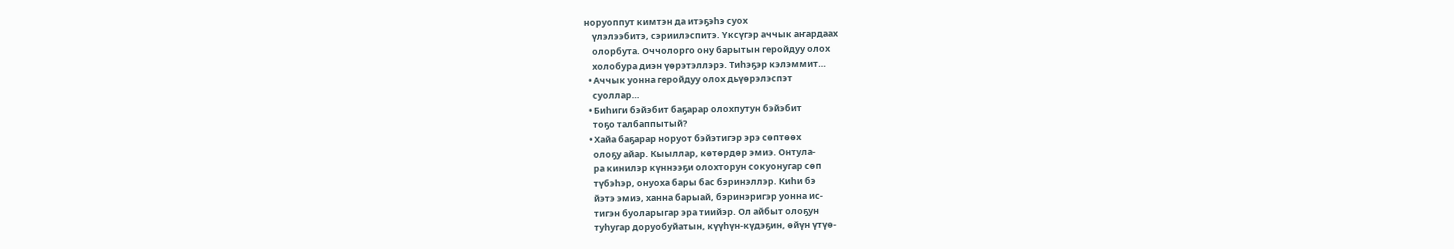норуоппут кимтэн да итэҕэһэ суох
    үлэлээбитэ, сэриилэспитэ. Үксүгэр аччык аҥардаах
    олорбута. Оччолорго ону барытын геройдуу олох
    холобура диэн үөрэтэллэрэ. Тиһэҕэр кэлэммит…
  • Аччык уонна геройдуу олох дьүөрэлэспэт
    суоллар…
  • Биһиги бэйэбит баҕарар олохпутун бэйэбит
    тоҕо талбаппытый?
  • Хайа баҕарар норуот бэйэтигэр эрэ сөптөөх
    олоҕу айар. Кыыллар, көтөрдөр эмиэ. Онтула-
    ра кинилэр күннээҕи олохторун сокуонугар сөп
    түбэһэр, онуоха бары бас бэринэллэр. Киһи бэ
    йэтэ эмиэ, ханна барыай, бэринэригэр уонна ис-
    тигэн буоларыгар эра тиийэр. Ол айбыт олоҕун
    туһугар доруобуйатын, күүһүн-күдэҕин, өйүн үтүө-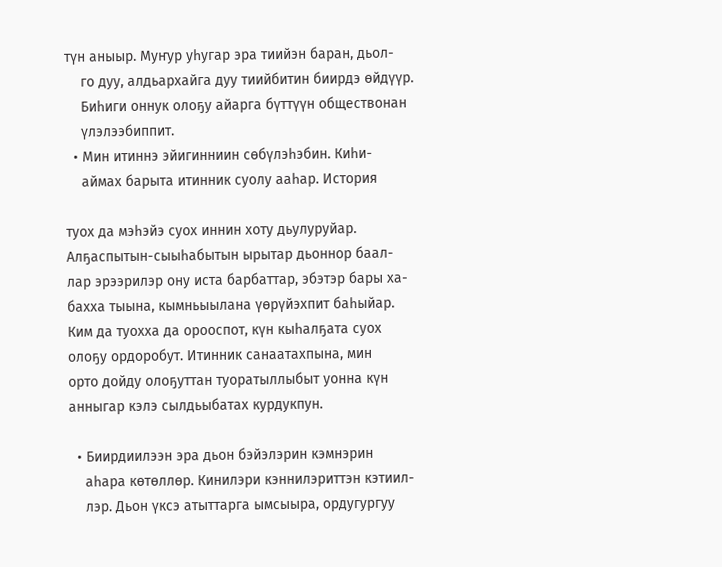түн аныыр. Муҥур уһугар эра тиийэн баран, дьол-
    го дуу, алдьархайга дуу тиийбитин биирдэ өйдүүр.
    Биһиги оннук олоҕу айарга бүттүүн обществонан
    үлэлээбиппит.
  • Мин итиннэ эйигинниин сөбүлэһэбин. Киһи-
    аймах барыта итинник суолу ааһар. История

туох да мэһэйэ суох иннин хоту дьулуруйар.
Алҕаспытын-сыыһабытын ырытар дьоннор баал-
лар эрээрилэр ону иста барбаттар, эбэтэр бары ха-
бахха тыына, кымньыылана үөрүйэхпит баһыйар.
Ким да туохха да орооспот, күн кыһалҕата суох
олоҕу ордоробут. Итинник санаатахпына, мин
орто дойду олоҕуттан туоратыллыбыт уонна күн
анныгар кэлэ сылдьыбатах курдукпун.

  • Биирдиилээн эра дьон бэйэлэрин кэмнэрин
    аһара көтөллөр. Кинилэри кэннилэриттэн кэтиил-
    лэр. Дьон үксэ атыттарга ымсыыра, ордугургуу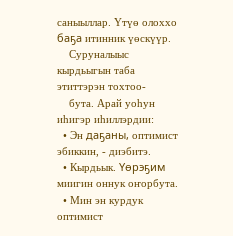саныыллар. Үтүө олоххо баҕа итинник үөскүүр.
    Суруналыыс кырдьыгын таба этиттэрэн тохтоо-
    бута. Арай уоһун иһигэр иһиллэрдии:
  • Эн даҕаны, оптимист эбиккин, - диэбитэ.
  • Кырдьык. Үөрэҕим миигин оннук оҥорбута.
  • Мин эн курдук оптимист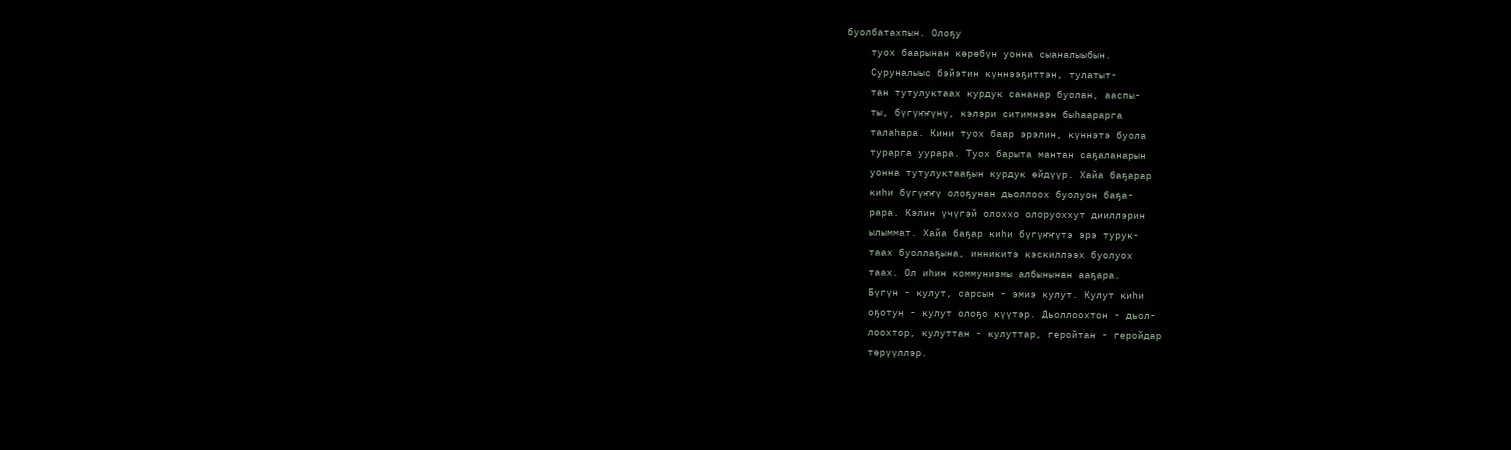буолбатахпын. Олоҕу
    туох баарынан көрөбүн уонна сыаналыыбын.
    Суруналыыс бэйэтин күннээҕиттэн, тулатыт-
    тан тутулуктаах курдук сананар буолан, ааспы-
    ты, бүгүҥҥүнү, кэлэри ситимнээн быһаарарга
    талаһара. Кини туох баар эрэлин, күннэтэ буола
    турарга уурара. Туох барыта мантан саҕаланарын
    уонна тутулуктааҕын курдук өйдүүр. Хайа баҕарар
    киһи бүгүҥҥү олоҕунан дьоллоох буолуон баҕа-
    рара. Кэлин үчүгэй олоххо олоруоххут дииллэрин
    ылыммат. Хайа баҕар киһи бүгүҥҥүтэ эрэ турук-
    таах буоллаҕына, инникитэ кэскиллээх буолуох
    таах. Ол иһин коммунизмы албынынан ааҕара.
    Бүгүн - кулут, сарсын - эмиэ кулут. Кулут киһи
    оҕотун - кулут олоҕо күүтэр. Дьоллоохтон - дьол-
    лоохтор, кулуттан - кулуттар, геройтан - геройдар
    төрүүллэр.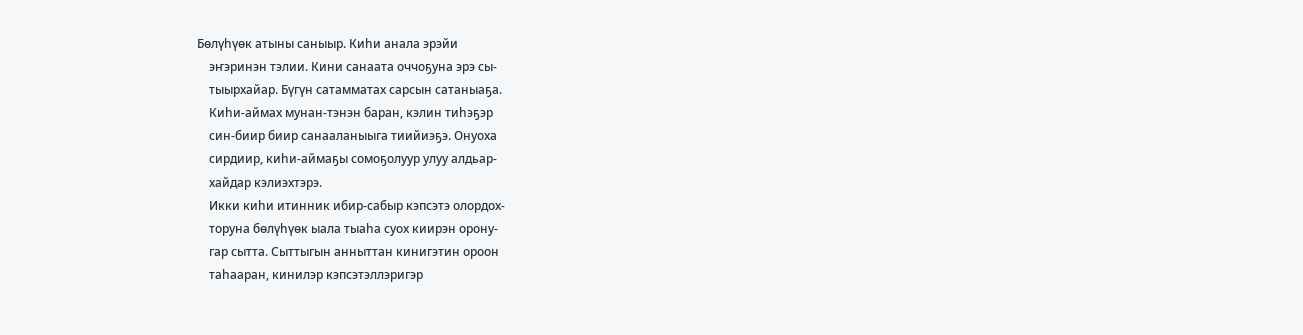Бөлүһүөк атыны саныыр. Киһи анала эрэйи
    эҥэринэн тэлии. Кини санаата оччоҕуна эрэ сы-
    тыырхайар. Бүгүн сатамматах сарсын сатаныаҕа.
    Киһи-аймах мунан-тэнэн баран, кэлин тиһэҕэр
    син-биир биир санааланыыга тиийиэҕэ. Онуоха
    сирдиир, киһи-аймаҕы сомоҕолуур улуу алдьар-
    хайдар кэлиэхтэрэ.
    Икки киһи итинник ибир-сабыр кэпсэтэ олордох-
    торуна бөлүһүөк ыала тыаһа суох киирэн орону-
    гар сытта. Сыттыгын анныттан кинигэтин ороон
    таһааран, кинилэр кэпсэтэллэригэр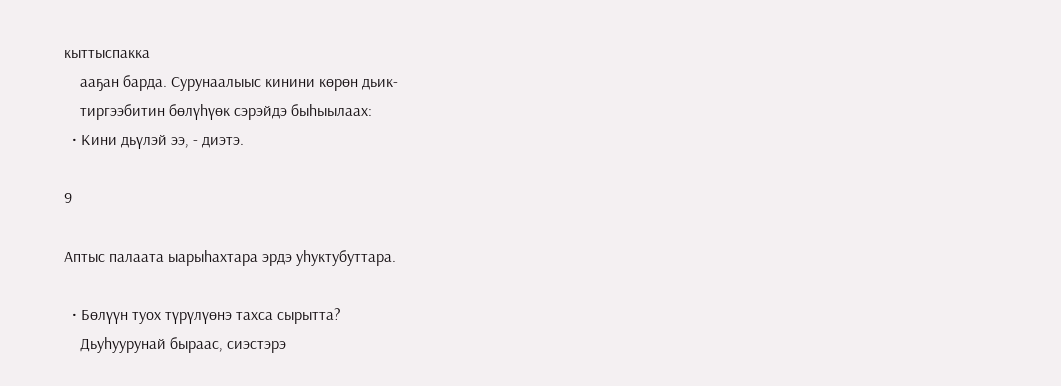кыттыспакка
    ааҕан барда. Сурунаалыыс кинини көрөн дьик-
    тиргээбитин бөлүһүөк сэрэйдэ быһыылаах:
  • Кини дьүлэй ээ, - диэтэ.

9

Аптыс палаата ыарыһахтара эрдэ уһуктубуттара.

  • Бөлүүн туох түрүлүөнэ тахса сырытта?
    Дьуһуурунай быраас, сиэстэрэ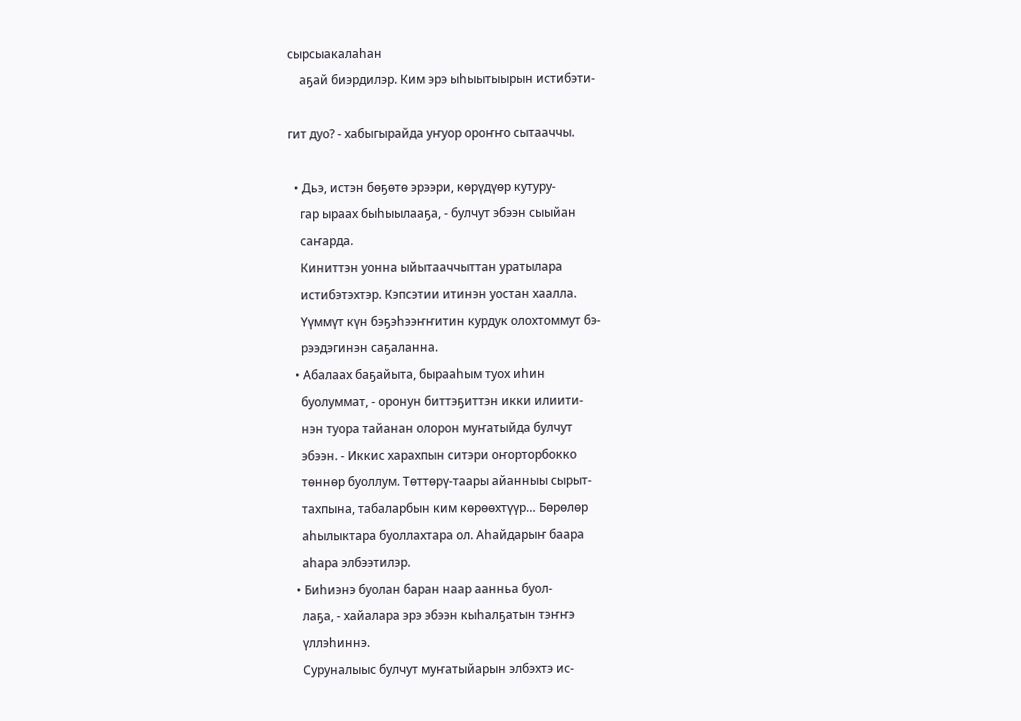сырсыакалаһан
    аҕай биэрдилэр. Ким эрэ ыһыытыырын истибэти-

гит дуо? - хабыгырайда уҥуор ороҥҥо сытааччы.

  • Дьэ, истэн бөҕөтө эрээри, көрүдүөр кутуру-
    гар ыраах быһыылааҕа, - булчут эбээн сыыйан
    саҥарда.
    Киниттэн уонна ыйытааччыттан уратылара
    истибэтэхтэр. Кэпсэтии итинэн уостан хаалла.
    Үүммүт күн бэҕэһээҥҥитин курдук олохтоммут бэ-
    рээдэгинэн саҕаланна.
  • Абалаах баҕайыта, бырааһым туох иһин
    буолуммат, - оронун биттэҕиттэн икки илиити-
    нэн туора тайанан олорон муҥатыйда булчут
    эбээн. - Иккис харахпын ситэри оҥорторбокко
    төннөр буоллум. Төттөрү-таары айанныы сырыт-
    тахпына, табаларбын ким көрөөхтүүр… Бөрөлөр
    аһылыктара буоллахтара ол. Аһайдарыҥ баара
    аһара элбээтилэр.
  • Биһиэнэ буолан баран наар аанньа буол-
    лаҕа, - хайалара эрэ эбээн кыһалҕатын тэҥҥэ
    үллэһиннэ.
    Суруналыыс булчут муҥатыйарын элбэхтэ ис-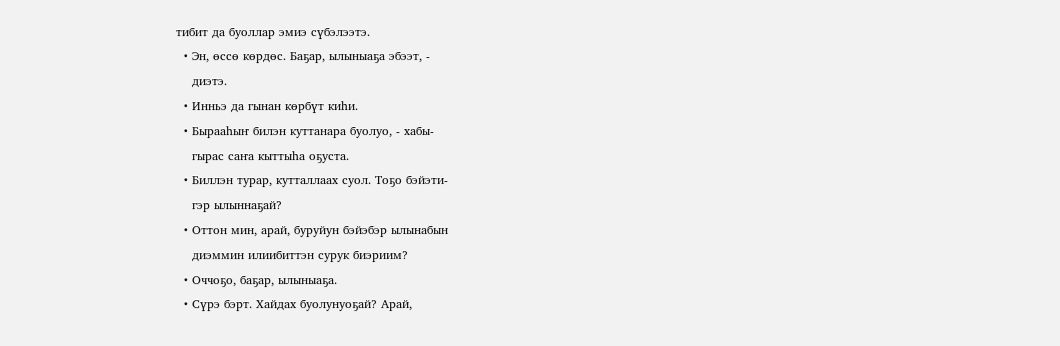тибит да буоллар эмиэ сүбэлээтэ.
  • Эн, өссө көрдөс. Баҕар, ылыныаҕа эбээт, -
    диэтэ.
  • Инньэ да гынан көрбүт киһи.
  • Бырааһыҥ билэн куттанара буолуо, - хабы-
    гырас саҥа кыттыһа оҕуста.
  • Биллэн турар, кутталлаах суол. Тоҕо бэйэти-
    гэр ылыннаҕай?
  • Оттон мин, арай, буруйун бэйэбэр ылынабын
    диэммин илиибиттэн сурук биэриим?
  • Оччоҕо, баҕар, ылыныаҕа.
  • Сүрэ бэрт. Хайдах буолунуоҕай? Арай,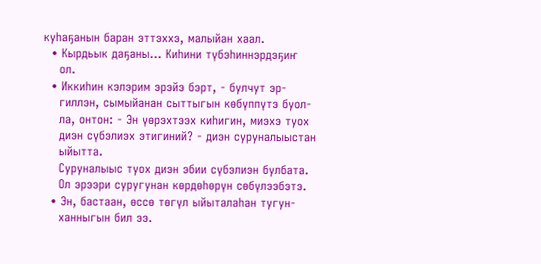куһаҕанын баран эттэххэ, малыйан хаал.
  • Кырдьык даҕаны… Киһини түбэһиннэрдэҕиҥ
    ол.
  • Иккиһин кэлэрим эрэйэ бэрт, - булчут эр-
    гиллэн, сымыйанан сыттыгын көбүппүтэ буол-
    ла, онтон: - Эн үөрэхтээх киһигин, миэхэ туох
    диэн сүбэлиэх этигиний? - диэн суруналыыстан
    ыйытта.
    Суруналыыс туох диэн эбии сүбэлиэн булбата.
    Ол эрээри суругунан көрдөһөрүн сөбүлээбэтэ.
  • Эн, бастаан, өссө төгүл ыйыталаһан тугун-
    ханныгын бил ээ.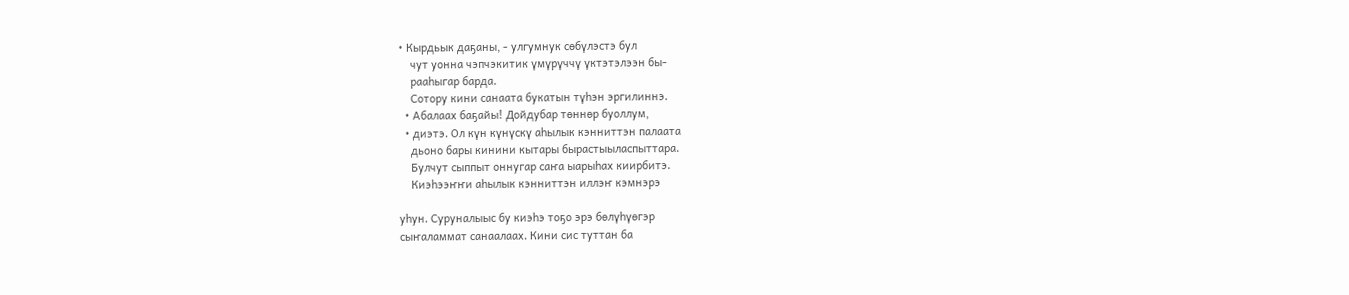• Кырдьык даҕаны, - улгумнук сөбүлэстэ бул
    чут уонна чэпчэкитик үмүрүччү үктэтэлээн бы-
    рааһыгар барда.
    Сотору кини санаата букатын түһэн эргилиннэ.
  • Абалаах баҕайы! Дойдубар төннөр буоллум,
  • диэтэ. Ол күн күнүскү аһылык кэнниттэн палаата
    дьоно бары кинини кытары бырастыыласпыттара.
    Булчут сыппыт оннугар саҥа ыарыһах киирбитэ.
    Киэһээҥҥи аһылык кэнниттэн иллэҥ кэмнэрэ

уһун. Суруналыыс бу киэһэ тоҕо эрэ бөлүһүөгэр
сыҥаламмат санаалаах. Кини сис туттан ба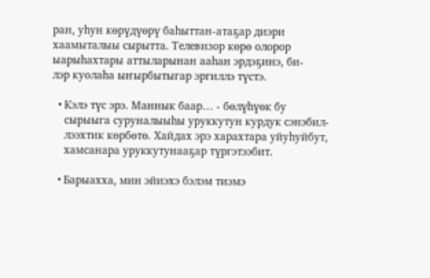ран, уһун көрүдүөрү баһыттан-атаҕар диэри
хаамыталыы сырытта. Телевизор көрө олорор
ыарыһахтары аттыларынан ааһан эрдэҕинэ, би-
лэр куолаһа ыҥырбытыгар эргиллэ түстэ.

  • Кэлэ түс эрэ. Маннык баар… - бөлүһүөк бу
    сырыыга суруналыыһы уруккутун курдук сэнэбил-
    лээхтик көрбөтө. Хайдах эрэ харахтара уйуһуйбут,
    хамсанара уруккутунааҕар түргэтээбит.

  • Барыахха, мин эйиэхэ бэлэм тиэмэ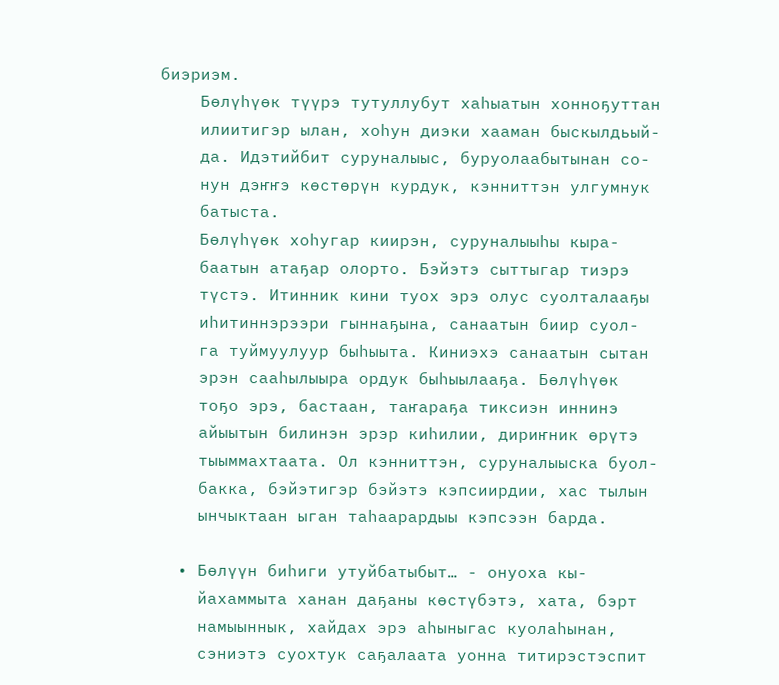биэриэм.
    Бөлүһүөк түүрэ тутуллубут хаһыатын хонноҕуттан
    илиитигэр ылан, хоһун диэки хааман быскылдьый-
    да. Идэтийбит суруналыыс, буруолаабытынан со-
    нун дэҥҥэ көстөрүн курдук, кэнниттэн улгумнук
    батыста.
    Бөлүһүөк хоһугар киирэн, суруналыыһы кыра-
    баатын атаҕар олорто. Бэйэтэ сыттыгар тиэрэ
    түстэ. Итинник кини туох эрэ олус суолталааҕы
    иһитиннэрээри гыннаҕына, санаатын биир суол-
    га туймуулуур быһыыта. Киниэхэ санаатын сытан
    эрэн сааһылыыра ордук быһыылааҕа. Бөлүһүөк
    тоҕо эрэ, бастаан, таҥараҕа тиксиэн иннинэ
    айыытын билинэн эрэр киһилии, дириҥник өрүтэ
    тыыммахтаата. Ол кэнниттэн, суруналыыска буол-
    бакка, бэйэтигэр бэйэтэ кэпсиирдии, хас тылын
    ынчыктаан ыган таһаарардыы кэпсээн барда.

  • Бөлүүн биһиги утуйбатыбыт… - онуоха кы-
    йахаммыта ханан даҕаны көстүбэтэ, хата, бэрт
    намыыннык, хайдах эрэ аһыныгас куолаһынан,
    сэниэтэ суохтук саҕалаата уонна титирэстэспит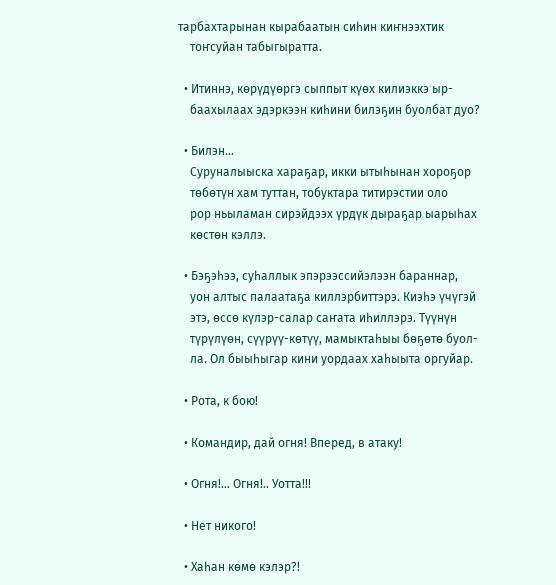тарбахтарынан кырабаатын сиһин киҥнээхтик
    тоҥсуйан табыгыратта.

  • Итиннэ, көрүдүөргэ сыппыт күөх килиэккэ ыр-
    баахылаах эдэркээн киһини билэҕин буолбат дуо?

  • Билэн…
    Суруналыыска хараҕар, икки ытыһынан хороҕор
    төбөтүн хам туттан, тобуктара титирэстии оло
    рор ньыламан сирэйдээх үрдүк дыраҕар ыарыһах
    көстөн кэллэ.

  • Бэҕэһээ, суһаллык эпэрээссийэлээн бараннар,
    уон алтыс палаатаҕа киллэрбиттэрэ. Киэһэ үчүгэй
    этэ, өссө күлэр-салар саҥата иһиллэрэ. Түүнүн
    түрүлүөн, сүүрүү-көтүү, мамыктаһыы бөҕөтө буол-
    ла. Ол быыһыгар кини уордаах хаһыыта оргуйар.

  • Рота, к бою!

  • Командир, дай огня! Вперед, в атаку!

  • Огня!… Огня!.. Уотта!!!

  • Нет никого!

  • Хаһан көмө кэлэр?!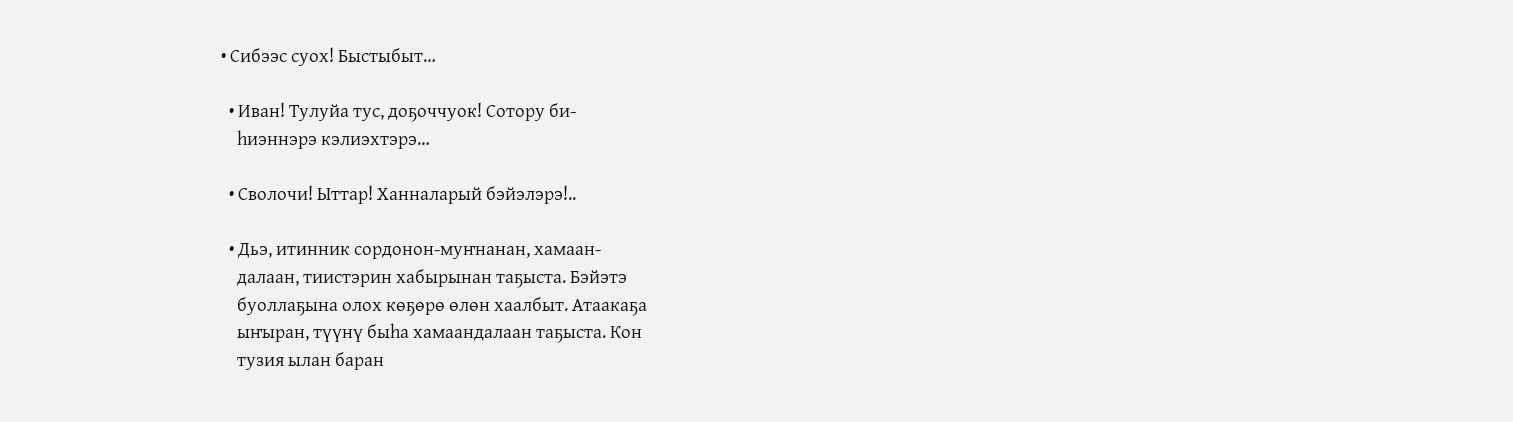• Сибээс суох! Быстыбыт…

  • Иван! Тулуйа тус, доҕоччуок! Сотору би-
    һиэннэрэ кэлиэхтэрэ…

  • Сволочи! Ыттар! Ханналарый бэйэлэрэ!..

  • Дьэ, итинник сордонон-муҥнанан, хамаан-
    далаан, тиистэрин хабырынан таҕыста. Бэйэтэ
    буоллаҕына олох көҕөрө өлөн хаалбыт. Атаакаҕа
    ыҥыран, түүнү быһа хамаандалаан таҕыста. Кон
    тузия ылан баран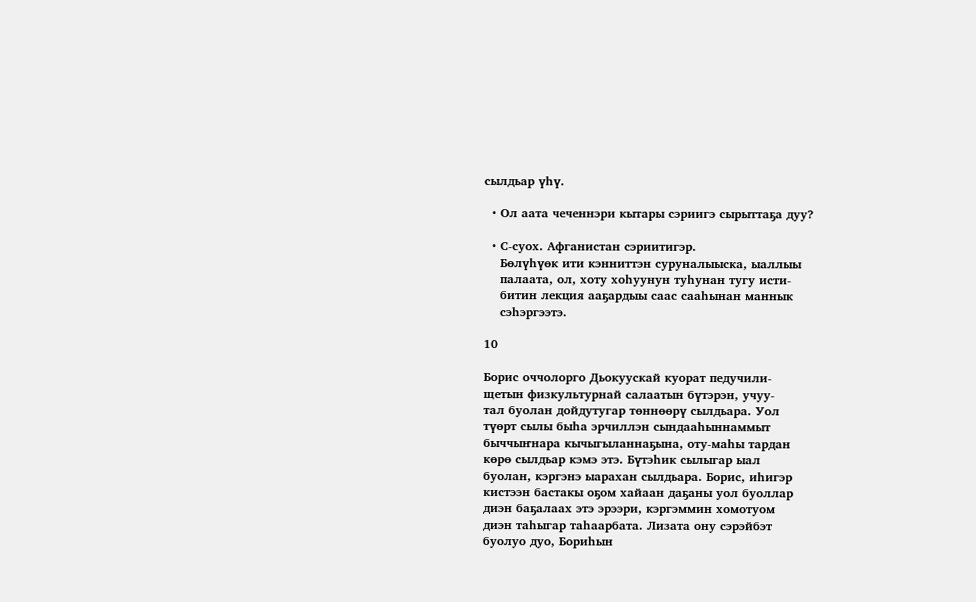сылдьар үһү.

  • Ол аата чеченнэри кытары сэриигэ сырыттаҕа дуу?

  • С-суох. Афганистан сэриитигэр.
    Бөлүһүөк ити кэнниттэн суруналыыска, ыаллыы
    палаата, ол, хоту хоһуунун туһунан тугу исти-
    битин лекция ааҕардыы саас сааһынан маннык
    сэһэргээтэ.

10

Борис оччолорго Дьокуускай куорат педучили-
щетын физкультурнай салаатын бүтэрэн, учуу-
тал буолан дойдутугар төннөөрү сылдьара. Уол
түөрт сылы быһа эрчиллэн сындааһыннаммыт
быччыҥнара кычыгыланнаҕына, оту-маһы тардан
көрө сылдьар кэмэ этэ. Бүтэһик сылыгар ыал
буолан, кэргэнэ ыарахан сылдьара. Борис, иһигэр
кистээн бастакы оҕом хайаан даҕаны уол буоллар
диэн баҕалаах этэ эрээри, кэргэммин хомотуом
диэн таһыгар таһаарбата. Лизата ону сэрэйбэт
буолуо дуо, Бориһын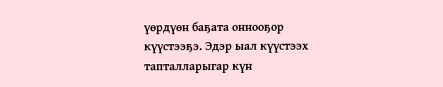үөрдүөн баҕата оннооҕор
күүстээҕэ. Эдэр ыал күүстээх тапталларыгар күн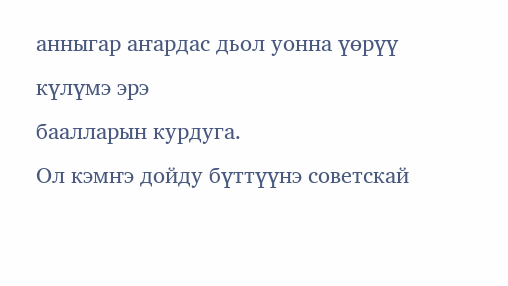анныгар аҥардас дьол уонна үөрүү күлүмэ эрэ
баалларын курдуга.
Ол кэмҥэ дойду бүттүүнэ советскай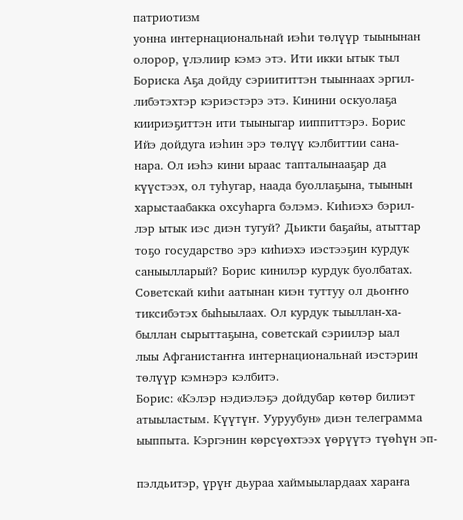патриотизм
уонна интернациональнай иэһи төлүүр тыынынан
олорор, үлэлиир кэмэ этэ. Ити икки ытык тыл
Бориска Аҕа дойду сэриититтэн тыыннаах эргил-
либэтэхтэр кэриэстэрэ этэ. Кинини оскуолаҕа
киириэҕиттэн ити тыыныгар ииппиттэрэ. Борис
Ийэ дойдуга иэһин эрэ төлүү кэлбиттии сана-
нара. Ол иэһэ кини ыраас тапталынааҕар да
күүстээх, ол туһугар, наада буоллаҕына, тыынын
харыстаабакка охсуһарга бэлэмэ. Киһиэхэ бэрил-
лэр ытык иэс диэн тугуй? Дьикти баҕайы, атыттар
тоҕо государство эрэ киһиэхэ иэстээҕин курдук
саныылларый? Борис кинилэр курдук буолбатах.
Советскай киһи аатынан киэн туттуу ол дьоҥҥо
тиксибэтэх быһыылаах. Ол курдук тыыллан-ха-
быллан сырыттаҕына, советскай сэриилэр ыал
лыы Афганистаҥҥа интернациональнай иэстэрин
төлүүр кэмнэрэ кэлбитэ.
Борис: «Кэлэр нэдиэлэҕэ дойдубар көтөр билиэт
атыыластым. Күүтүҥ. Ууруубун» диэн телеграмма
ыыппыта. Кэргэнин көрсүөхтээх үөрүүтэ түөһүн эп-

пэлдьитэр, үрүҥ дьураа хаймыылардаах хараҥа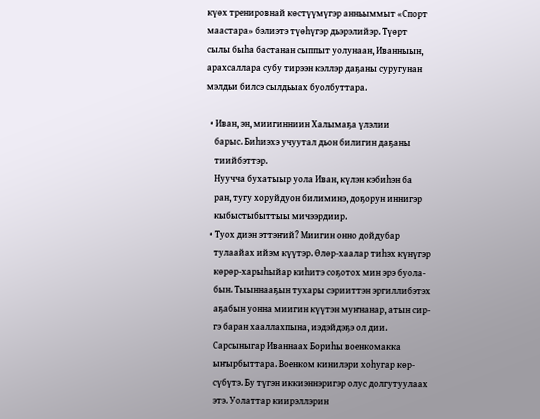күөх тренировнай көстүүмүгэр анньыммыт «Спорт
маастара» бэлиэтэ түөһүгэр дьэрэлийэр. Түөрт
сылы быһа бастанан сыппыт уолунаан, Иванныын,
арахсаллара субу тирээн кэллэр даҕаны суругунан
мэлдьи билсэ сылдьыах буолбуттара.

  • Иван, эн, миигинниин Халымаҕа үлэлии
    барыс. Биһиэхэ учуутал дьон билигин даҕаны
    тиийбэттэр.
    Нуучча бухатыыр уола Иван, күлэн кэбиһэн ба
    ран, тугу хоруйдуон билиминэ, доҕорун иннигэр
    кыбыстыбыттыы мичээрдиир.
  • Туох диэн эттэҥий? Миигин онно дойдубар
    тулаайах ийэм күүтэр. Өлөр-хаалар тиһэх күнүгэр
    көрөр-харыһыйар киһитэ соҕотох мин эрэ буола-
    бын. Тыыннааҕын тухары сэрииттэн эргиллибэтэх
    аҕабын уонна миигин күүтэн муҥнанар, атын сир-
    гэ баран хааллахпына, иэдэйдэҕэ ол дии.
    Сарсыныгар Иваннаах Бориһы военкомакка
    ыҥырбыттара. Военком кинилэри хоһугар көр-
    сүбүтэ. Бу түгэн иккиэннэригэр олус долгутуулаах
    этэ. Уолаттар киирэллэрин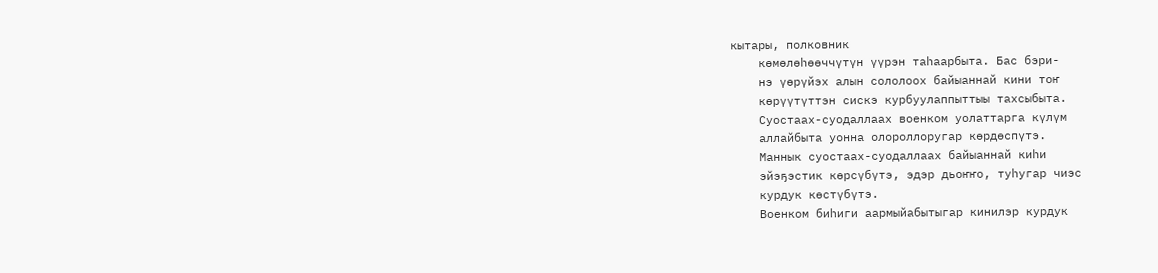кытары, полковник
    көмөлөһөөччүтүн үүрэн таһаарбыта. Бас бэри-
    нэ үөрүйэх алын сололоох байыаннай кини тоҥ
    көрүүтүттэн сискэ курбуулаппыттыы тахсыбыта.
    Суостаах-суодаллаах военком уолаттарга күлүм
    аллайбыта уонна олороллоругар көрдөспүтэ.
    Маннык суостаах-суодаллаах байыаннай киһи
    эйэҕэстик көрсүбүтэ, эдэр дьоҥҥо, туһугар чиэс
    курдук көстүбүтэ.
    Военком биһиги аармыйабытыгар кинилэр курдук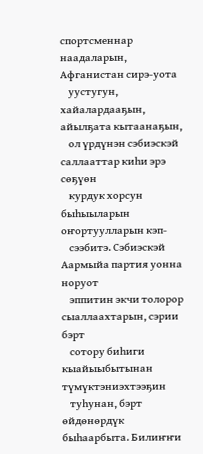спортсменнар наадаларын, Афганистан сирэ-уота
    уустугун, хайалардааҕын, айылҕата кытаанаҕын,
    ол үрдүнэн сэбиэскэй саллааттар киһи эрэ сөҕүөн
    курдук хорсун быһыыларын оҥортуулларын кэп-
    сээбитэ. Сэбиэскэй Аармыйа партия уонна норуот
    эппитин экчи толорор сыаллаахтарын, сэрии бэрт
    сотору биһиги кыайыыбытынан түмүктэниэхтээҕин
    туһунан, бэрт өйдөнөрдүк быһаарбыта. Билиҥҥи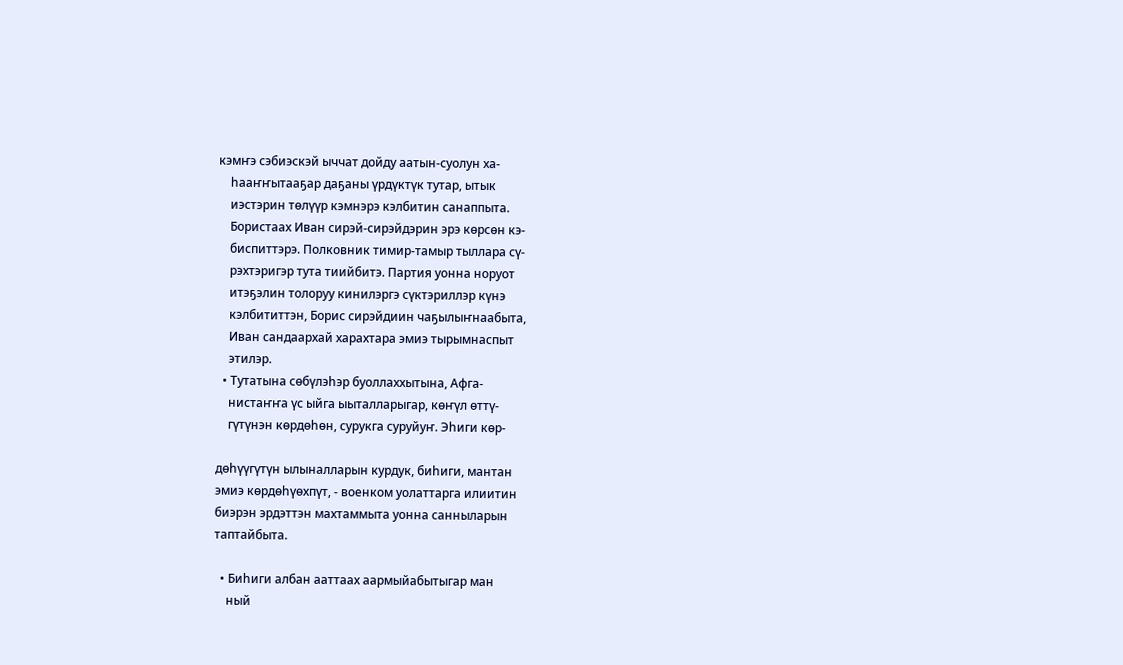кэмҥэ сэбиэскэй ыччат дойду аатын-суолун ха-
    һааҥҥытааҕар даҕаны үрдүктүк тутар, ытык
    иэстэрин төлүүр кэмнэрэ кэлбитин санаппыта.
    Бористаах Иван сирэй-сирэйдэрин эрэ көрсөн кэ-
    биспиттэрэ. Полковник тимир-тамыр тыллара сү-
    рэхтэригэр тута тиийбитэ. Партия уонна норуот
    итэҕэлин толоруу кинилэргэ сүктэриллэр күнэ
    кэлбититтэн, Борис сирэйдиин чаҕылыҥнаабыта,
    Иван сандаархай харахтара эмиэ тырымнаспыт
    этилэр.
  • Тутатына сөбүлэһэр буоллаххытына, Афга-
    нистаҥҥа үс ыйга ыыталларыгар, көҥүл өттү-
    гүтүнэн көрдөһөн, сурукга суруйуҥ. Эһиги көр-

дөһүүгүтүн ылыналларын курдук, биһиги, мантан
эмиэ көрдөһүөхпүт, - военком уолаттарга илиитин
биэрэн эрдэттэн махтаммыта уонна санныларын
таптайбыта.

  • Биһиги албан ааттаах аармыйабытыгар ман
    ный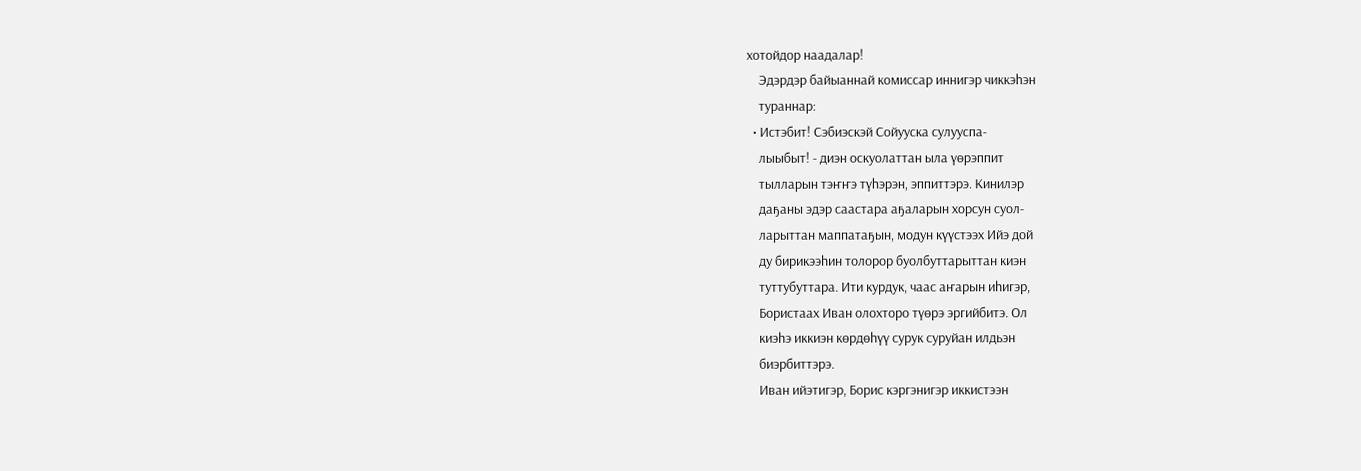хотойдор наадалар!
    Эдэрдэр байыаннай комиссар иннигэр чиккэһэн
    тураннар:
  • Истэбит! Сэбиэскэй Сойууска сулууспа-
    лыыбыт! - диэн оскуолаттан ыла үөрэппит
    тылларын тэҥҥэ түһэрэн, эппиттэрэ. Кинилэр
    даҕаны эдэр саастара аҕаларын хорсун суол-
    ларыттан маппатаҕын, модун күүстээх Ийэ дой
    ду бирикээһин толорор буолбуттарыттан киэн
    туттубуттара. Ити курдук, чаас аҥарын иһигэр,
    Бористаах Иван олохторо түөрэ эргийбитэ. Ол
    киэһэ иккиэн көрдөһүү сурук суруйан илдьэн
    биэрбиттэрэ.
    Иван ийэтигэр, Борис кэргэнигэр иккистээн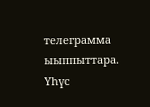телеграмма ыыппыттара. Үһүс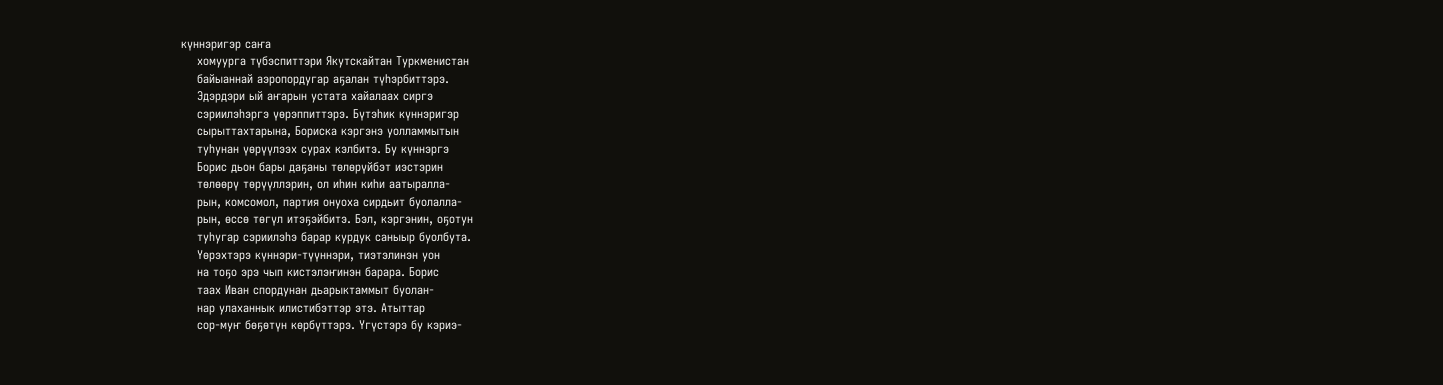күннэригэр саҥа
    хомуурга түбэспиттэри Якутскайтан Туркменистан
    байыаннай аэропордугар аҕалан түһэрбиттэрэ.
    Эдэрдэри ый аҥарын устата хайалаах сиргэ
    сэриилэһэргэ үөрэппиттэрэ. Бүтэһик күннэригэр
    сырыттахтарына, Бориска кэргэнэ уолламмытын
    туһунан үөрүүлээх сурах кэлбитэ. Бу күннэргэ
    Борис дьон бары даҕаны төлөрүйбэт иэстэрин
    төлөөрү төрүүллэрин, ол иһин киһи аатыралла-
    рын, комсомол, партия онуоха сирдьит буолалла-
    рын, өссө төгүл итэҕэйбитэ. Бэл, кэргэнин, оҕотун
    туһугар сэриилэһэ барар курдук саныыр буолбута.
    Үөрэхтэрэ күннэри-түүннэри, тиэтэлинэн уон
    на тоҕо эрэ чып кистэлэҥинэн барара. Борис
    таах Иван спордунан дьарыктаммыт буолан-
    нар улаханнык илистибэттэр этэ. Атыттар
    сор-муҥ бөҕөтүн көрбүттэрэ. Үгүстэрэ бу кэриэ-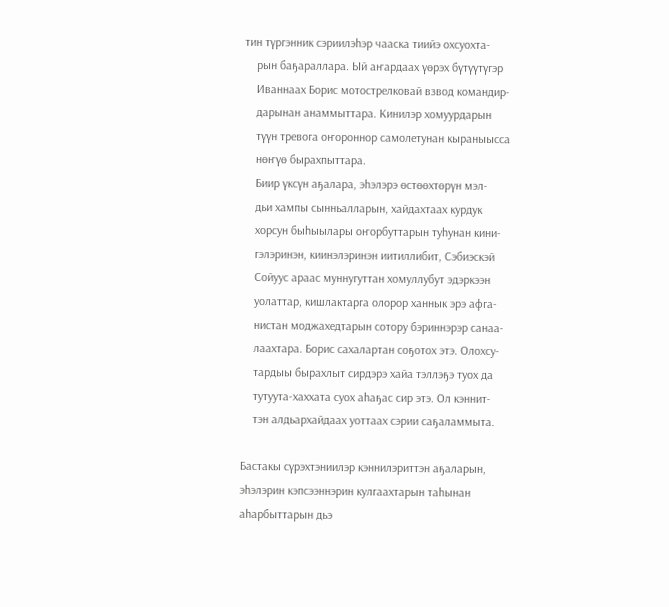тин түргэнник сэриилэһэр чааска тиийэ охсуохта-
    рын баҕараллара. Ый аҥардаах үөрэх бүтүүтүгэр
    Иваннаах Борис мотострелковай взвод командир-
    дарынан анаммыттара. Кинилэр хомуурдарын
    түүн тревога оҥороннор самолетунан кыраныысса
    нөҥүө бырахпыттара.
    Биир үксүн аҕалара, эһэлэрэ өстөөхтөрүн мэл-
    дьи хампы сынньалларын, хайдахтаах курдук
    хорсун быһыылары оҥорбуттарын туһунан кини-
    гэлэринэн, киинэлэринэн иитиллибит, Сэбиэскэй
    Сойуус араас муннугуттан хомуллубут эдэркээн
    уолаттар, кишлактарга олорор ханнык эрэ афга-
    нистан моджахедтарын сотору бэриннэрэр санаа-
    лаахтара. Борис сахалартан соҕотох этэ. Олохсу-
    тардыы бырахлыт сирдэрэ хайа тэллэҕэ туох да
    тутуута-хаххата суох аһаҕас сир этэ. Ол кэннит-
    тэн алдьархайдаах уоттаах сэрии саҕаламмыта.

Бастакы сүрэхтэниилэр кэннилэриттэн аҕаларын,
эһэлэрин кэпсээннэрин кулгаахтарын таһынан
аһарбыттарын дьэ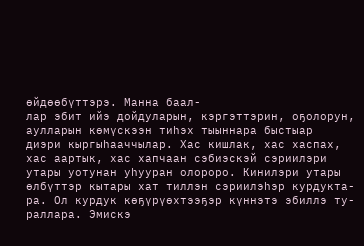өйдөөбүттэрэ. Манна баал-
лар эбит ийэ дойдуларын, кэргэттэрин, оҕолорун,
аулларын көмүскээн тиһэх тыыннара быстыар
диэри кыргыһааччылар. Хас кишлак, хас хаспах,
хас аартык, хас хапчаан сэбиэскэй сэриилэри
утары уотунан уһууран олороро. Кинилэри утары
өлбүттэр кытары хат тиллэн сэриилэһэр курдукта-
ра. Ол курдук көҕүрүөхтээҕэр күннэтэ эбиллэ ту-
раллара. Эмискэ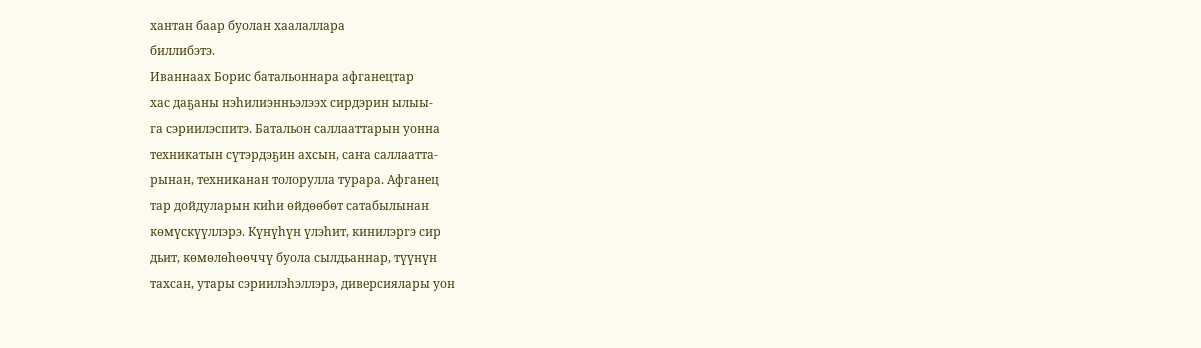хантан баар буолан хаалаллара
биллибэтэ.
Иваннаах Борис батальоннара афганецтар
хас даҕаны нэһилиэнньэлээх сирдэрин ылыы-
га сэриилэспитэ. Батальон саллааттарын уонна
техникатын сүтэрдэҕин ахсын, саҥа саллаатта-
рынан, техниканан толорулла турара. Афганец
тар дойдуларын киһи өйдөөбөт сатабылынан
көмүскүүллэрэ. Күнүһүн үлэһит, кинилэргэ сир
дьит, көмөлөһөөччү буола сылдьаннар, түүнүн
тахсан, утары сэриилэһэллэрэ, диверсиялары уон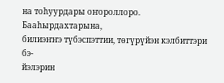на тоһуурдары оҥороллоро. Бааһырдахтарына,
билиэҥҥэ түбэспэттии, төгүрүйэн кэлбиттэри бэ-
йэлэрин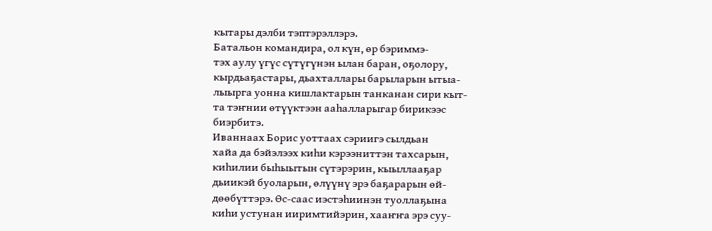кытары дэлби тэптэрэллэрэ.
Батальон командира, ол күн, өр бэриммэ-
тэх аулу үгүс сүтүгүнэн ылан баран, оҕолору,
кырдьаҕастары, дьахталлары барыларын ытыа-
лыырга уонна кишлактарын танканан сири кыт-
та тэҥнии өтүүктээн ааһалларыгар бирикээс
биэрбитэ.
Иваннаах Борис уоттаах сэриигэ сылдьан
хайа да бэйэлээх киһи кэрээниттэн тахсарын,
киһилии быһыытын сүтэрэрин, кыыллааҕар
дьиикэй буоларын, өлүүнү эрэ баҕарарын өй-
дөөбүттэрэ. Өс-саас иэстэһиинэн туоллаҕына
киһи устунан ииримтийэрин, хааҥҥа эрэ суу-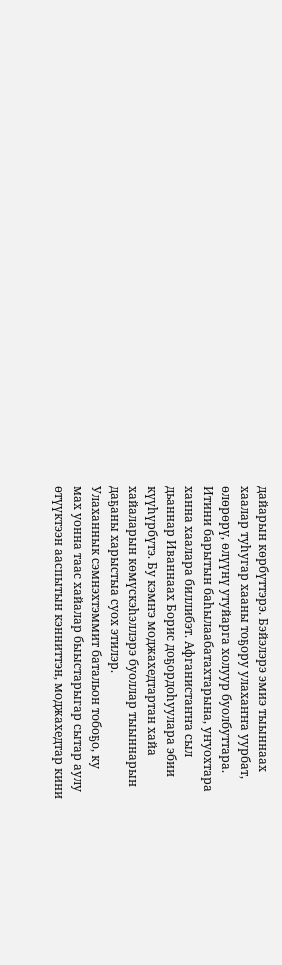дайарын көрбүттэрэ. Бэйэлэрэ эмиэ тыыннаах
хаалар туһугар хааны тоҕору улахаҥҥа уурбат,
өлөрөрү, өлүүнү утуйарга холуур буолбуттара.
Итини барытын баһылаабатахтарына, уҥуохтара
ханна хаалара биллибэт. Афганистаҥҥа сыл
дьаннар Иваннаах Борис доҕордоһуулара эбии
күүһүрбүтэ. Бу кэмҥэ моджахедтартан хайа
хайаларын көмүскэһэллэрэ буоллар тыыннарын
даҕаны харыстыа суох этилэр.
Улаханнык сэмнэхтэммит батальон тобоҕо, ку
мах уонна таас хайалар быыстарыгар сытар аулу
өтүүктээн ааспытын кэнниттэн, моджахедтар кини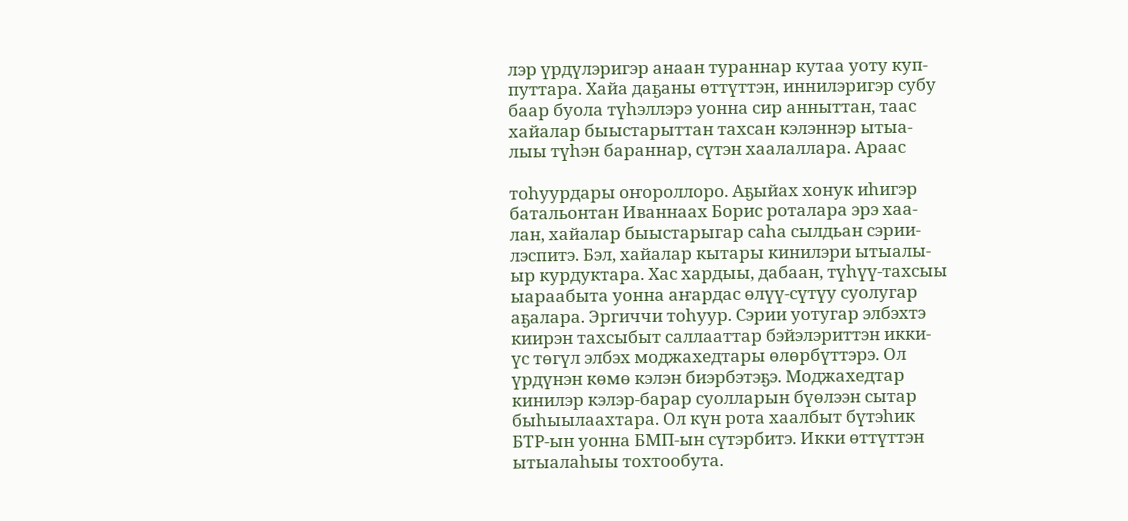лэр үрдүлэригэр анаан тураннар кутаа уоту куп-
путтара. Хайа даҕаны өттүттэн, иннилэригэр субу
баар буола түһэллэрэ уонна сир анныттан, таас
хайалар быыстарыттан тахсан кэлэннэр ытыа-
лыы түһэн бараннар, сүтэн хаалаллара. Араас

тоһуурдары оҥороллоро. Аҕыйах хонук иһигэр
батальонтан Иваннаах Борис роталара эрэ хаа-
лан, хайалар быыстарыгар саһа сылдьан сэрии-
лэспитэ. Бэл, хайалар кытары кинилэри ытыалы-
ыр курдуктара. Хас хардыы, дабаан, түһүү-тахсыы
ыараабыта уонна аҥардас өлүү-сүтүу суолугар
аҕалара. Эргиччи тоһуур. Сэрии уотугар элбэхтэ
киирэн тахсыбыт саллааттар бэйэлэриттэн икки-
үс төгүл элбэх моджахедтары өлөрбүттэрэ. Ол
үрдүнэн көмө кэлэн биэрбэтэҕэ. Моджахедтар
кинилэр кэлэр-барар суолларын бүөлээн сытар
быһыылаахтара. Ол күн рота хаалбыт бүтэһик
БТР-ын уонна БМП-ын сүтэрбитэ. Икки өттүттэн
ытыалаһыы тохтообута.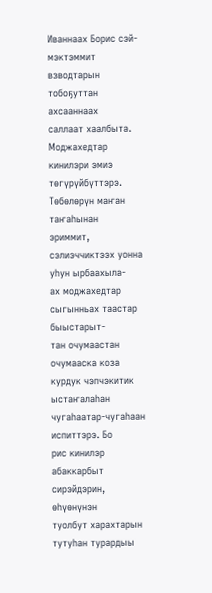Иваннаах Борис сэй-
мэктэммит взводтарын тобоҕуттан ахсааннаах
саллаат хаалбыта. Моджахедтар кинилэри эмиэ
төгүрүйбүттэрэ. Төбөлөрүн маҥан таҥаһынан
эриммит, сэлиэччиктээх уонна уһун ырбаахыла-
ах моджахедтар сыгынньах таастар быыстарыт-
тан очумаастан очумааска коза курдук чэпчэкитик
ыстаҥалаһан чугаһаатар-чугаһаан испиттэрэ. Бо
рис кинилэр абаккарбыт сирэйдэрин, өһүөнүнэн
туолбут харахтарын тутуһан турардыы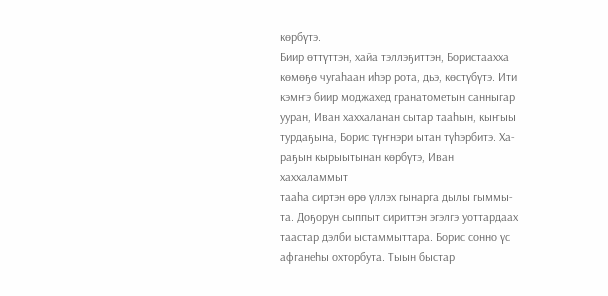көрбүтэ.
Биир өттүттэн, хайа тэллэҕиттэн, Бористаахха
көмөҕө чугаһаан иһэр рота, дьэ, көстүбүтэ. Ити
кэмҥэ биир моджахед гранатометын санныгар
ууран, Иван хаххаланан сытар тааһын, кыҥыы
турдаҕына, Борис түҥнэри ытан түһэрбитэ. Ха-
раҕын кырыытынан көрбүтэ, Иван хаххаламмыт
тааһа сиртэн өрө үллэх гынарга дылы гыммы-
та. Доҕорун сыппыт сириттэн эгэлгэ уоттардаах
таастар дэлби ыстаммыттара. Борис сонно үс
афганеһы охторбута. Тыын быстар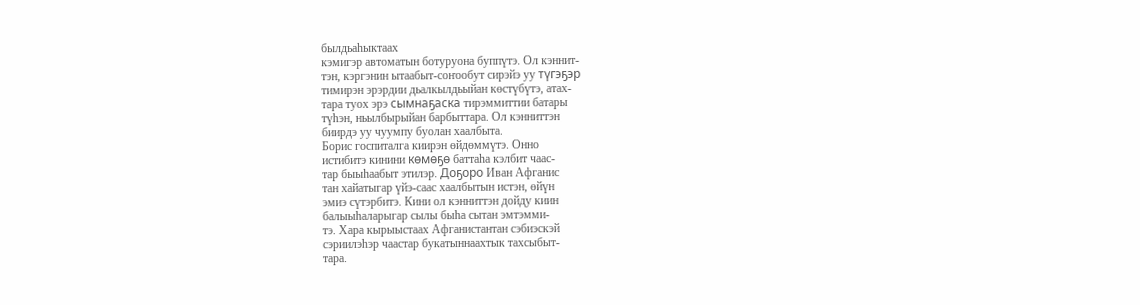былдьаһыктаах
кэмигэр автоматын ботуруона буппүтэ. Ол кэннит-
тэн, кэргэнин ытаабыт-соҥообут сирэйэ уу түгэҕэр
тимирэн эрэрдии дьалкылдьыйан көстүбүтэ, атах-
тара туох эрэ сымнаҕаска тирэммиттии батары
түһэн, ньылбырыйан барбыттара. Ол кэнниттэн
биирдэ уу чуумпу буолан хаалбыта.
Борис госпиталга киирэн өйдөммүтэ. Онно
истибитэ кинини көмөҕө баттаһа кэлбит чаас-
тар быыһаабыт этилэр. Доҕоро Иван Афганис
тан хайатыгар үйэ-саас хаалбытын истэн, өйүн
эмиэ сүтэрбитэ. Кини ол кэнниттэн дойду киин
балыыһаларыгар сылы быһа сытан эмтэмми-
тэ. Хара кырыыстаах Афганистантан сэбиэскэй
сэриилэһэр чаастар букатыннаахтык тахсыбыт-
тара.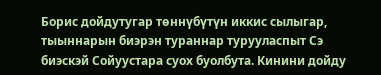Борис дойдутугар төннүбүтүн иккис сылыгар,
тыыннарын биэрэн тураннар турууласпыт Сэ
биэскэй Сойуустара суох буолбута. Кинини дойду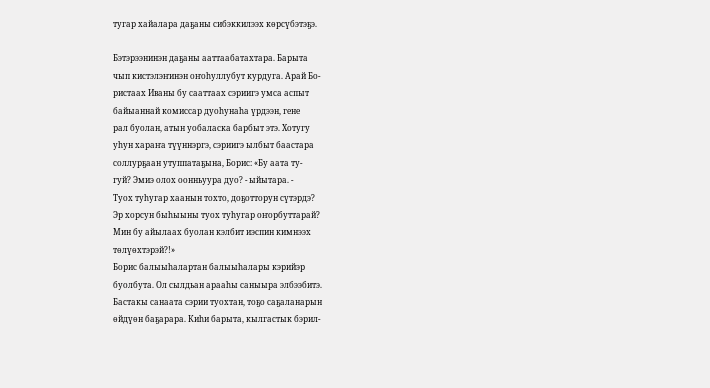тугар хайалара даҕаны сибэккилээх көрсүбэтэҕэ.

Бэтэрээнинэн даҕаны ааттаабатахтара. Барыта
чып кистэлэҥинэн оҥоһуллубут курдуга. Арай Бо-
ристаах Иваны бу сааттаах сэриигэ умса аспыт
байыаннай комиссар дуоһунаһа үрдээн, гене
рал буолан, атын уобаласка барбыт этэ. Хотугу
уһун хараҥа түүннэргэ, сэриигэ ылбыт баастара
соллурҕаан утуппатаҕына, Борис: «Бу аата ту-
гуй? Эмиэ олох оонньуура дуо? - ыйытара. -
Туох туһугар хаанын тохто, доҕотторун сүтэрдэ?
Эр хорсун быһыыны туох туһугар оҥорбуттарай?
Мин бу айылаах буолан кэлбит иэспин кимнээх
төлүөхтэрэй?!»
Борис балыыһалартан балыыһалары кэрийэр
буолбута. Ол сылдьан арааһы саныыра элбээбитэ.
Бастакы санаата сэрии туохтан, тоҕо саҕаланарын
өйдүөн баҕарара. Киһи барыта, кылгастык бэрил-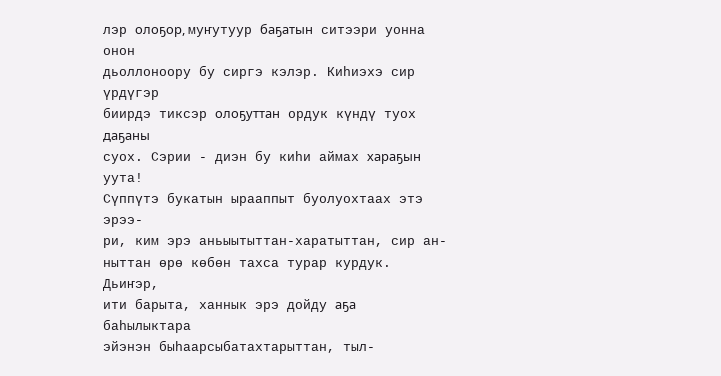лэр олоҕор, муҥутуур баҕатын ситээри уонна онон
дьоллоноору бу сиргэ кэлэр. Киһиэхэ сир үрдүгэр
биирдэ тиксэр олоҕуттан ордук күндү туох даҕаны
суох. Сэрии - диэн бу киһи аймах хараҕын уута!
Сүппүтэ букатын ырааппыт буолуохтаах этэ эрээ-
ри, ким эрэ аньыытыттан-харатыттан, сир ан-
ныттан өрө көбөн тахса турар курдук. Дьиҥэр,
ити барыта, ханнык эрэ дойду аҕа баһылыктара
эйэнэн быһаарсыбатахтарыттан, тыл-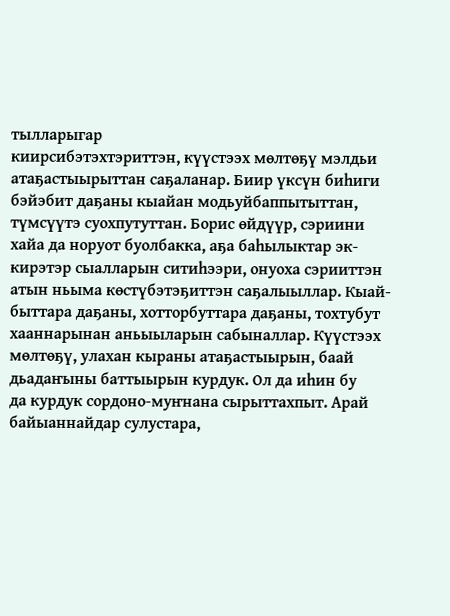тылларыгар
киирсибэтэхтэриттэн, күүстээх мөлтөҕү мэлдьи
атаҕастыырыттан саҕаланар. Биир үксүн биһиги
бэйэбит даҕаны кыайан модьуйбаппытыттан,
түмсүүтэ суохпутуттан. Борис өйдүүр, сэриини
хайа да норуот буолбакка, аҕа баһылыктар эк-
кирэтэр сыалларын ситиһээри, онуоха сэрииттэн
атын ньыма көстүбэтэҕиттэн саҕалыыллар. Кыай-
быттара даҕаны, хотторбуттара даҕаны, тохтубут
хааннарынан аньыыларын сабыналлар. Күүстээх
мөлтөҕү, улахан кыраны атаҕастыырын, баай
дьадаҥыны баттыырын курдук. Ол да иһин бу
да курдук сордоно-муҥнана сырыттахпыт. Арай
байыаннайдар сулустара,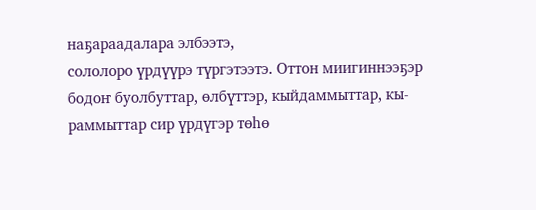наҕараадалара элбээтэ,
сололоро үрдүүрэ түргэтээтэ. Оттон миигиннээҕэр
бодоҥ буолбуттар, өлбүттэр, кыйдаммыттар, кы-
раммыттар сир үрдүгэр төһө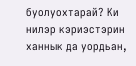буолуохтарай? Ки
нилэр кэриэстэрин ханнык да уордьан,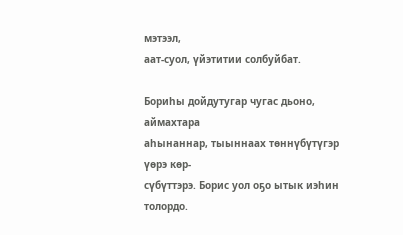мэтээл,
аат-суол, үйэтитии солбуйбат.

Бориһы дойдутугар чугас дьоно, аймахтара
аһынаннар, тыыннаах төннүбүтүгэр үөрэ көр-
сүбүттэрэ. Борис уол оҕо ытык иэһин толордо.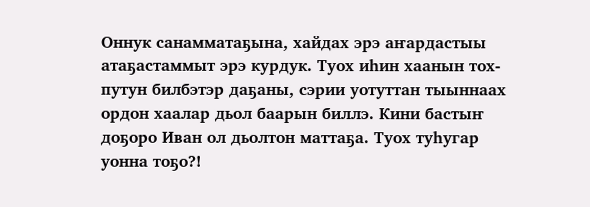Оннук санамматаҕына, хайдах эрэ аҥардастыы
атаҕастаммыт эрэ курдук. Туох иһин хаанын тох-
путун билбэтэр даҕаны, сэрии уотуттан тыыннаах
ордон хаалар дьол баарын биллэ. Кини бастыҥ
доҕоро Иван ол дьолтон маттаҕа. Туох туһугар
уонна тоҕо?!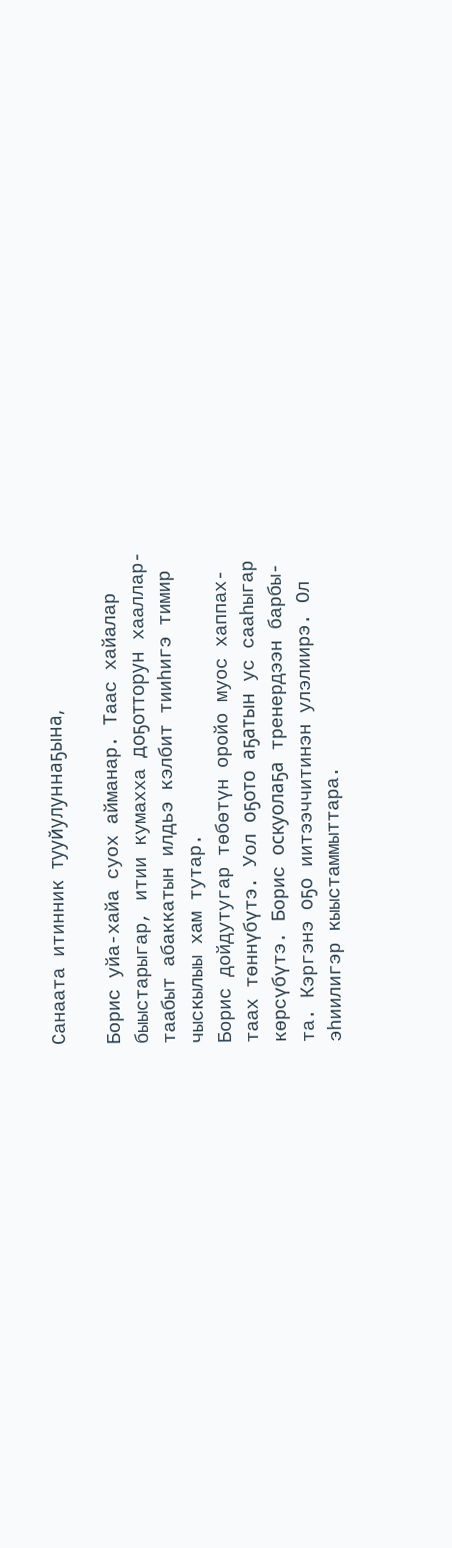Санаата итинник тууйулуннаҕына,

Борис уйа-хайа суох айманар. Таас хайалар
быыстарыгар, итии кумахха доҕотторун хааллар-
таабыт абаккатын илдьэ кэлбит тииһигэ тимир
чыскылыы хам тутар.
Борис дойдутугар төбөтүн оройо муос хаппах-
таах төннүбүтэ. Уол оҕото аҕатын ус сааһыгар
көрсүбүтэ. Борис оскуолаҕа тренердээн барбы-
та. Кэргэнэ оҕо иитээччитинэн улэлиирэ. Ол
эһиилигэр кыыстаммыттара.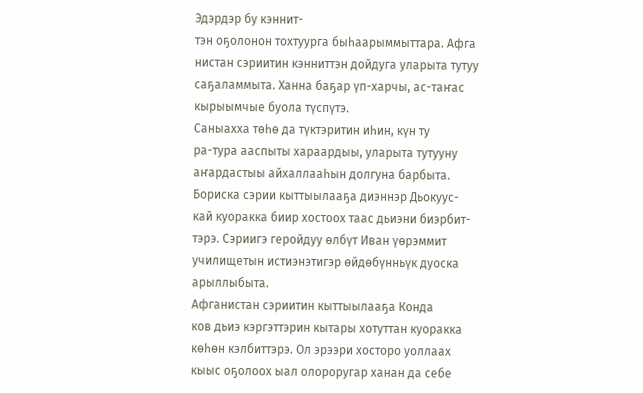Эдэрдэр бу кэннит-
тэн оҕолонон тохтуурга быһаарыммыттара. Афга
нистан сэриитин кэнниттэн дойдуга уларыта тутуу
саҕаламмыта. Ханна баҕар үп-харчы, ас-таҥас
кырыымчые буола түспүтэ.
Саныахха төһө да түктэритин иһин, күн ту
ра-тура ааспыты хараардыы, уларыта тутууну
аҥардастыы айхаллааһын долгуна барбыта.
Бориска сэрии кыттыылааҕа диэннэр Дьокуус-
кай куоракка биир хостоох таас дьиэни биэрбит-
тэрэ. Сэриигэ геройдуу өлбүт Иван үөрэммит
училищетын истиэнэтигэр өйдөбүнньүк дуоска
арыллыбыта.
Афганистан сэриитин кыттыылааҕа Конда
ков дьиэ кэргэттэрин кытары хотуттан куоракка
көһөн кэлбиттэрэ. Ол эрээри хосторо уоллаах
кыыс оҕолоох ыал олороругар ханан да себе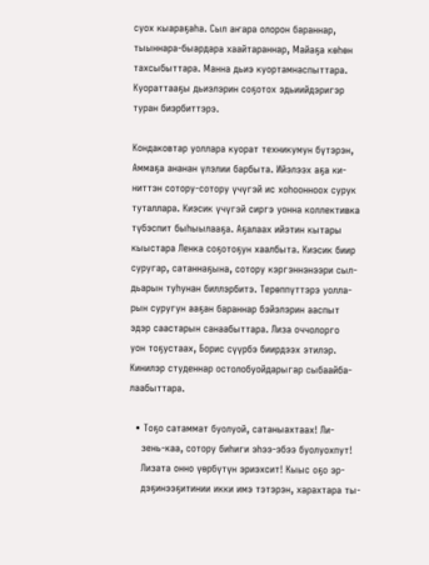суох кыараҕаһа. Сыл аҥара олорон бараннар,
тыыннара-быардара хаайтараннар, Майаҕа көһөн
тахсыбыттара. Манна дьиэ куортамнаспыттара.
Куораттааҕы дьиэлэрин соҕотох эдьиийдэригэр
туран биэрбиттэрэ.

Кондаковтар уоллара куорат техникумун бүтэрэн,
Аммаҕа ананан үлэлии барбыта. Ийэлээх аҕа ки-
ниттэн сотору-сотору үчүгэй ис хоһоонноох сурук
туталлара. Киэсик үчүгэй сиргэ уонна коллективка
түбэспит быһыылааҕа. Аҕалаах ийэтин кытары
кыыстара Ленка соҕотоҕун хаалбыта. Киэсик биир
суругар, сатаннаҕына, сотору кэргэннэнээри сыл-
дьарын туһунан биллэрбитэ. Терөппүттэрэ уолла-
рын суругун ааҕан бараннар бэйэлэрин ааспыт
эдэр саастарын санаабыттара. Лиза оччолорго
уон тоҕустаах, Борис сүүрбэ биирдээх этилэр.
Кинилэр студеннар остолобуойдарыгар сыбаайба-
лаабыттара.

  • Тоҕо сатаммат буолуой, сатаныахтаах! Ли-
    зень-каа, сотору биһиги эһээ-эбээ буолуохпут!
    Лизата онно үөрбүтүн эриэхсит! Кыыс оҕо эр-
    дэҕинээҕитинии икки имэ тэтэрэн, харахтара ты-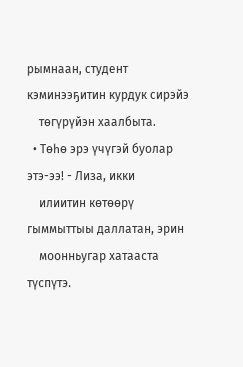рымнаан, студент кэминээҕитин курдук сирэйэ
    төгүрүйэн хаалбыта.
  • Төһө эрэ үчүгэй буолар этэ-ээ! - Лиза, икки
    илиитин көтөөрү гыммыттыы даллатан, эрин
    моонньугар хатааста түспүтэ.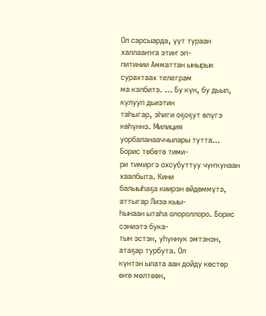Ол сарсыарда, үүт тураан халлааҥҥа этиҥ эп-
питинии Амматтан ынырык сурахтаах телеграм
ма кэлбитэ. … Бу күн, бу дьыл, кулууп дьиэтин
таһыгар, эһиги оҕоҕут өлүгэ көһүннэ. Милиция
уорбаланааччылары тутта… Борис төбөтө тими-
ри тимиргэ охсубуттуу чуҥкунаан хаалбыта. Кини
балыыһаҕа киирэн өйдөммүтэ, аттыгар Лиза кыы-
һынаан ытаһа олороллоро. Борис сэниэтэ бука-
тын эстэн, уһуннук эмтэнэн, атаҕар турбута. Ол
күнтэн ылата аан дойду көстөр өҥө мөлтөөн,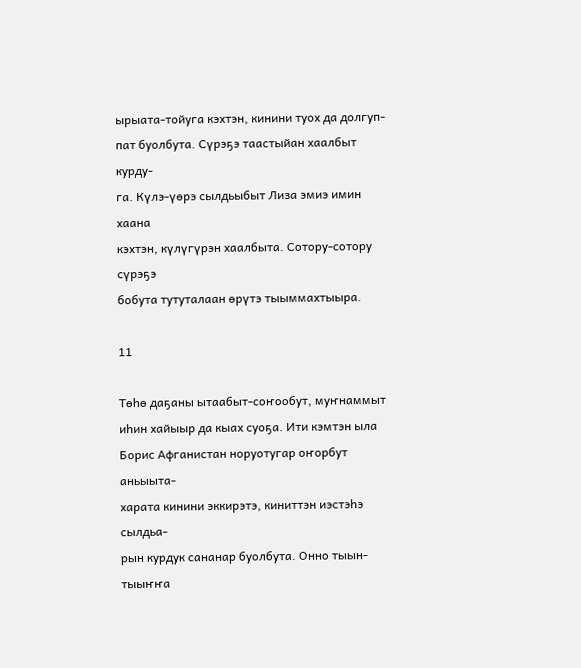ырыата-тойуга кэхтэн, кинини туох да долгуп-
пат буолбута. Сүрэҕэ таастыйан хаалбыт курду-
га. Күлэ-үөрэ сылдьыбыт Лиза эмиэ имин хаана
кэхтэн, күлүгүрэн хаалбыта. Сотору-сотору сүрэҕэ
бобута тутуталаан өрүтэ тыыммахтыыра.

11

Төһө даҕаны ытаабыт-соҥообут, муҥнаммыт
иһин хайыыр да кыах суоҕа. Ити кэмтэн ыла
Борис Афганистан норуотугар оҥорбут аньыыта-
харата кинини эккирэтэ, киниттэн иэстэһэ сылдьа-
рын курдук сананар буолбута. Онно тыын-тыыҥҥа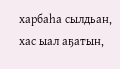харбаһа сылдьан, хас ыал аҕатын,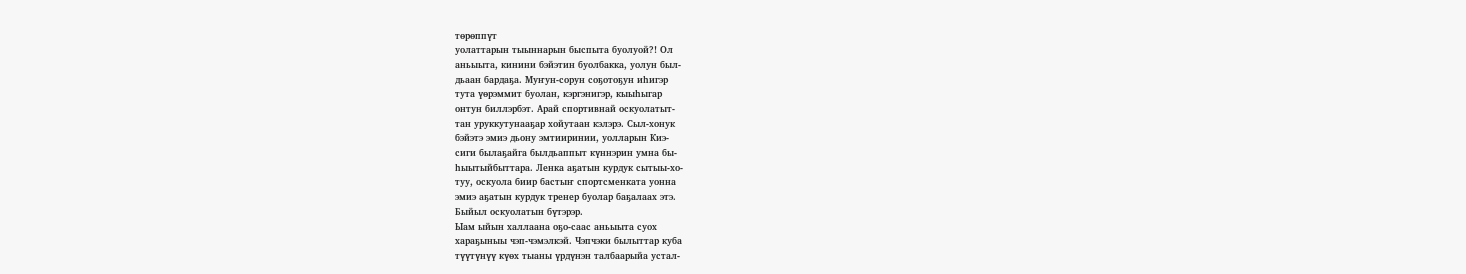төрөппүт
уолаттарын тыыннарын быспыта буолуой?! Ол
аньыыта, кинини бэйэтин буолбакка, уолун был-
дьаан бардаҕа. Муҥун-сорун соҕотоҕун иһигэр
тута үөрэммит буолан, кэргэнигэр, кыыһыгар
онтун биллэрбэт. Арай спортивнай оскуолатыт-
тан уруккутунааҕар хойутаан кэлэрэ. Сыл-хонук
бэйэтэ эмиэ дьону эмтииринии, уолларын Киэ-
сиги былаҕайга былдьаппыт күннэрин умна бы-
һыытыйбыттара. Ленка аҕатын курдук сытыы-хо-
туу, оскуола биир бастыҥ спортсменката уонна
эмиэ аҕатын курдук тренер буолар баҕалаах этэ.
Быйыл оскуолатын бүтэрэр.
Ыам ыйын халлаана оҕо-саас аньыыта суох
хараҕыныы чэп-чэмэлкэй. Чэпчэки былыттар куба
түүтүнүү күөх тыаны үрдүнэн талбаарыйа устал-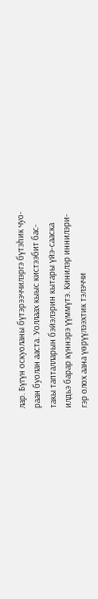лар. Бүгүн оскуоланы бүтэрээччилэргэ бүтэһик чуо-
раан буолан ааста. Уоллаах кыыс кистээбит бас-
такы тапталларын бэйэлэрин кытары үйэ-сааска
илдьэ барар күннэрэ үүммүтэ. Кинилэр иннилэри-
гэр олох аана үөрүүлээхтик тэлэччи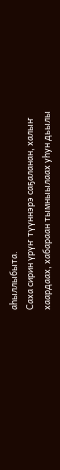аһыллыбыта.
Саха сирин үрүҥ түүннэрэ саҕаланан, халыҥ
хаардаах, хабараан тымныылаах уһун дьылы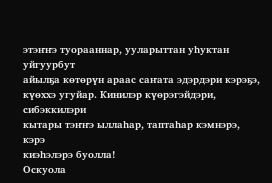этэҥҥэ туорааннар, ууларыттан уһуктан уйгуурбут
айылҕа көтөрүн араас саҥата эдэрдэри кэрэҕэ,
күөххэ угуйар. Кинилэр күөрэгэйдэри, сибэккилэри
кытары тэҥҥэ ыллаһар, таптаһар кэмнэрэ, кэрэ
киэһэлэрэ буолла!
Оскуола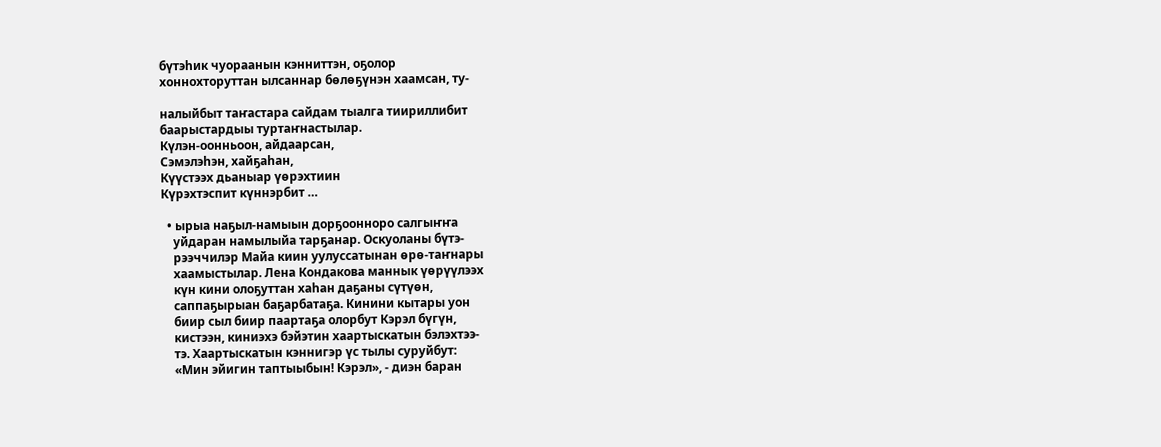бүтэһик чуораанын кэнниттэн, оҕолор
хоннохторуттан ылсаннар бөлөҕүнэн хаамсан, ту-

налыйбыт таҥастара сайдам тыалга тиириллибит
баарыстардыы туртаҥнастылар.
Күлэн-оонньоон, айдаарсан,
Сэмэлэһэн, хайҕаһан,
Күүстээх дьаныар үөрэхтиин
Күрэхтэспит күннэрбит …

  • ырыа наҕыл-намыын дорҕоонноро салгыҥҥа
    уйдаран намылыйа тарҕанар. Оскуоланы бүтэ-
    рээччилэр Майа киин уулуссатынан өрө-таҥнары
    хаамыстылар. Лена Кондакова маннык үөрүүлээх
    күн кини олоҕуттан хаһан даҕаны сүтүөн,
    саппаҕырыан баҕарбатаҕа. Кинини кытары уон
    биир сыл биир паартаҕа олорбут Кэрэл бүгүн,
    кистээн, киниэхэ бэйэтин хаартыскатын бэлэхтээ-
    тэ. Хаартыскатын кэннигэр үс тылы суруйбут:
    «Мин эйигин таптыыбын! Кэрэл», - диэн баран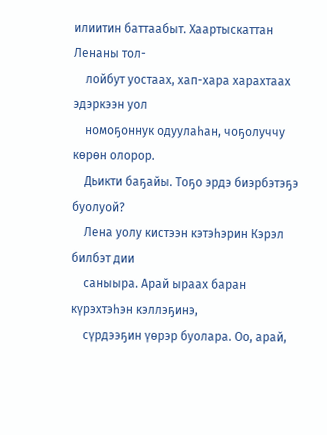илиитин баттаабыт. Хаартыскаттан Ленаны тол-
    лойбут уостаах, хап-хара харахтаах эдэркээн уол
    номоҕоннук одуулаһан, чоҕолуччу көрөн олорор.
    Дьикти баҕайы. Тоҕо эрдэ биэрбэтэҕэ буолуой?
    Лена уолу кистээн кэтэһэрин Кэрэл билбэт дии
    саныыра. Арай ыраах баран күрэхтэһэн кэллэҕинэ,
    сүрдээҕин үөрэр буолара. Оо, арай,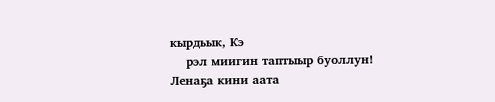кырдьык, Кэ
    рэл миигин таптыыр буоллун! Ленаҕа кини аата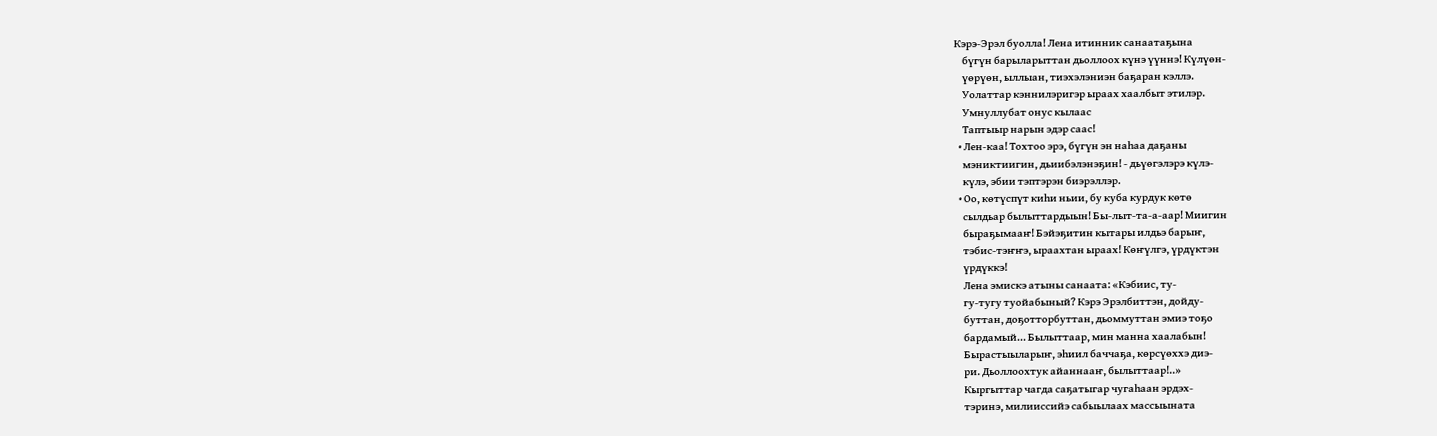Кэрэ-Эрэл буолла! Лена итинник санаатаҕына
    бүгүн барыларыттан дьоллоох күнэ үүннэ! Күлүөн-
    үөрүөн, ыллыан, тиэхэлэниэн баҕаран кэллэ.
    Уолаттар кэннилэригэр ыраах хаалбыт этилэр.
    Умнуллубат онус кылаас
    Таптыыр нарын эдэр саас!
  • Лен-каа! Тохтоо эрэ, бүгүн эн наһаа даҕаны
    мэниктиигин, дьиибэлэнэҕин! - дьүөгэлэрэ күлэ-
    күлэ, эбии тэптэрэн биэрэллэр.
  • Оо, көтүспүт киһи ньии, бу куба курдук көтө
    сылдьар былыттардыын! Бы-лыт-та-а-аар! Миигин
    быраҕымааҥ! Бэйэҕитин кытары илдьэ барыҥ,
    тэбис-тэҥҥэ, ыраахтан ыраах! Көҥүлгэ, үрдүктэн
    үрдүккэ!
    Лена эмискэ атыны санаата: «Кэбиис, ту-
    гу-тугу туойабыный? Кэрэ Эрэлбиттэн, дойду-
    буттан, доҕотторбуттан, дьоммуттан эмиэ тоҕо
    бардамый… Былыттаар, мин манна хаалабын!
    Бырастыыларыҥ, эһиил баччаҕа, көрсүөххэ диэ-
    ри. Дьоллоохтук айаннааҥ, былыттаар!..»
    Кыргыттар чагда саҕатыгар чугаһаан эрдэх-
    тэринэ, милииссийэ сабыылаах массыыната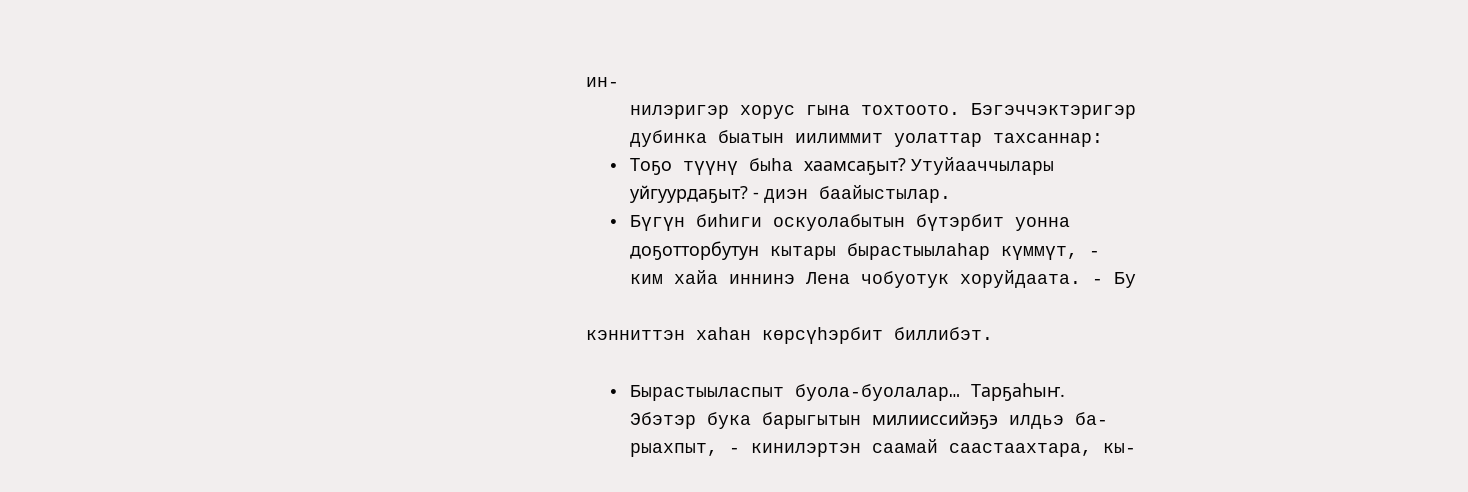ин-
    нилэригэр хорус гына тохтоото. Бэгэччэктэригэр
    дубинка быатын иилиммит уолаттар тахсаннар:
  • Тоҕо түүнү быһа хаамсаҕыт? Утуйааччылары
    уйгуурдаҕыт? - диэн баайыстылар.
  • Бүгүн биһиги оскуолабытын бүтэрбит уонна
    доҕотторбутун кытары бырастыылаһар күммүт, -
    ким хайа иннинэ Лена чобуотук хоруйдаата. - Бу

кэнниттэн хаһан көрсүһэрбит биллибэт.

  • Бырастыыласпыт буола-буолалар… Тарҕаһыҥ.
    Эбэтэр бука барыгытын милииссийэҕэ илдьэ ба-
    рыахпыт, - кинилэртэн саамай саастаахтара, кы-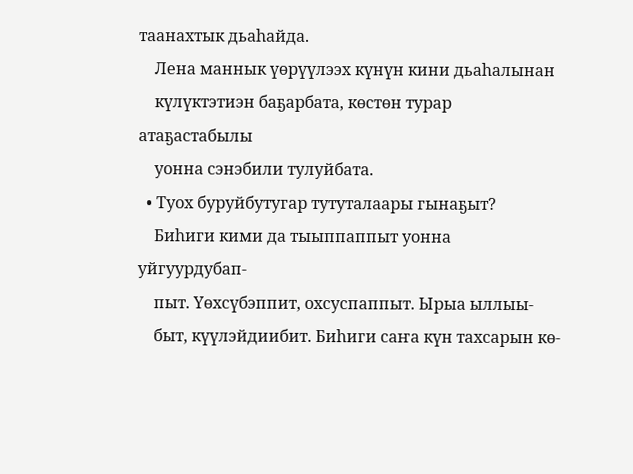таанахтык дьаһайда.
    Лена маннык үөрүүлээх күнүн кини дьаһалынан
    күлүктэтиэн баҕарбата, көстөн турар атаҕастабылы
    уонна сэнэбили тулуйбата.
  • Туох буруйбутугар тутуталаары гынаҕыт?
    Биһиги кими да тыыппаппыт уонна уйгуурдубап-
    пыт. Үөхсүбэппит, охсуспаппыт. Ырыа ыллыы-
    быт, күүлэйдиибит. Биһиги саҥа күн тахсарын кө-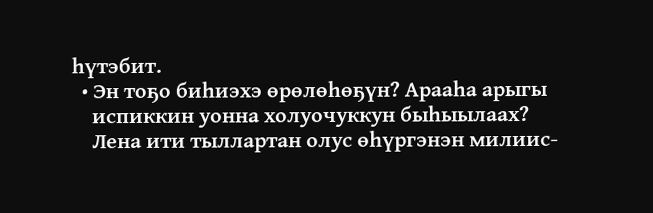һүтэбит.
  • Эн тоҕо биһиэхэ өрөлөһөҕүн? Арааһа арыгы
    испиккин уонна холуочуккун быһыылаах?
    Лена ити тыллартан олус өһүргэнэн милиис-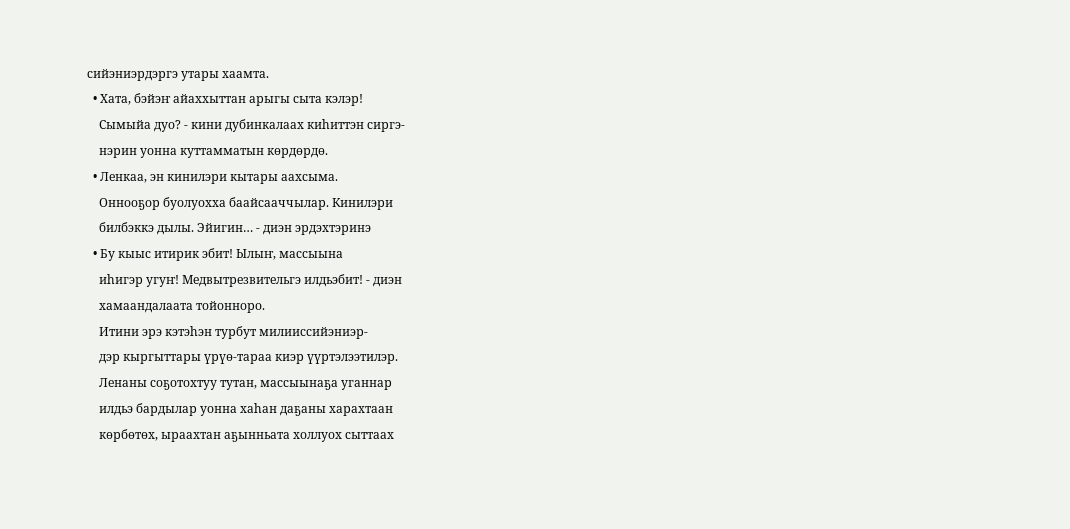сийэниэрдэргэ утары хаамта.
  • Хата, бэйэҥ айаххыттан арыгы сыта кэлэр!
    Сымыйа дуо? - кини дубинкалаах киһиттэн сиргэ-
    нэрин уонна куттамматын көрдөрдө.
  • Ленкаа, эн кинилэри кытары аахсыма.
    Оннооҕор буолуохха баайсааччылар. Кинилэри
    билбэккэ дылы. Эйигин… - диэн эрдэхтэринэ
  • Бу кыыс итирик эбит! Ылыҥ, массыына
    иһигэр угуҥ! Медвытрезвительгэ илдьэбит! - диэн
    хамаандалаата тойонноро.
    Итини эрэ кэтэһэн турбут милииссийэниэр-
    дэр кыргыттары үрүө-тараа киэр үүртэлээтилэр.
    Ленаны соҕотохтуу тутан, массыынаҕа уганнар
    илдьэ бардылар уонна хаһан даҕаны харахтаан
    көрбөтөх, ыраахтан аҕынньата холлуох сыттаах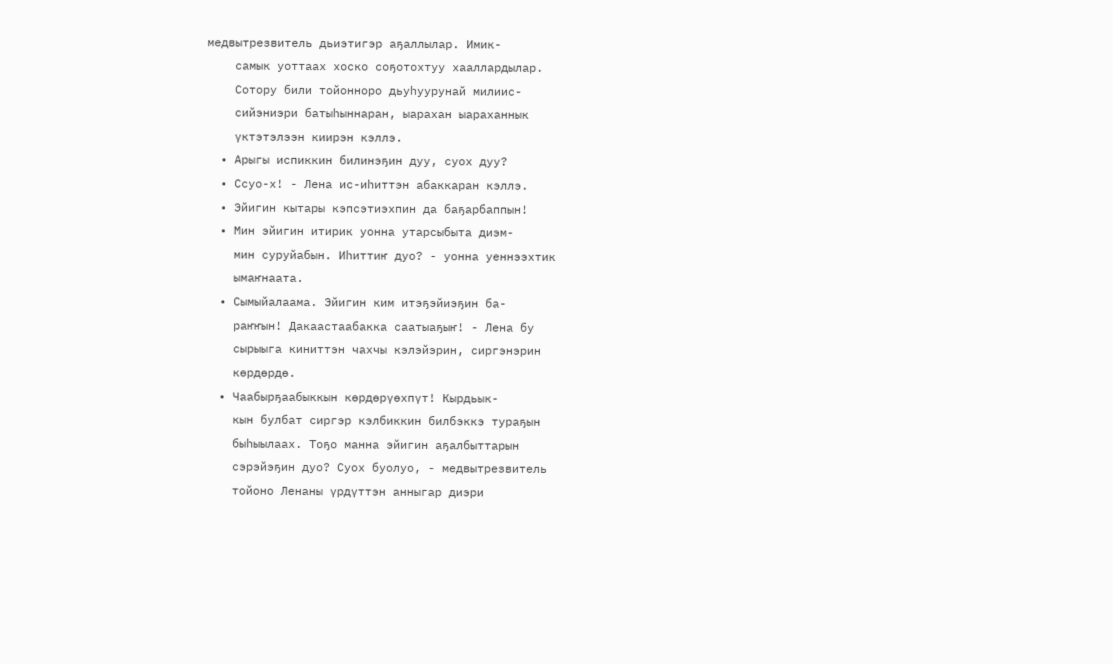медвытрезвитель дьиэтигэр аҕаллылар. Имик-
    самык уоттаах хоско соҕотохтуу хааллардылар.
    Сотору били тойонноро дьуһуурунай милиис-
    сийэниэри батыһыннаран, ыарахан ыараханнык
    үктэтэлээн киирэн кэллэ.
  • Арыгы испиккин билинэҕин дуу, суох дуу?
  • Ссуо-х! - Лена ис-иһиттэн абаккаран кэллэ.
  • Эйигин кытары кэпсэтиэхпин да баҕарбаппын!
  • Мин эйигин итирик уонна утарсыбыта диэм-
    мин суруйабын. Иһиттиҥ дуо? - уонна уеннээхтик
    ымаҥнаата.
  • Сымыйалаама. Эйигин ким итэҕэйиэҕин ба-
    раҥҥын! Дакаастаабакка саатыаҕыҥ! - Лена бу
    сырыыга киниттэн чахчы кэлэйэрин, сиргэнэрин
    көрдөрдө.
  • Чаабырҕаабыккын көрдөрүөхпүт! Кырдьык-
    кын булбат сиргэр кэлбиккин билбэккэ тураҕын
    быһыылаах. Тоҕо манна эйигин аҕалбыттарын
    сэрэйэҕин дуо? Суох буолуо, - медвытрезвитель
    тойоно Ленаны үрдүттэн анныгар диэри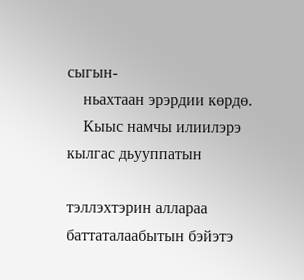сыгын-
    ньахтаан эрэрдии көрдө.
    Кыыс намчы илиилэрэ кылгас дьууппатын

тэллэхтэрин аллараа баттаталаабытын бэйэтэ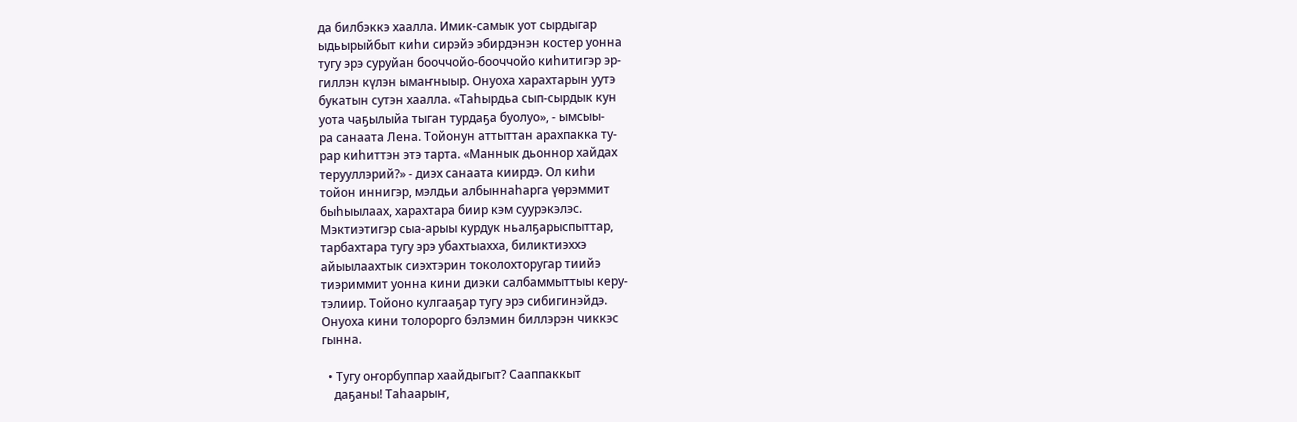да билбэккэ хаалла. Имик-самык уот сырдыгар
ыдьырыйбыт киһи сирэйэ эбирдэнэн костер уонна
тугу эрэ суруйан бооччойо-бооччойо киһитигэр эр-
гиллэн күлэн ымаҥныыр. Онуоха харахтарын уутэ
букатын сутэн хаалла. «Таһырдьа сып-сырдык кун
уота чаҕылыйа тыган турдаҕа буолуо», - ымсыы-
ра санаата Лена. Тойонун аттыттан арахпакка ту-
рар киһиттэн этэ тарта. «Маннык дьоннор хайдах
терууллэрий?» - диэх санаата киирдэ. Ол киһи
тойон иннигэр, мэлдьи албыннаһарга үөрэммит
быһыылаах, харахтара биир кэм суурэкэлэс.
Мэктиэтигэр сыа-арыы курдук ньалҕарыспыттар,
тарбахтара тугу эрэ убахтыахха, биликтиэххэ
айыылаахтык сиэхтэрин токолохторугар тиийэ
тиэриммит уонна кини диэки салбаммыттыы керу-
тэлиир. Тойоно кулгааҕар тугу эрэ сибигинэйдэ.
Онуоха кини толорорго бэлэмин биллэрэн чиккэс
гынна.

  • Тугу оҥорбуппар хаайдыгыт? Сааппаккыт
    даҕаны! Таһаарыҥ,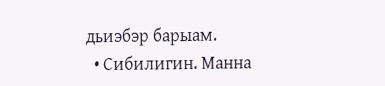дьиэбэр барыам.
  • Сибилигин. Манна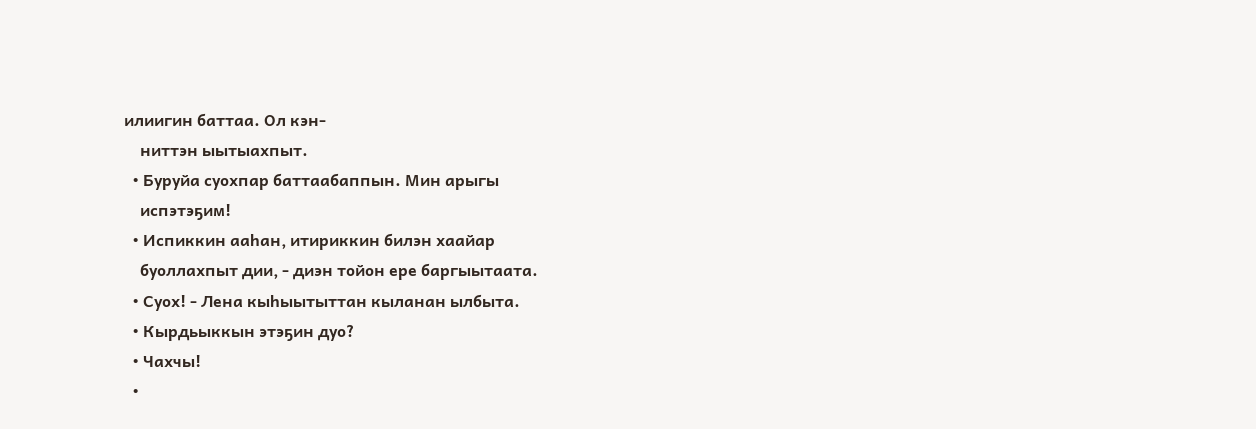илиигин баттаа. Ол кэн-
    ниттэн ыытыахпыт.
  • Буруйа суохпар баттаабаппын. Мин арыгы
    испэтэҕим!
  • Испиккин ааһан, итириккин билэн хаайар
    буоллахпыт дии, - диэн тойон ере баргыытаата.
  • Суох! - Лена кыһыытыттан кыланан ылбыта.
  • Кырдьыккын этэҕин дуо?
  • Чахчы!
  •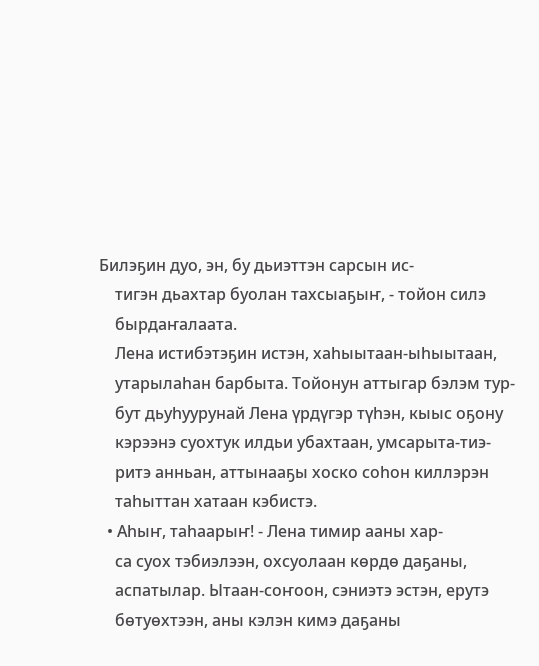Билэҕин дуо, эн, бу дьиэттэн сарсын ис-
    тигэн дьахтар буолан тахсыаҕыҥ, - тойон силэ
    бырдаҥалаата.
    Лена истибэтэҕин истэн, хаһыытаан-ыһыытаан,
    утарылаһан барбыта. Тойонун аттыгар бэлэм тур-
    бут дьуһуурунай Лена үрдүгэр түһэн, кыыс оҕону
    кэрээнэ суохтук илдьи убахтаан, умсарыта-тиэ-
    ритэ анньан, аттынааҕы хоско соһон киллэрэн
    таһыттан хатаан кэбистэ.
  • Аһыҥ, таһаарыҥ! - Лена тимир ааны хар-
    са суох тэбиэлээн, охсуолаан көрдө даҕаны,
    аспатылар. Ытаан-соҥоон, сэниэтэ эстэн, ерутэ
    бөтуөхтээн, аны кэлэн кимэ даҕаны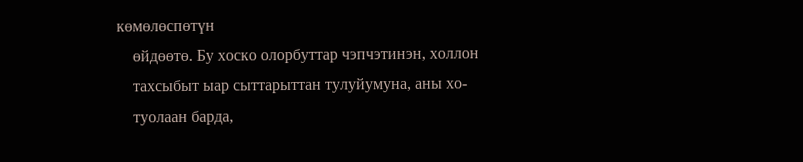көмөлөспөтүн
    өйдөөтө. Бу хоско олорбуттар чэпчэтинэн, холлон
    тахсыбыт ыар сыттарыттан тулуйумуна, аны хо-
    туолаан барда,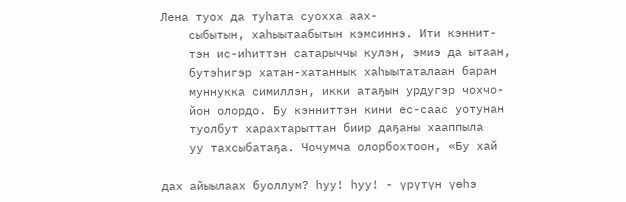Лена туох да туһата суохха аах-
    сыбытын, хаһыытаабытын кэмсиннэ. Ити кэннит-
    тэн ис-иһиттэн сатарыччы кулэн, эмиэ да ытаан,
    бутэһигэр хатан-хатаннык хаһыытаталаан баран
    муннукка симиллэн, икки атаҕын урдугэр чохчо-
    йон олордо. Бу кэнниттэн кини ес-саас уотунан
    туолбут харахтарыттан биир даҕаны хааппыла
    уу тахсыбатаҕа. Чочумча олорбохтоон, «Бу хай

дах айыылаах буоллум? һуу! һуу! - үрүтүн үөһэ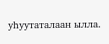уһуутаталаан ылла.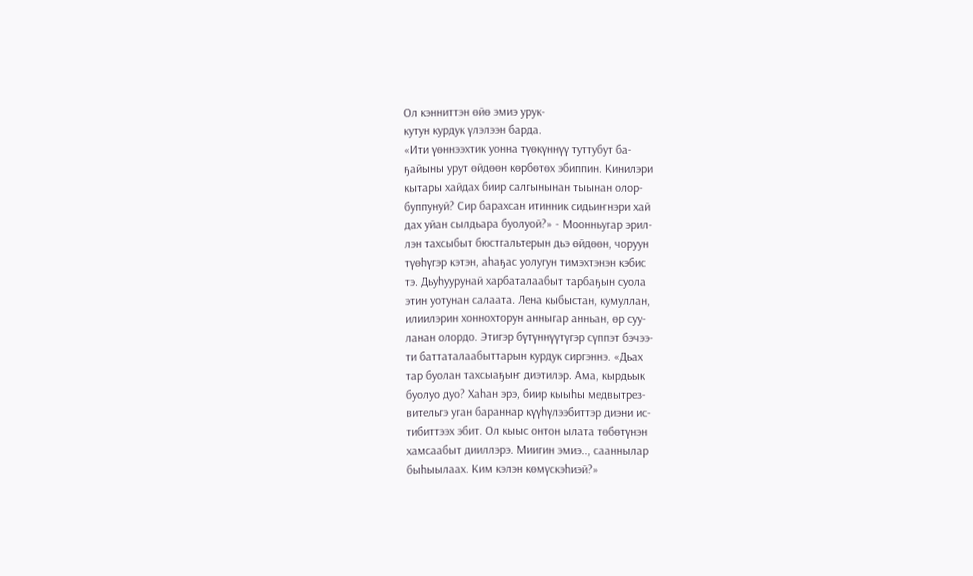Ол кэнниттэн өйө эмиэ урук-
кутун курдук үлэлээн барда.
«Ити үөннээхтик уонна түөкүннүү туттубут ба-
ҕайыны урут өйдөөн көрбөтөх эбиппин. Кинилэри
кытары хайдах биир салгынынан тыынан олор-
буппунуй? Сир барахсан итинник сидьиҥнэри хай
дах уйан сылдьара буолуой?» - Моонньугар эрил-
лэн тахсыбыт бюстгальтерын дьэ өйдөөн, чоруун
түөһүгэр кэтэн, аһаҕас уолугун тимэхтэнэн кэбис
тэ. Дьуһуурунай харбаталаабыт тарбаҕын суола
этин уотунан салаата. Лена кыбыстан, кумуллан,
илиилэрин хоннохторун анныгар анньан, өр суу-
ланан олордо. Этигэр бүтүннүүтүгэр сүппэт бэчээ-
ти баттаталаабыттарын курдук сиргэннэ. «Дьах
тар буолан тахсыаҕыҥ диэтилэр. Ама, кырдьык
буолуо дуо? Хаһан эрэ, биир кыыһы медвытрез-
вительгэ уган бараннар күүһүлээбиттэр диэни ис-
тибиттээх эбит. Ол кыыс онтон ылата төбөтүнэн
хамсаабыт дииллэрэ. Миигин эмиэ.., сааннылар
быһыылаах. Ким кэлэн көмүскэһиэй?»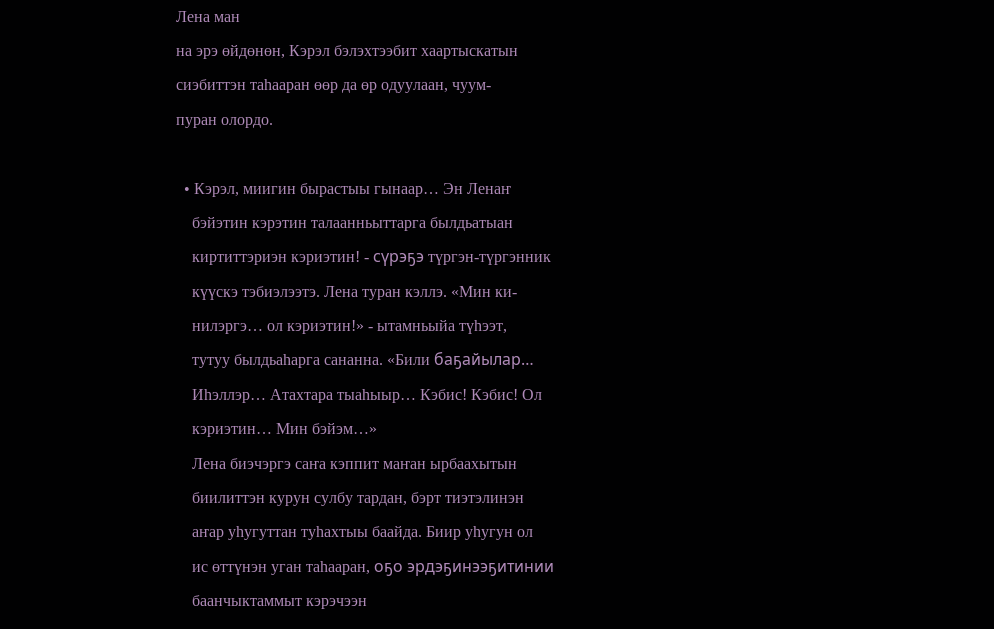Лена ман
на эрэ өйдөнөн, Кэрэл бэлэхтээбит хаартыскатын
сиэбиттэн таһааран өөр да өр одуулаан, чуум-
пуран олордо.

  • Кэрэл, миигин бырастыы гынаар… Эн Ленаҥ
    бэйэтин кэрэтин талаанньыттарга былдьатыан
    киртиттэриэн кэриэтин! - сүрэҕэ түргэн-түргэнник
    күүскэ тэбиэлээтэ. Лена туран кэллэ. «Мин ки-
    нилэргэ… ол кэриэтин!» - ытамньыйа түһээт,
    тутуу былдьаһарга сананна. «Били баҕайылар…
    Иһэллэр… Атахтара тыаһыыр… Кэбис! Кэбис! Ол
    кэриэтин… Мин бэйэм…»
    Лена биэчэргэ саҥа кэппит маҥан ырбаахытын
    биилиттэн курун сулбу тардан, бэрт тиэтэлинэн
    аҥар уһугуттан туһахтыы баайда. Биир уһугун ол
    ис өттүнэн уган таһааран, оҕо эрдэҕинээҕитинии
    баанчыктаммыт кэрэчээн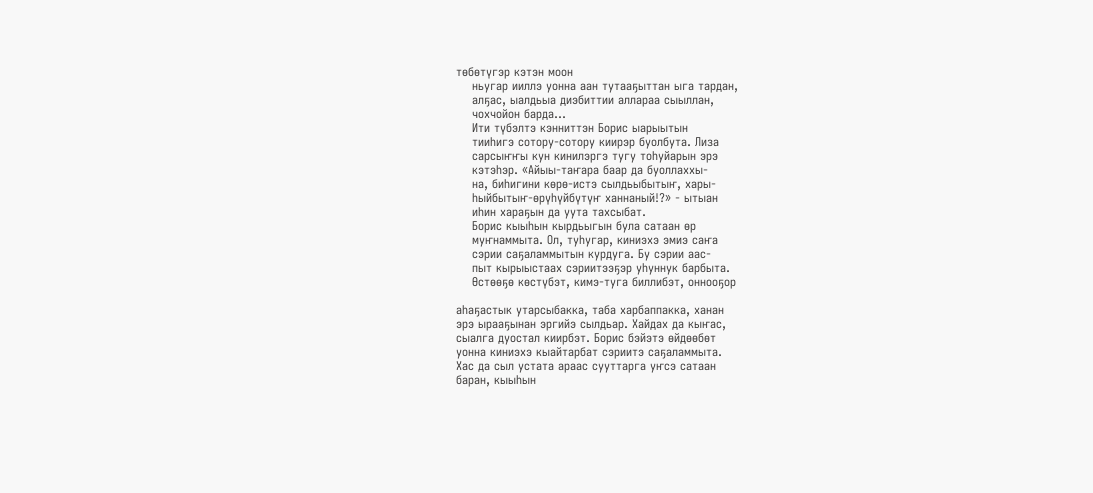төбөтүгэр кэтэн моон
    ньугар ииллэ уонна аан тутааҕыттан ыга тардан,
    алҕас, ыалдьыа диэбиттии аллараа сыыллан,
    чохчойон барда…
    Ити түбэлтэ кэнниттэн Борис ыарыытын
    тииһигэ сотору-сотору киирэр буолбута. Лиза
    сарсыҥҥы кун кинилэргэ тугу тоһуйарын эрэ
    кэтэһэр. «Айыы-таҥара баар да буоллаххы-
    на, биһигини көрө-истэ сылдьыбытыҥ, хары-
    һыйбытыҥ-өрүһүйбүтүҥ ханнаный!?» - ытыан
    иһин хараҕын да уута тахсыбат.
    Борис кыыһын кырдьыгын була сатаан өр
    муҥнаммыта. Ол, туһугар, киниэхэ эмиэ саҥа
    сэрии саҕаламмытын курдуга. Бу сэрии аас-
    пыт кырыыстаах сэриитээҕэр уһуннук барбыта.
    Өстөөҕө көстүбэт, кимэ-туга биллибэт, оннооҕор

аһаҕастык утарсыбакка, таба харбаппакка, ханан
эрэ ырааҕынан эргийэ сылдьар. Хайдах да кыҥас,
сыалга дуостал киирбэт. Борис бэйэтэ өйдөөбөт
уонна киниэхэ кыайтарбат сэриитэ саҕаламмыта.
Хас да сыл устата араас сууттарга уҥсэ сатаан
баран, кыыһын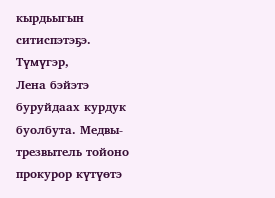кырдьыгын ситиспэтэҕэ. Түмүгэр,
Лена бэйэтэ буруйдаах курдук буолбута. Медвы-
трезвытель тойоно прокурор күтүөтэ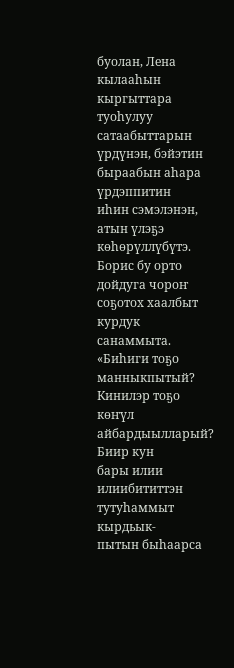буолан, Лена
кылааһын кыргыттара туоһулуу сатаабыттарын
үрдүнэн, бэйэтин быраабын аһара үрдэппитин
иһин сэмэлэнэн, атын үлэҕэ көһөрүллүбүтэ.
Борис бу орто дойдуга чороҥ соҕотох хаалбыт
курдук санаммыта. «Биһиги тоҕо манныкпытый?
Кинилэр тоҕо көҥүл айбардыылларый? Биир кун
бары илии илиибититтэн тутуһаммыт кырдьык-
пытын быһаарса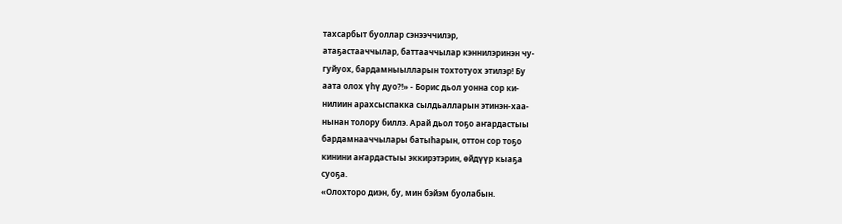тахсарбыт буоллар сэнээччилэр,
атаҕастааччылар, баттааччылар кэннилэринэн чу-
гуйуох, бардамныылларын тохтотуох этилэр! Бу
аата олох үһү дуо?!» - Борис дьол уонна сор ки-
нилиин арахсыспакка сылдьалларын этинэн-хаа-
нынан толору биллэ. Арай дьол тоҕо аҥардастыы
бардамнааччылары батыһарын, оттон сор тоҕо
кинини аҥардастыы эккирэтэрин, өйдүүр кыаҕа
суоҕа.
«Олохторо диэн, бу, мин бэйэм буолабын.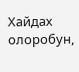Хайдах олоробун,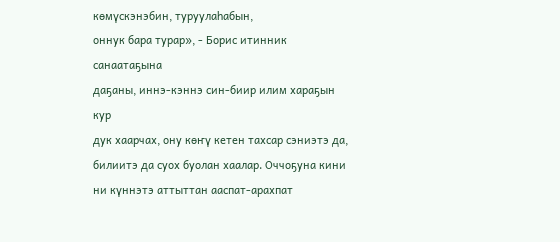көмүскэнэбин, туруулаһабын,
оннук бара турар», - Борис итинник санаатаҕына
даҕаны, иннэ-кэннэ син-биир илим хараҕын кур
дук хаарчах, ону көҥү кетен тахсар сэниэтэ да,
билиитэ да суох буолан хаалар. Оччоҕуна кини
ни күннэтэ аттыттан ааспат-арахпат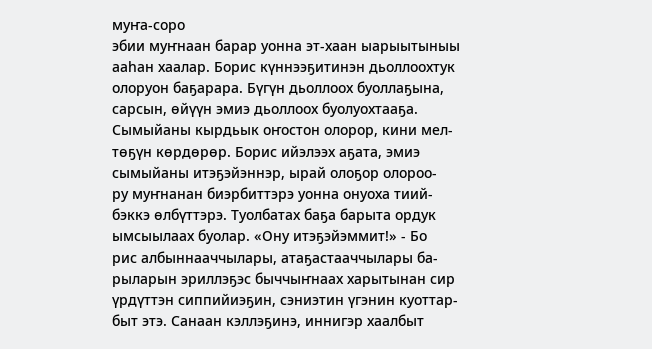муҥа-соро
эбии муҥнаан барар уонна эт-хаан ыарыытыныы
ааһан хаалар. Борис күннээҕитинэн дьоллоохтук
олоруон баҕарара. Бүгүн дьоллоох буоллаҕына,
сарсын, өйүүн эмиэ дьоллоох буолуохтааҕа.
Сымыйаны кырдьык оҥостон олорор, кини мел-
төҕүн көрдөрөр. Борис ийэлээх аҕата, эмиэ
сымыйаны итэҕэйэннэр, ырай олоҕор олороо-
ру муҥнанан биэрбиттэрэ уонна онуоха тиий-
бэккэ өлбүттэрэ. Туолбатах баҕа барыта ордук
ымсыылаах буолар. «Ону итэҕэйэммит!» - Бо
рис албыннааччылары, атаҕастааччылары ба-
рыларын эриллэҕэс быччыҥнаах харытынан сир
үрдүттэн сиппийиэҕин, сэниэтин үгэнин куоттар-
быт этэ. Санаан кэллэҕинэ, иннигэр хаалбыт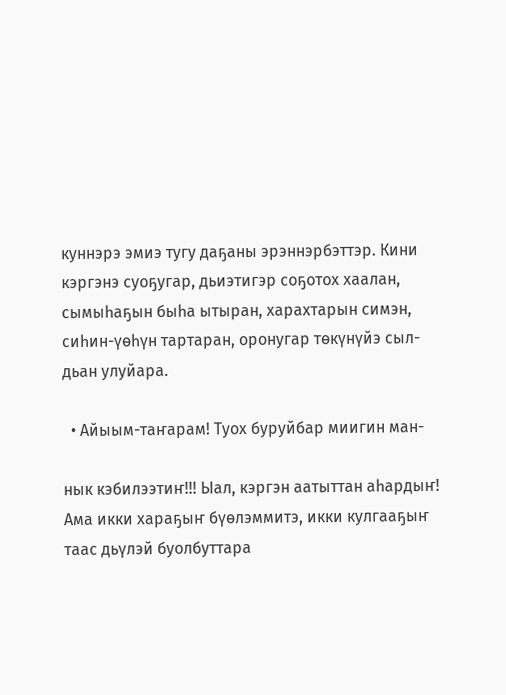куннэрэ эмиэ тугу даҕаны эрэннэрбэттэр. Кини
кэргэнэ суоҕугар, дьиэтигэр соҕотох хаалан,
сымыһаҕын быһа ытыран, харахтарын симэн,
сиһин-үөһүн тартаран, оронугар төкүнүйэ сыл-
дьан улуйара.

  • Айыым-таҥарам! Туох буруйбар миигин ман-

нык кэбилээтиҥ!!! Ыал, кэргэн аатыттан аһардыҥ!
Ама икки хараҕыҥ бүөлэммитэ, икки кулгааҕыҥ
таас дьүлэй буолбуттара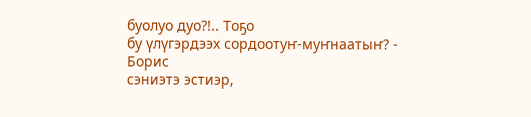буолуо дуо?!.. Тоҕо
бу үлүгэрдээх сордоотуҥ-муҥнаатыҥ? - Борис
сэниэтэ эстиэр,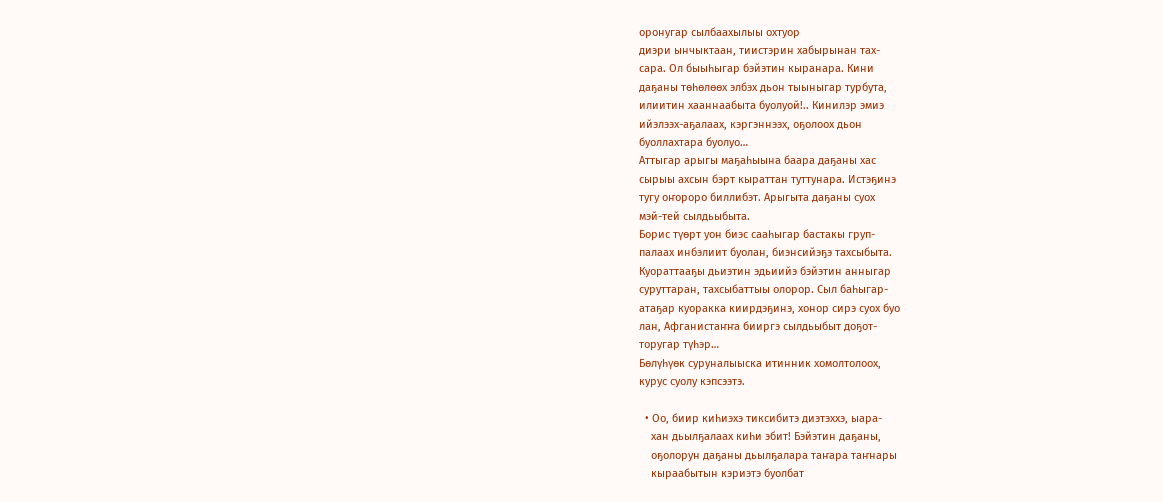оронугар сылбаахылыы охтуор
диэри ынчыктаан, тиистэрин хабырынан тах-
сара. Ол быыһыгар бэйэтин кыранара. Кини
даҕаны төһөлөөх элбэх дьон тыыныгар турбута,
илиитин хааннаабыта буолуой!.. Кинилэр эмиэ
ийэлээх-аҕалаах, кэргэннээх, оҕолоох дьон
буоллахтара буолуо…
Аттыгар арыгы маҕаһыына баара даҕаны хас
сырыы ахсын бэрт кыраттан туттунара. Истэҕинэ
тугу оҥороро биллибэт. Арыгыта даҕаны суох
мэй-тей сылдьыбыта.
Борис түөрт уон биэс сааһыгар бастакы груп-
палаах инбэлиит буолан, биэнсийэҕэ тахсыбыта.
Куораттааҕы дьиэтин эдьиийэ бэйэтин анныгар
суруттаран, тахсыбаттыы олорор. Сыл баһыгар-
атаҕар куоракка киирдэҕинэ, хонор сирэ суох буо
лан, Афганистаҥҥа бииргэ сылдьыбыт доҕот-
торугар түһэр…
Бөлүһүөк суруналыыска итинник хомолтолоох,
курус суолу кэпсээтэ.

  • Оо, биир киһиэхэ тиксибитэ диэтэххэ, ыара-
    хан дьылҕалаах киһи эбит! Бэйэтин даҕаны,
    оҕолорун даҕаны дьылҕалара таҥара таҥнары
    кыраабытын кэриэтэ буолбат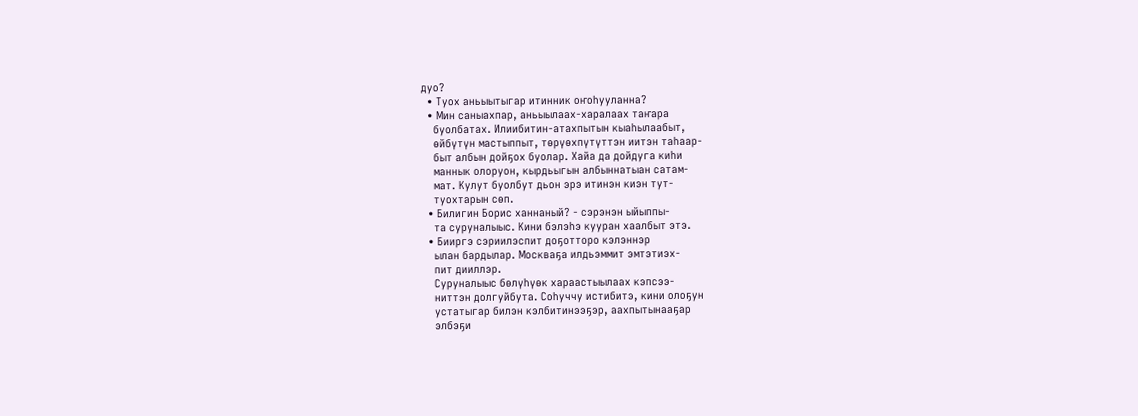дуо?
  • Туох аньыытыгар итинник оҥоһууланна?
  • Мин саныахпар, аньыылаах-харалаах таҥара
    буолбатах. Илиибитин-атахпытын кыаһылаабыт,
    өйбүтүн мастыппыт, төрүөхпүтүттэн иитэн таһаар-
    быт албын дойҕох буолар. Хайа да дойдуга киһи
    маннык олоруон, кырдьыгын албыннатыан сатам-
    мат. Кулут буолбут дьон эрэ итинэн киэн тут-
    туохтарын сөп.
  • Билигин Борис ханнаный? - сэрэнэн ыйыппы-
    та суруналыыс. Кини бэлэһэ кууран хаалбыт этэ.
  • Бииргэ сэриилэспит доҕотторо кэлэннэр
    ылан бардылар. Москваҕа илдьэммит эмтэтиэх-
    пит дииллэр.
    Суруналыыс бөлүһүөк хараастыылаах кэпсээ-
    ниттэн долгуйбута. Соһуччу истибитэ, кини олоҕун
    устатыгар билэн кэлбитинээҕэр, аахпытынааҕар
    элбэҕи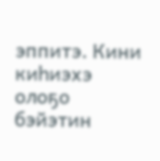эппитэ. Кини киһиэхэ олоҕо бэйэтин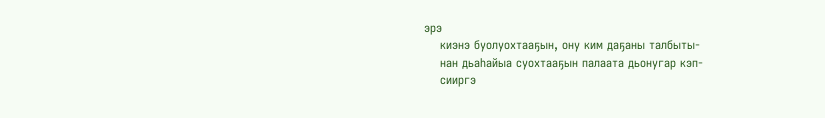эрэ
    киэнэ буолуохтааҕын, ону ким даҕаны талбыты-
    нан дьаһайыа суохтааҕын палаата дьонугар кэп-
    сииргэ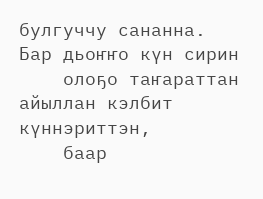булгуччу сананна. Бар дьоҥҥо күн сирин
    олоҕо таҥараттан айыллан кэлбит күннэриттэн,
    баар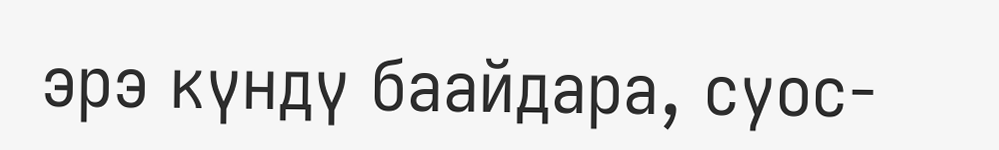эрэ күндү баайдара, суос-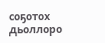соҕотох дьоллоро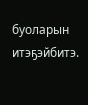буоларын итэҕэйбитэ.